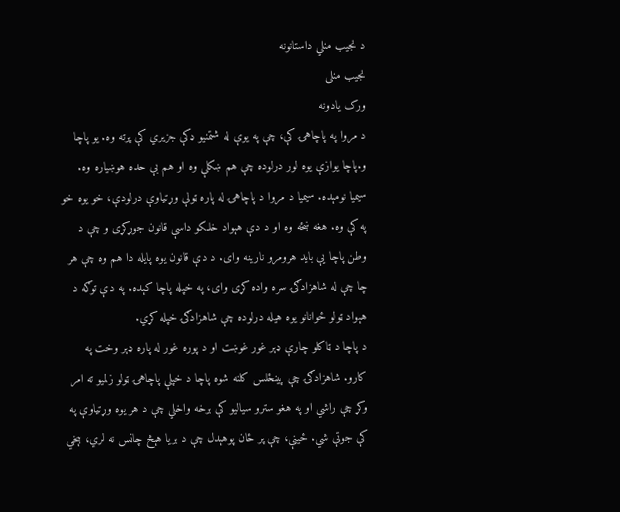د نجیب منلي داستانونه
نجیب منلی
ورک یادونه
د مروا په پاچاهۍ کې، چې په یوې له شتمنیو ډکې جزيري کې پرته وه. یو پاچا و.پاچا یوازې یوه لور درلوده چې هم ښکلې وه او هم بې حده هوښياره وه. سیمیا نومېده. سیمیا د مروا د پاچاهۍ له پاره ټولې وړتیاوې درلودې، خو یوه خو په کې وه. هغه ښځه وه او د دې هېواد خلکو داسې قانون جوړکړی و چې د وطن پاچا یې باید هرومرو نارینه وای. د دې قانون یوه پایله دا هم وه چې هر چا چې له شاهزادګۍ سره واده کړی وای، په خپله پاچا کېده. په دې توګه د هېواد ټولو ځوانانو یوه هيله درلوده چې شاهزادګۍ خپله کړي.
د پاچا د ټاکلو چارې ډېر غور غوښت او د پوره غور له پاره ډېر وخت په کارو. شاهزادګۍ چې پینځلس کلنه شوه پاچا د خپلې پاچاهۍ ټولو زلمیو ته امر وکړ چې راشي او په هغو سترو سیالیو کې برخه واخلي چې د هر یوه وړتیاوې په کې جوتې شي. ځینې، چې پر ځان پوهېدل چې د بریا هېڅ چانس نه لري، بېخي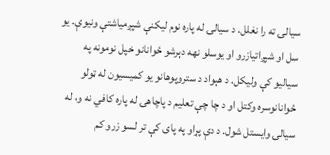سیالۍ ته را نغلل. د سیالۍ له پاره نوم لیکنې شپږمیاشتې ونیوې. یو سل او شپږاتیازرو او یوسلو نهه دېرشو ځوانانو خپل نومونه په سیالیو کې ولیکل. د هېواد د ستروپوهانو یو کمیسیون له ټولو ځوانانوسره وکتل او د چا چې تعلیم د پاچاهۍ له پاره کافي نه و، له سیالۍ وایستل شول. د دې پړاو په پای کې تر لسو زرو کم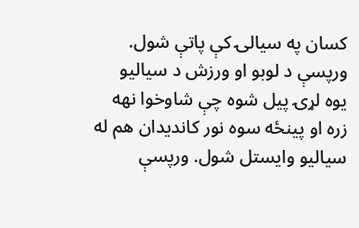کسان په سیالۍ کې پاتې شول. ورپسې د لوبو او ورزش د سیالیو یوه لړۍ پیل شوه چې شاوخوا نهه زره او پینځه سوه نور کاندیدان هم له سیالیو وایستل شول. ورپسې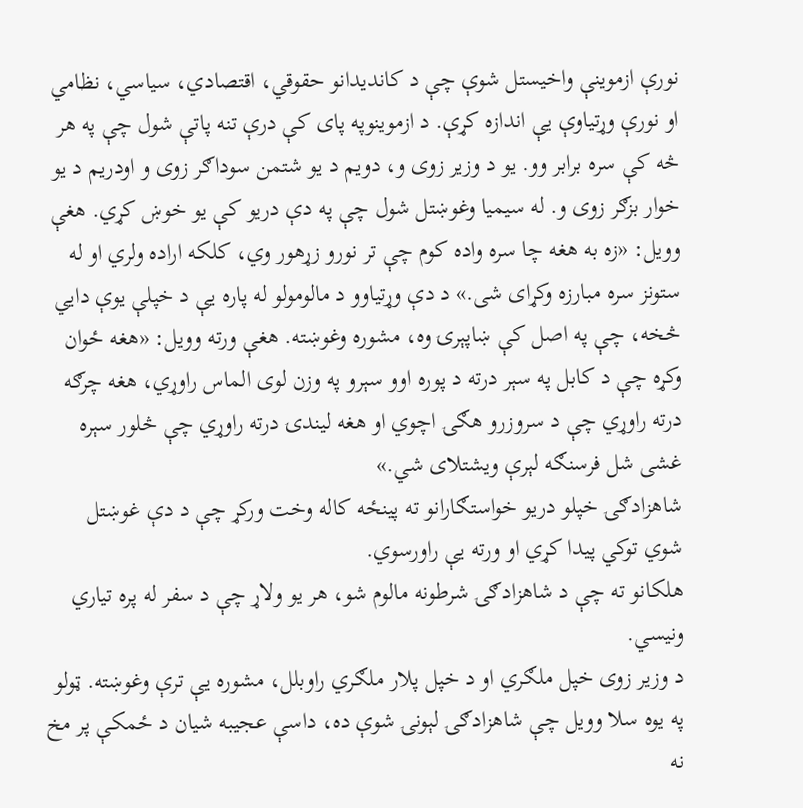نورې ازموینې واخیستل شوې چې د کاندیدانو حقوقي، اقتصادي، سیاسي، نظامي او نورې وړتیاوې یې اندازه کړې. د ازموینوپه پای کې درې تنه پاتې شول چې په هر څه کې سره برابر وو. یو د وزیر زوی و، دویم د یو شتمن سوداګر زوی و اودریم د یو خوار بزګر زوی و. له سیمیا وغوښتل شول چې په دې دریو کې یو خوښ کړي. هغې وویل: «زه به هغه چا سره واده کوم چې تر نورو زړهور وي، کلکه اراده ولري او له ستونز سره مبارزه وکړای شی.» د دې وړتیاوو د مالومولو له پاره یې د خپلې یوې دایي څخه، چې په اصل کې ښاپېرۍ وه، مشوره وغوښته. هغې ورته وویل: «هغه ځوان وکړه چې د کابل په سېر درته د پوره اوو سېرو په وزن لوی الماس راوړي، هغه چرګه درته راوړي چې د سروزرو هګۍ اچوي او هغه ليندۍ درته راوړي چې څلور سېره غشی شل فرسنګه لېرې ویشتلای شي.»
شاهزادګۍ خپلو دریو خواستګارانو ته پینځه کاله وخت ورکړ چې د دې غوښتل شوي توکي پیدا کړي او ورته یې راورسوي.
هلکانو ته چې د شاهزادګۍ شرطونه مالوم شو، هر یو ولاړ چې د سفر له پره تیاري ونیسي.
د وزیر زوی خپل ملګري او د خپل پلار ملګري راوبلل، مشوره یې ترې وغوښته. ټولو په یوه سلا وویل چې شاهزادګۍ لېونۍ شوې ده، داسې عجیبه شیان د ځمکې پر مخ نه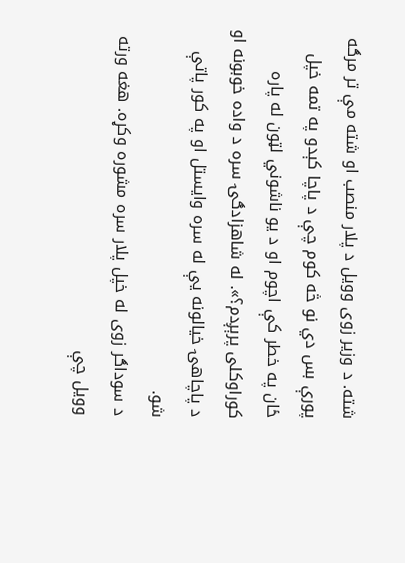شته. د وزیر زوی وویل د پلار منصب او شته مې تر مرګه پورې بس دي نو څه کوم چې د پاچا کېدو په تمه خپل ځان په خطر کې اچوم او د یو ناشوني لټون له پاره کوراوکلی پرېږدم؟». له شاهزادګۍ سره د واده خوبونه او د پاچاهۍ خیالونه یې له سره وایستل او په کور پاتې شو.
د سوداګر زوی له خپل پلار سره مشوره وکړه. هغه ورته وویل چې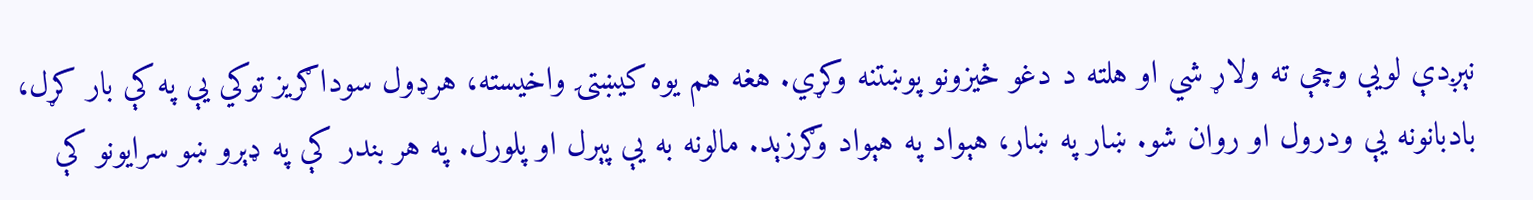نېږدې لویې وچې ته ولاړ شي او هلته د دغو څيزونو پوښتنه وکړي. هغه هم یوه کيښتۍ واخیسته، هرډول سوداګریز توکي یې په کې بار کړل، بادبانونه یې ودرول او روان شو. ښار په ښار، هېواد په هېواد وګرزېد. مالونه به یې پېرل او پلورل. په هر بندر کې په ډېرو ښو سرایونو کې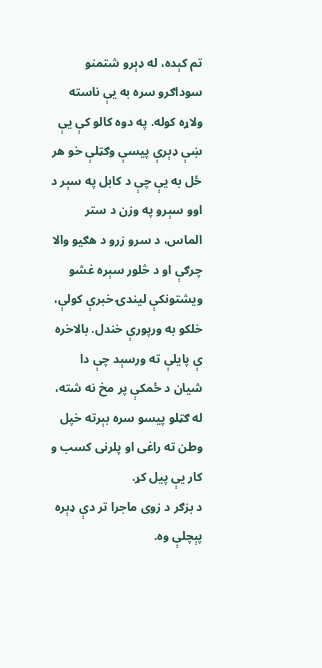تم کېده، له ډېرو شتمنو سوداګرو سره به یې ناسته ولاړه کوله. په دوه کالو کې یې ښې ډېرې پیسې وګټلې خو هر ځل به یې چې د کابل په سېر د اوو سېرو په وزن د ستر الماس، د سرو زرو د هګيو والا چرګې او د څلور سېره غشو ويشتونکې لیندۍ خبرې کولې، خلکو به ورپورې خندل. بالاخره ې پایلې ته ورسېد چې دا شیان د ځمکې پر مخ نه شته، له ګټلو پیسو سره بېرته خپل وطن ته راغی او پلرنی کسب و کار یې پیل کړ.
د بزګر د زوی ماجرا تر دې ډېره پېچلې وه.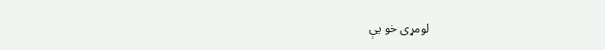لومړی خو یې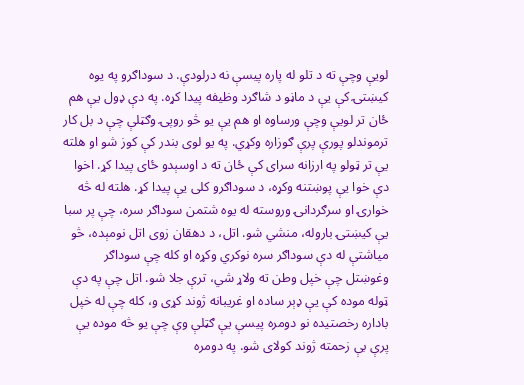لویې وچې ته د تلو له پاره پیسې نه درلودې. د سوداګرو په یوه کيښتۍ کې یې د ماڼو د شاګرد وظیفه پیدا کړه. په دې ډول یې هم ځان تر لویې وچې ورساوه او هم یې یو څو روپۍ وګټلې چې د بل کار ترموندلو پورې پرې ګوزاره وکړي. په یو لوی بندر کې کوز شو او هلته یې تر ټولو په ارزانه سرای کې ځان ته د اوسېدو ځای پیدا کړ. اخوا دې خوا یې پوښتنه وکړه، د سوداګرو کلی یې پیدا کړ. هلته له څه خوارۍ او سرګردانۍ وروسته له یوه شتمن سوداګر سره، چې پر سبا یې کيښتۍ باروله، منشي شو. اتل، د دهقان زوی اتل نومېده، څو میاشتې له دې سوداګر سره نوکري وکړه او کله چې سوداګر وغوښتل چې خپل وطن ته ولاړ شي، ترې جلا شو. اتل چې په دې ټوله موده کې یې ډېر ساده او غریبانه ژوند کړی و، کله چې له خپل باداره رخصتیده نو دومره پیسې یې ګټلې وې چې یو څه موده یې پرې بې زحمته ژوند کولای شو. په دومره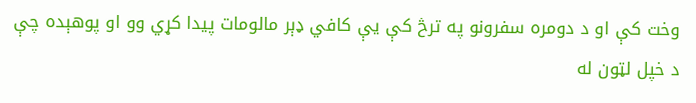وخت کې او د دومره سفرونو په ترڅ کې یې کافي ډېر مالومات پیدا کړي وو او پوهېده چې د خپل لټون له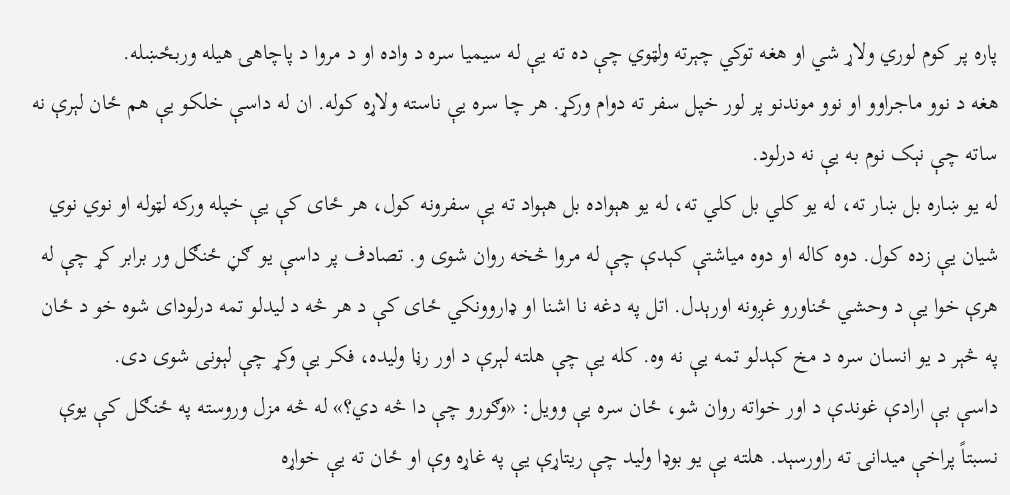پاره پر کوم لوري ولاړ شي او هغه توکي چېرته ولټوي چې ده ته یې له سیمیا سره د واده او د مروا د پاچاهۍ هيله وربځښله.
هغه د نوو ماجراوو او نوو موندنو پر لور خپل سفر ته دوام ورکړ. هر چا سره یې ناسته ولاړه کوله. ان له داسې خلکو یې هم ځان لېرې نه ساته چې نېک نوم به یې نه درلود.
له یو ښاره بل ښار ته، له یو کلي بل کلي ته، له یو هېواده بل هېواد ته یې سفرونه کول، هر ځای کې یې خپله ورکه لټوله او نوي نوي شیان یې زده کول. دوه کاله او دوه میاشتې کېدې چې له مروا څخه روان شوی و. تصادف پر داسې یو ګڼ ځنګل ور برابر کړ چې له هرې خوا یې د وحشي ځناورو غږونه اورېدل. اتل په دغه نا اشنا او ډاروونکي ځای کې د هر څه د لیدلو تمه درلودای شوه خو د ځان په څېر د یو انسان سره د مخ کېدلو تمه یې نه وه. کله یې چې هلته لېرې د اور رڼا وليده، فکر یې وکړ چې لېونی شوی دی.
داسې بې ارادې غوندې د اور خواته روان شو، ځان سره یې وویل: «وګورو چې دا څه دي؟» له څه مزل وروسته په ځنګل کې یوې نسبتاً پراخې میدانۍ ته راورسېد. هلته یې یو بوډا ولید چې ریتاړې یې په غاړه وې او ځان ته یې خواړه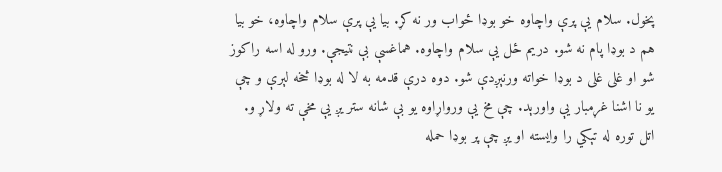پخول. سلام یې پرې واچاوه خو بوډا ځواب ور نه کړ. بیا یې پرې سلام واچاوه، خو بیا هم د بوډا پام نه شو. دریم ځل یې سلام واچاوه. هماغسې بې نتیجې. ورو له اسه راکوز شو او غلی غلی د بوډا خواته ورنېږدې شو. دوه درې قدمه به لا له بوډا څخه لېرې و چې یو نا اشنا غړمبار یې واورېد. چې مخ یې ورواړاوه یو بې شانه ستر یږ یې مخې ته ولاړ و. اتل توره له تېکي را وایسته او یږ چې پر بوډا حمله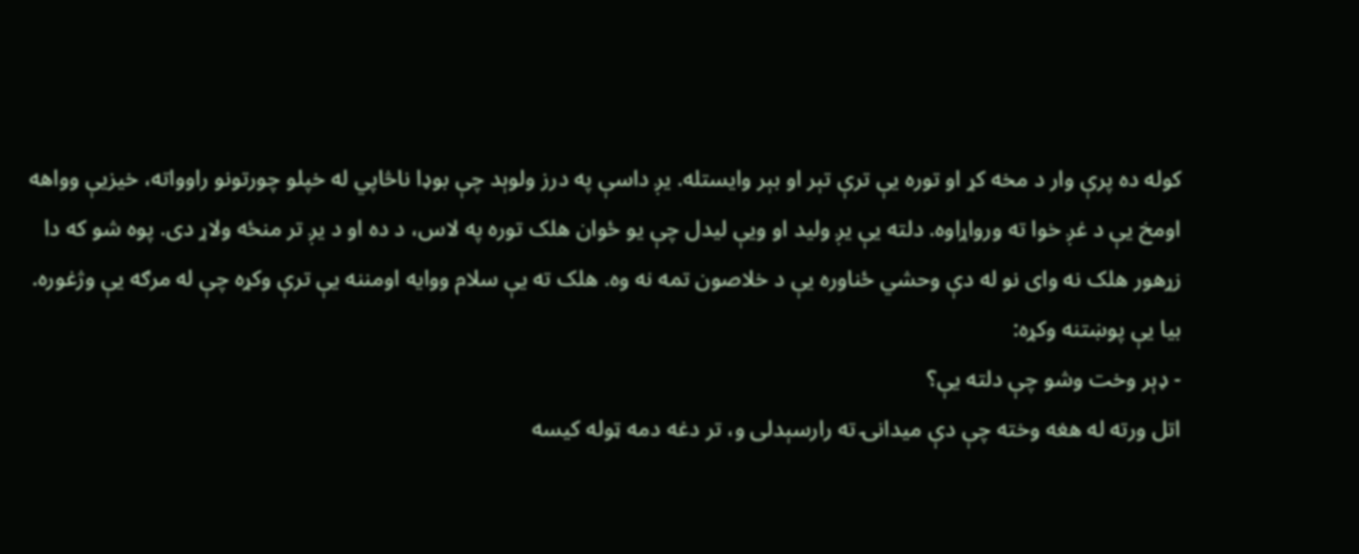کوله ده پرې وار د مخه کړ او توره یې ترې تېر او بېر وایستله. یږ داسې په درز ولوېد چې بوډا ناڅاپي له خپلو چورتونو راوواته، خيزیې وواهه اومخ یې د غږ خوا ته ورواړاوه. دلته یې یږ وليد او ویې ليدل چې یو ځوان هلک توره په لاس، د ده او د یږ تر منځه ولاړ دی. پوه شو که دا زړهور هلک نه وای نو له دې وحشي ځناوره یې د خلاصون تمه نه وه. هلک ته یې سلام ووایه اومننه یې ترې وکړه چې له مرګه یې وژغوره. بیا یې پوښتنه وکړه:
- ډېر وخت وشو چې دلته يې؟
اتل ورته له هغه وخته چې دې میدانۍ ته رارسېدلی و، تر دغه دمه ټوله کیسه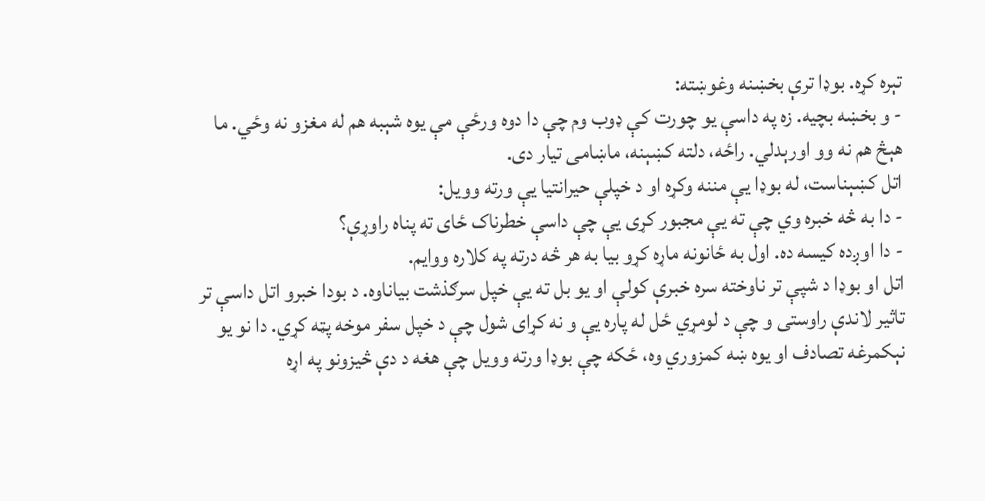تېره کړه. بوډا ترې بخښنه وغوښته:
- و بخښه بچیه. زه په داسې یو چورت کې ډوب وم چې دا دوه ورځې مې یوه شېبه هم له مغزو نه وځي. ما هېڅ هم نه وو اورېدلي. راځه، دلته کښېنه، ماښامی تیار دی.
اتل کښېناست، له بوډا یې مننه وکړه او د خپلې حیرانتیا یې ورته وویل:
- دا به څه خبره وي چې ته یې مجبور کړی یې چې داسې خطرناک ځای ته پناه راوړې؟
- دا اوږده کیسه ده. اول به ځانونه ماړه کړو بیا به هر څه درته په کلاره ووایم.
اتل او بوډا د شپې تر ناوخته سره خبرې کولې او یو بل ته یې خپل سرګذشت بیاناوه. د بودا خبرو اتل داسې تر تاثیر لاندې راوستی و چې د لومړي ځل له پاره یې و نه کړای شول چې د خپل سفر موخه پټه کړي. دا نو یو نېکمرغه تصادف او یوه ښه کمزوري وه، ځکه چې بوډا ورته وویل چې هغه د دې څیزونو په اړه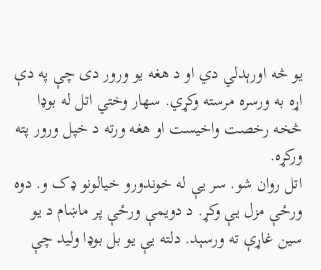یو څه اورېدلي دي او د هغه یو ورور دی چې په دې اړه به ورسره مرسته وکړي. سهار وختي اتل له بوډا څخه رخصت واخیست او هغه ورته د خپل ورور پته ورکړه.
اتل روان شو. سر یې له خوندورو خیالونو ډک و. دوه ورځې مزل یې وکړ. د دویمې ورځې پر ماښام د یو سین غاړې ته ورسېد. دلته یې یو بل بوډا ولید چې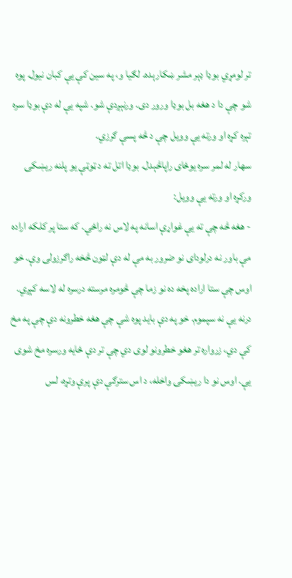تر لومړي بوډا ډېر مشر ښکارېده. لګیا و، په سین کې یې کبان نیول. پوه شو چې دا د هغه بل بوډا ورور دی. ورنېږدې شو. شپه یې له دې بوډا سره تېره کړه او ورته یې وویل چې د څه پسې ګرزي.
سهار له لمر سره یوځای راپاڅېدل. بوډا اتل ته د ټوټې یو پلنه ريښکۍ ورکړه او ورته یې وویل:
- هغه څه چې ته یې غواړې اسانه په لاس نه راځي. که ستا پر کلکه اراده مې باور نه درلودای نو ضرور به مې له دې لټون څخه راګرزولی وې. خو اوس چې ستا اراده پخه ده نو زما چې څومره مرسته درسره له لاسه کېږي. درنه یې نه سپموم. خو په دې باید پوه شې چې هغه خطرونه دې چې په مخ کې دي، زرواره تر هغو خطرونو لوی دي چې تر دې ځایه ورسره مخ شوی یې. اوس نو دا ريښکۍ واخله، د اس سترګې دې پرې وتړه، لس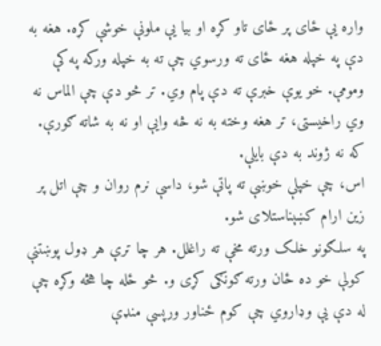واره یې ځای پر ځای تاو کړه او بیا یې ملونې خوشې کړه. هغه به دې په خپله هغه ځای ته ورسوي چې ته به خپله ورکه په کې ومومې. خو یوې خبرې ته دې پام وي. تر څو دې چې الماس نه وي راخیستی، تر هغه وخته به نه څه وایې او نه به شاته ګورې. که نه ژوند به دې بایلې.
اس، چې خپلې خوښې ته پاتې شو، داسې نرم روان و چې اتل پر زین ارام کښېناستلای شو.
په سلګونو خلک ورته مخې ته راغلل. هر چا ترې هر ډول پوښتنې کولې خو ده ځان ورته ګونګی کړی و. څو ځله چا هڅه وکړه چې له دې یې وډاروي چې کوم ځناور ورپسې منډې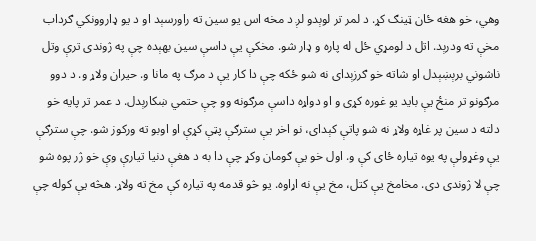وهي، خو هغه ځان ټینګ کړ. د لمر تر لوېدو لږ د مخه اس یو سین ته راورسېد او د یو ډاروونکي ګرداب مخې ته ودرېد. اتل د لومړي ځل له پاره و ډار شو. مخکې یې داسې سین بهېده چې په ژوندی ترې وتل ناشوني برېښېدل او شاته خو ګرزېدای نه شو ځکه چې دا کار یې د مرګ په مانا و. حيران ولاړ و. د دوو مرګونو تر منځ یې باید یو غوره کړی و او دواړه داسې مرګونه وو چې حتمي ښکارېدل. د عمر تر پایه خو دلته د سین پر غاړه ولاړ نه شو پاتې کېدای، نو اخر یې سترګې پټې کړې او اوبو ته ورکوز شو. چې سترګې یې وغړولې په یوه تیاره ځای کې و. اول خو یې ګومان وکړ چې دا به د هغې دنیا تیارې وې خو ژر پوه شو چې لا ژوندی دی. مخامخ یې کتل، مخ یې نه اړاوه. یو څو قدمه په تیاره کې مخ ته ولاړ. هڅه یې کوله چې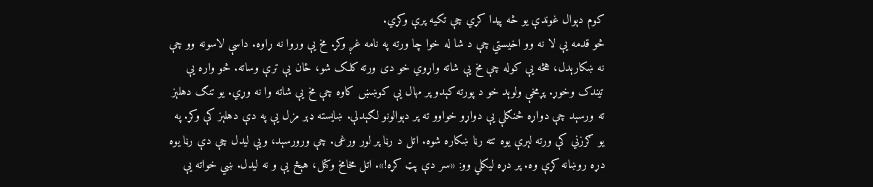کوم دېوال غوندې یو څه پیدا کړي چې تکیه پرې وکړي.
څو قدمه یې لا نه وو اخیستي چې د شا له خوا چا ورته په نامه غږ وکړ. مخ یې وروا نه ړاوه. داسې لاسونه وو چې نه ښکارېدل، هڅه یې کوله چې مخ یې شاته واړوي خو دی ورته کلک شو، ځان یې ترې وساته. څو واره یې تیندک وخوړ. پړمخې ولوېد خو د پورته کېدو پر مهال یې کوښښ کاوه چې مخ یې شاته وا نه وړي. یو تنګ دهلېز ته ورسېد چې دواړه څنګلې یې دواړو خواوو ته پر دېوالونو لګېدلې. ښایسته ډېر مزل یې په دې دهلېز کې وکړ. په یو ګرزني کې ورته لېرې یوه تته رڼا ښکاره شوه. اتل د رڼا پر لور ورغی. چې ورورسېد، ویې ليدل چې دې رڼا یوه دړه روښانه کړې وه. پر دړه لیکلي وو: «سر دې پټ کړه!». اتل مخامخ وکتل، هېڅ یې و نه ليدل. ښي خواته یې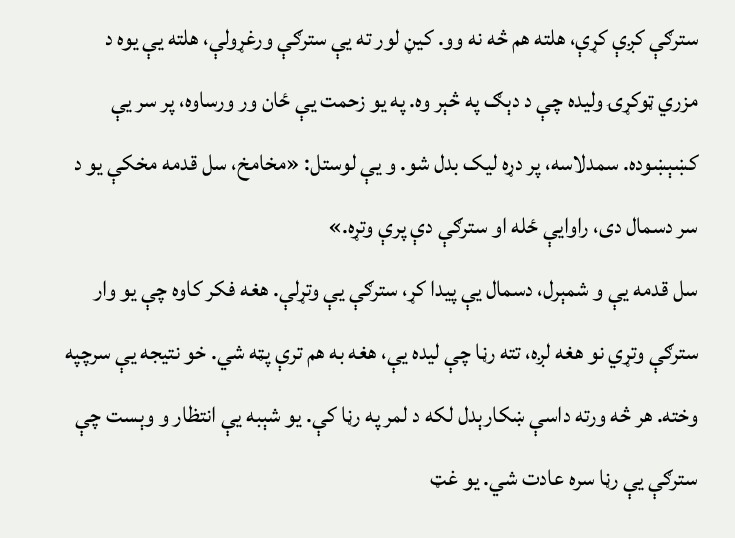سترګې کږې کړې، هلته هم څه نه وو. کيڼ لور ته یې سترګې ورغړولې، هلته یې یوه د مزري ټوکړۍ وليده چې د دېګ په څېر وه. په یو زحمت یې ځان ور ورساوه، پر سر یې کښېښوده. سمدلاسه، پر دړه لیک بدل شو. و یې لوستل: «مخامخ، سل قدمه مخکې یو د سر دسمال دی، راوایې ځله او سترګې دې پرې وتړه.»
سل قدمه یې و شمېرل، دسمال یې پیدا کړ، سترګې یې وتړلې. هغه فکر کاوه چې یو وار سترګې وتړي نو هغه لږه، تته رڼا چې لیده یې، هغه به هم ترې پټه شي. خو نتیجه یې سرچپه وخته. هر څه ورته داسې ښکارېدل لکه د لمر په رڼا کې. یو شېبه یې انتظار و وېست چې سترګې یې رڼا سره عادت شي. یو غټ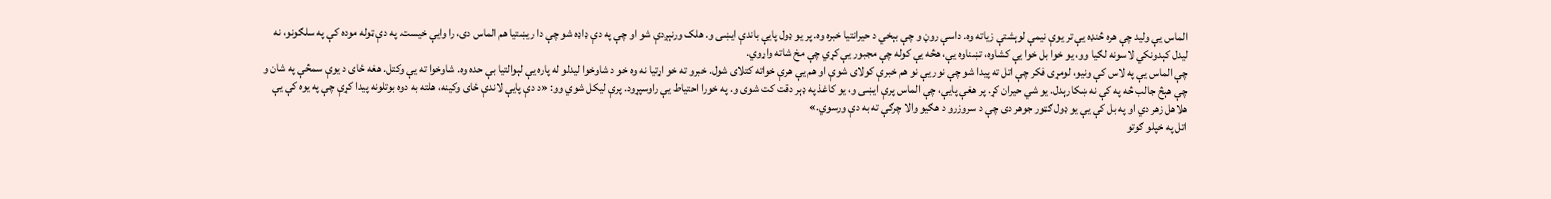الماس یې ولید چې هره څنډه یې تر یوې نیمې لوېشتې زیاته وه. داسې روڼ و چې بېخي د حیرانتیا خبره وه. پر یو ډول پایې باندې ايښی و. هلک ورنېږدې شو او چې په دې ډاډه شو چې دا ریښتیا هم الماس دی، را وایې خيست. په دې ټوله موده کې په سلګونو، نه لیدل کېدونکي لاسونه لګیا وو، یو خوا بل خوا یې کشاوه، تښناوه یې، هڅه یې کوله چې مجبور یې کړي چې مخ شاته واړوي.
چې الماس یې په لاس کې ونیو، لومړی فکر چې اتل ته پیدا شو چې نور یې نو هم خبرې کولای شوې او هم یې هرې خواته کتلای شول. خبرو ته خو اړتیا نه وه خو د شاوخوا ليدلو له پاره یې لېوالتیا بې حده وه. شاوخوا ته یې وکتل. هغه ځای د یوې سمڅې په شان و چې هېڅ جالب څه په کې نه ښکارېدل. یو شي حیران کړ. پر هغې پایې، چې الماس پرې ایښی و، یو کاغذ په ډېر دقت کت شوی و. په خورا احتیاط یې راوسپړود. پرې لیکل شوي وو: «د دې پایې لاندې ځای وکینه، هلته به دوه بوتلونه پیدا کړې چې په یوه کې یې هلاهل زهر دي او په بل کې یې یو ډول ګټور جوهر دی چې د سروزرو د هګیو والا چرګې ته به دې ورسوي.»
اتل په خپلو ګوتو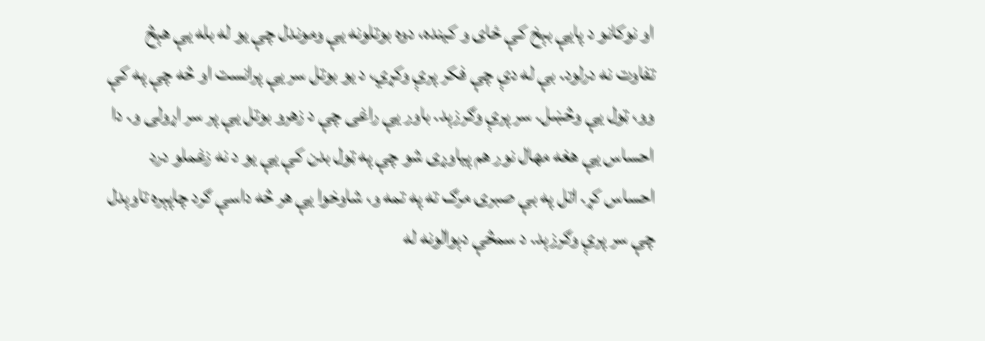او نوکانو د پایې بېخ کې ځای و کينده، دوه بوتلونه یې وموندل چې یو له بله یې هېڅ تفاوت نه درلود. بې له دې چې فکر پرې وکړي، د یو بوتل سر یې پرانست او څه چې په کې وو، ټول یې وڅښل. سر پرې وګرزېد. باور یې راغی چې د زهرو بوتل یې پر سر اړولی و. دا احساس یې هغه مهال نور هم پیاوړی شو چې په ټول بدن کې یې یو د نه زغملو درد احساس کړ. اتل په بې صبرۍ مرګ ته په تمه و، شاوخوا یې هر څه داسې ګرد چاپېره تاوېدل چې سر پرې وګرزېد. د سمڅې دېوالونه له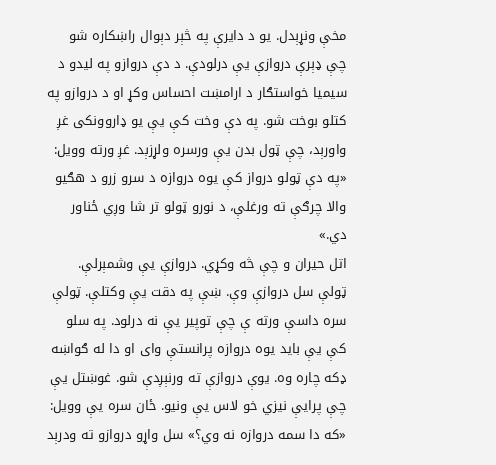مخې ونړېدل. یو د دایرې په څېر دېوال راښکاره شو چې ډېرې دروازې یې درلودې. د دې دروازو په لیدو د سیمیا خواستګار د ارامښت احساس وکړ او د دروازو په کتلو بوخت شو. په دې وخت کې یې یو ډاروونکی غږ واورېد، چې ټول بدن یې ورسره ولړزېد. غږ ورته وویل: «په دې ټولو درواز کې یوه دروازه د سرو زرو د هګیو والا چرګې ته ورغلې، د نورو ټولو تر شا وږي ځناور دي.»
اتل حیران و چې څه وکړي. دروازې یې وشمېرلې. ټولې سل دروازې وې. ښې په دقت یې وکتلې. ټولې سره داسې ورته ې چې توپير یې نه درلود. په سلو کې یې باید یوه دروازه پرانستې وای او دا له ګواښه ډکه چاره وه. یوې دروازې ته ورنېږدې شو. غوښتل یې چې پرايې نیزي خو لاس یې ونیو. ځان سره یې وویل: «که دا سمه دروازه نه وي؟» سل واړو دروازو ته ودرېد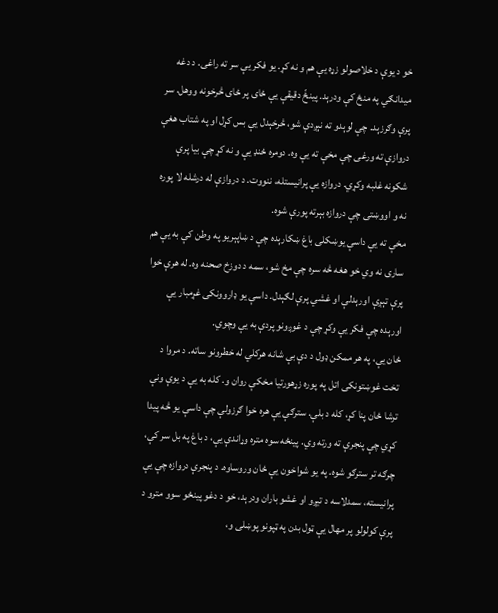خو د یوې د خلاصولو زړه یې هم و نه کړ. یو فکر یې سر ته راغی. د دغه میدانګي په منځ کې ودرېد. پینځّ دقیقې یې ځای پر ځای څرخونه ووهل. سر پرې وګرزېد. چې لوېدو ته نېږدې شو، څرخېدل یې بس کړل او په شتاب هغې دروازې ته ورغی چې مخې ته یې وه. دومره ځنډ یې و نه کړ چې بیا پرې شکونه غلبه وکړي. دروازه یې پرانیستله، ننووت. د دروازې له درشله لا پوره نه و اووښتی چې دروازه بېرته پورې شوه.
مخې ته یې داسې یوښکلی باغ ښکارېده چې د ښاپېریو په وطن کې به یې هم ساری نه وي خو هغه څه سره چې مخ شو، سمه د دوزخ صحنه وه. له هرې خوا پرې تېږې اورېدلې او غشي پرې لګېدل. داسې یو ډاروونکی غړمبار یې اورېده چې فکر یې وکړ چې د غوږونو پردې به یې وچوي.
ځان یې، په هر ممکن ډول د دې بې شانه هرکلي له خطرونو ساته. د مروا د تخت غوښتونکی اتل په پوره زړهورتیا مخکې روان و. کله به یې د یوې ونې ترشا ځان پنا کړ، کله د بلې. سترګې یې هره خوا ګرزولې چې داسې یو څه پیدا کړي چې پنجرې ته ورته وي. پینځه سوه متره وړاندې یې، د باغ په بل سر کې، چرګه تر سترګو شوه. په یو شواخون یې ځان وروساوه. د پنجرې دروازه چې یې پرانیسته، سمدلاسه د تيږو او غشو باران ودرېد، خو د دغو پینځو سوو مترو د پرې کولولو پر مهال یې ټول بدن په ټپونو پوښلی و،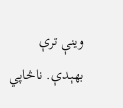وینې ترې بهېدې. ناڅاپي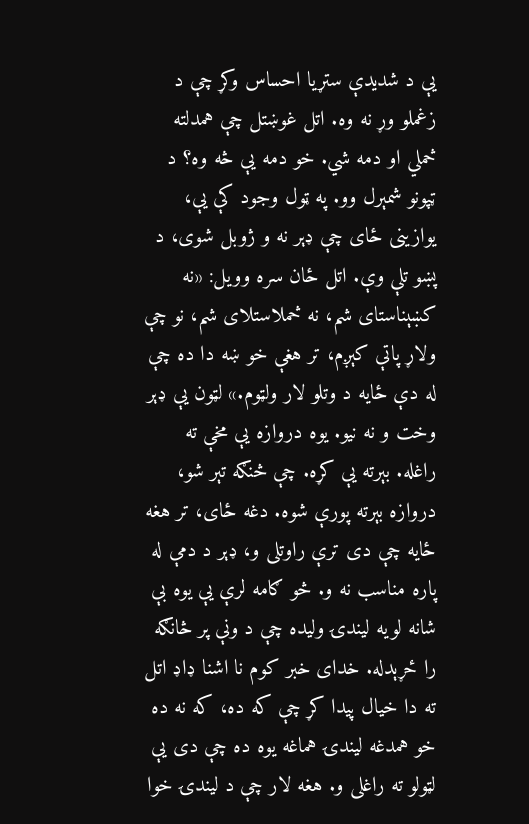یې د شدیدې ستړیا احساس وکړ چې د زغملو وړ نه وه. اتل غوښتل چې همدلته څملي او دمه شي. خو دمه یې څه وه؟ د ټپونو شمېرل وو. په ټول وجود کې یې، یوازینی ځای چې ډېر نه و ژوبل شوی، د پښو تلې وې. اتل ځان سره وویل: «نه کښېناستای شم، نه څملاستلای شم، نو چې ولاړ پاتې کېږم، تر هغې خو ښه دا ده چې له دې ځایه د وتلو لار ولټوم.» لټون یې ډېر وخت و نه نیو. یوه دروازه یې مخې ته راغله. بېرته یې کړه. چې څنګه تېر شو، دروازه بېرته پورې شوه. دغه ځای، تر هغه ځایه چې دی ترې راوتلی و، ډېر د دمې له پاره مناسب نه و. څو ګامه لرې یې یوه بې شانه لویه لیندۍ وليده چې د ونې پر څانګه را ځړېدله. خدای خبر کوم نا اشنا ډاډ اتل ته دا خیال پیدا کړ چې که ده، که نه ده خو همدغه ليندۍ هماغه یوه ده چې دی یې لټولو ته راغلی و. هغه لار چې د لیندۍ خوا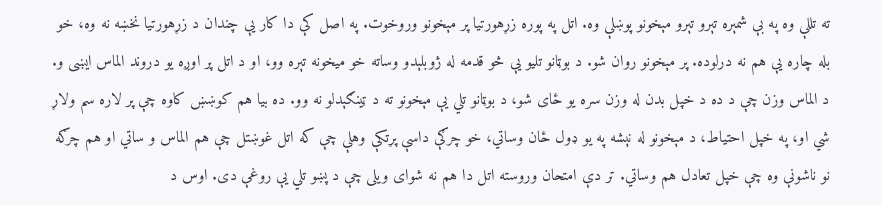ته تللې وه په بې شمېره تېرو تېرو مېخونو پوښلې وه. اتل په پوره زړهورتیا پر مېخونو وروخوت. په اصل کې دا کار یې چندان د زړهورتیا نخښه نه وه، خو بله چاره یې هم نه درلوده. پر مېخونو روان شو. د بوټانو تليو یې څو قدمه له ژوبلېدو وساته خو ميخونه تېره وو، او د اتل پر اوږه یو دروند الماس ايښی و. د الماس وزن چې د ده د خپل بدن له وزن سره یو ځای شو، د بوټانو تلي یې مېخونو ته د ټینګېدلو نه وو. ده بیا هم کوښښ کاوه چې پر لاره سم ولاړ شي او، په خپل احتیاط، د مېخونو له نېشه په یو ډول ځان وساتي، خو چرګې داسې پړتکې وهلې چې که اتل غوښتل چې هم الماس و ساتي او هم چرګه نو ناشونې وه چې خپل تعادل هم وساتي. تر دې امتحان وروسته اتل دا هم نه شوای ویلی چې د پښو تلي یې روغې دی. اوس د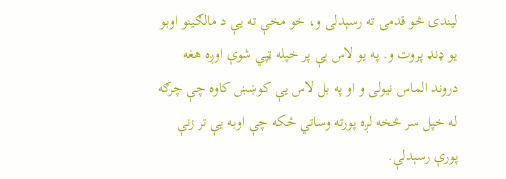لیندۍ څو قدمۍ ته رسېدلی و، خو مخې ته یې د مالګينو اوبو یو ډنډ پروت و. په یو لاس یې پر خپله ټپي شوې اوږه هغه دروند الماس نیولی و او په بل لاس یې کوښښ کاوه چې چرګه له خپل سر څخه لږه پورته وساتي ځکه چې اوبه یې تر زنې پورې رسېدلې.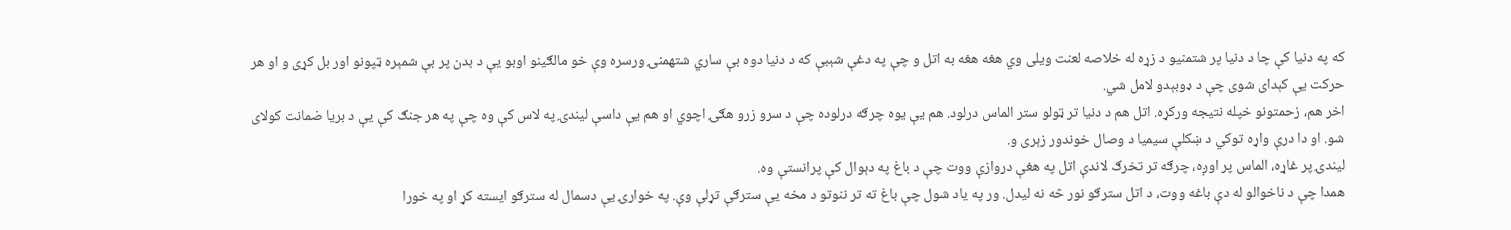که په دنیا کې چا د دنیا پر شتمنیو د زړه له خلاصه لعنت ویلی وي هغه هغه به اتل و چې په دغې شېبې که د دنیا دوه بې ساري شتهمنۍ ورسره وې خو مالګینو اوبو یې د بدن پر بې شمېره ټپونو اور بل کړی و او هر حرکت یې کېدای شوی چې د ډوبېدو لامل شي.
اخر هم، زحمتونو خپله نتیجه ورکړه. اتل هم د دنیا تر ټولو ستر الماس درلود. هم یې یوه چرګه درلوده چې د سرو زرو هګۍ اچوي او هم یې داسې ليندۍ په لاس کې وه چې په هر جنګ کې یې د بریا ضمانت کولای شو. او دا درې واړه توکي د ښکلې سیمیا د وصال خوندور زېری و.
لیندۍ پر غاړه، الماس پر اوږه، چرګه تر تخرګ لاندې اتل په هغې دروازې ووت چې د باغ په دېوال کې پرانستې وه.
همدا چې د ناخوالو له دې باغه ووت، د اتل سترګو نور څه نه ليدل. ور په یاد شول چې باغ ته تر ننوتو د مخه یې سترګې تړلې وې. په خوارۍ یې دسمال له سترګو ایسته کړ او په خورا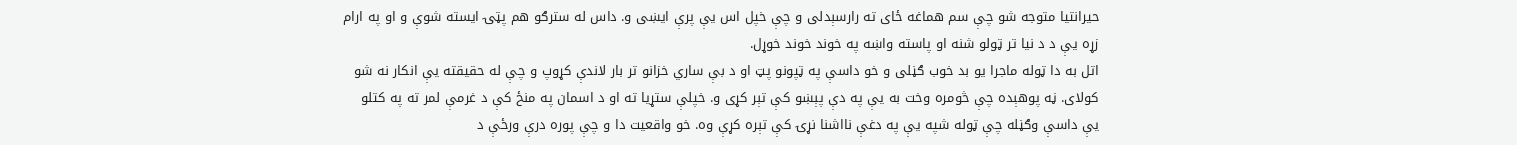حیرانتیا متوجه شو چې سم هماغه ځای ته رارسېدلی و چې خپل اس یې پرې ايښی و. داس له سترګو هم پټۍ ایسته شوې و او په ارام زړه یې د د نیا تر ټولو شنه او پاسته واښه په خوند خوند خوړل.
اتل به دا ټوله ماجرا یو بد خوب ګڼلی و خو داسې په ټپونو پټ او د بې ساري خزانو تر بار لاندې کړوپ و چې له حقیقته یې انکار نه شو کولای. ڼه پوهېده چې څومره وخت به یې په دې پېښو کې تېر کړی و. خپلې ستړیا ته او د اسمان په منځ کې د غرمې لمر ته په کتلو یې داسې وګڼله چې ټوله شپه یې په دغې نااشنا نړۍ کې تېره کړې وه. خو واقعیت دا و چې پوره درې ورځې د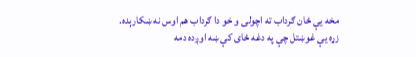مخه یې ځان ګرداب ته اچولی و خو دا ګرداب هم اوس نه ښکارېده.
زړه یې غوښتل چې په دغه ځای کې ښه اوږده دمه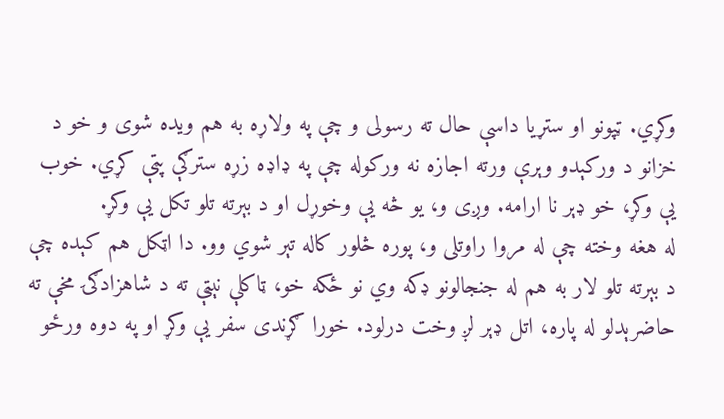وکړي. ټپونو او ستړیا داسې حال ته رسولی و چې په ولاړه به هم ویده شوی و خو د خزانو د ورکېدو وېرې ورته اجازه نه ورکوله چې په ډاډه زړه سترګې پټې کړي. خوب یې وکړ، خو ډېر نا ارامه. وږی و، یو څه یې وخوړل او د بېرته تلو تکل یې وکړ.
له هغه وخته چې له مروا راوتلی و، پوره څلور کاله تېر شوي وو. دا اټکل هم کېده چې د بېرته تلو لار به هم له جنجالونو ډکه وي نو ځکه خو، ټاکلې نېټې ته د شاهزادګۍ مخې ته حاضرېدلو له پاره، اتل ډېر لږ وخت درلود. خورا ګړندی سفر یې وکړ او په دوه ورځو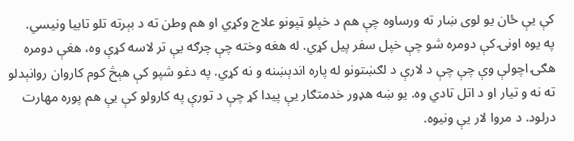کې یې ځان یو لوی ښار ته ورساوه چې هم د خپلو ټپونو علاج وکړي او هم وطن ته د بېرته تلو تابیا ونیسي.
په یوه اونۍ کې دومره شو چې خپل سفر پیل کړي. له هغه وخته چې چرګه یې تر لاسه کړې وه، هغې دومره هګۍ اچولې وې چې چې د لارې د لګښتونو له پاره اندېښنه و نه کړي. په دغو شپو کې هېڅ کوم کاروان روانېدلو ته نه و تیار او د اتل تادي وه. یو ښه هډور خدمتګار یې پیدا کړ چې د تورې په کارولو کې یې هم پوره مهارت درلود. د مروا لار یې ونیوه.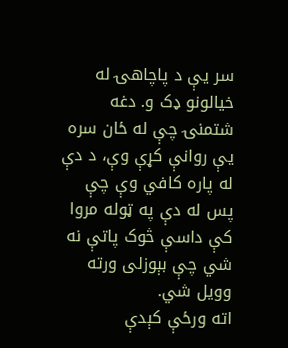سر یې د پاچاهۍ له خيالونو ډک و. دغه شتمنۍ چې له ځان سره یې روانې کړې وې، د دې له پاره کافي وې چې پس له دې په ټوله مروا کې داسې څوک پاتې نه شي چې بېوزلی ورته وویل شي.
اته ورځې کېدې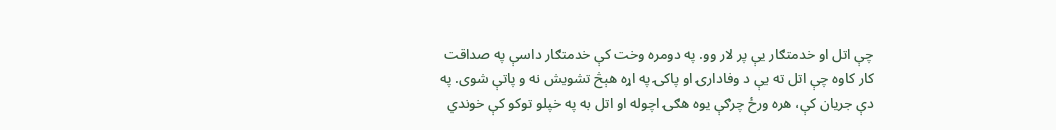چې اتل او خدمتګار یې پر لار وو. په دومره وخت کې خدمتګار داسې په صداقت کار کاوه چې اتل ته یې د وفادارۍ او پاکۍ په اړه هېڅ تشویش نه و پاتې شوی. په دې جریان کې، هره ورځ چرګې یوه هګۍ اچوله او اتل به په خپلو توکو کې خوندي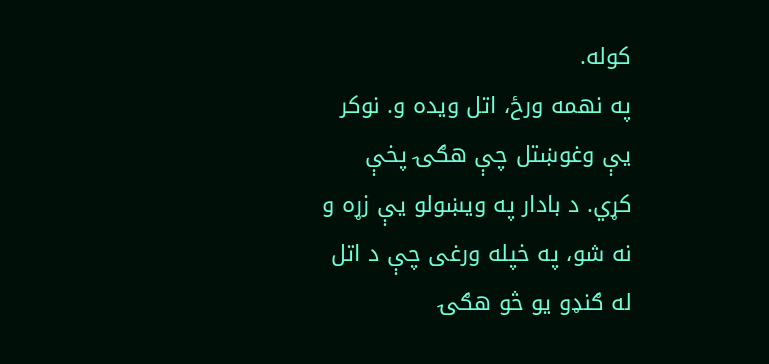کوله.
په نهمه ورځ، اتل ویده و. نوکر یې وغوښتل چې هګۍ پخې کړي. د بادار په ويښولو یې زړه و نه شو، په خپله ورغی چې د اتل له ګنډو یو څو هګۍ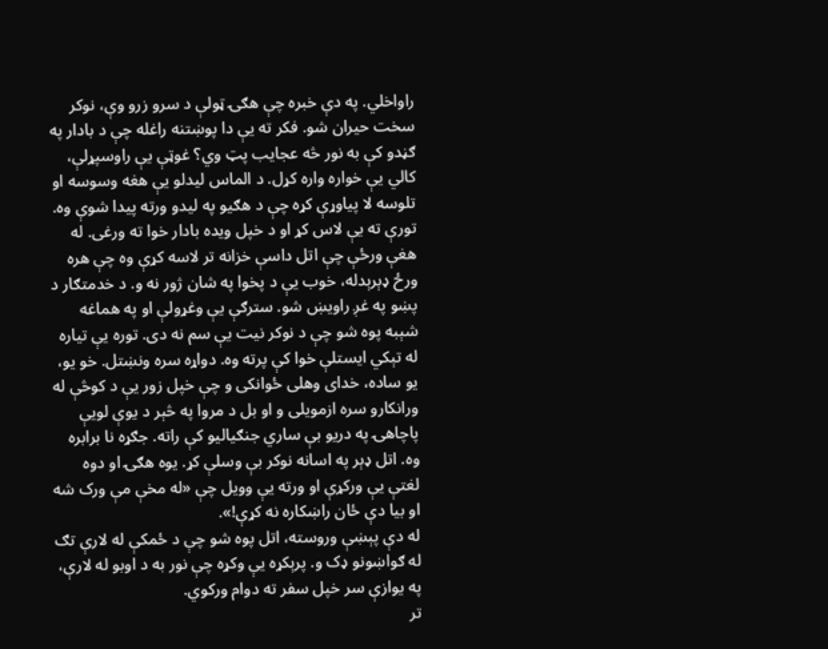راواخلي. په دې خبره چې هګۍ ټولې د سرو زرو وې، نوکر سخت حیران شو. فکر ته یې دا پوښتنه راغله چې د بادار په ګڼدو کې به نور څه عجایب پټ وي؟ غوټې یې راوسپړلې، کالي یې خواره واره کړل. د الماس ليدلو یې هغه وسوسه او تلوسه لا پیاوړې کړه چې د هګیو په ليدو ورته پیدا شوې وه. تورې ته یې لاس کړ او د خپل ویده بادار خوا ته ورغی. له هغې ورځې چې اتل داسې خزانه تر لاسه کړې وه چې هره ورځ ډېرېدله، خوب یې د پخوا په شان ژور نه و. د خدمتګار د پښو په غږ راويښ شو. سترګې یې وغړولې او په هماغه شېبه پوه شو چې د نوکر نیت یې سم نه دی. توره یې تیاره له تېکي ایستلې خوا کې پرته وه. دواړه سره ونښتل. خو یو، یو ساده، خدای وهلی ځوانکی و چې خپل زور یې د کوڅې له ورانکارو سره ازمویلی و او بل د مروا په څېر د یوې لویې پاچاهۍ په دريو بې ساري جنګیالیو کې راته. جګړه نا برابره وه. اتل ډېر په اسانه نوکر بې وسلې کړ. یوه هګۍ او دوه لغتې یې ورکړې او ورته یې وویل چې «له مخې مې ورک شه او بیا دې ځان راښکاره نه کړې!».
له دې پېښې وروسته، اتل پوه شو چې د ځمکې له لارې تګ له ګواښونو ډک و. پرېکړه یې وکړه چې نور به د اوبو له لارې، په یوازې سر خپل سفر ته دوام ورکوي.
تر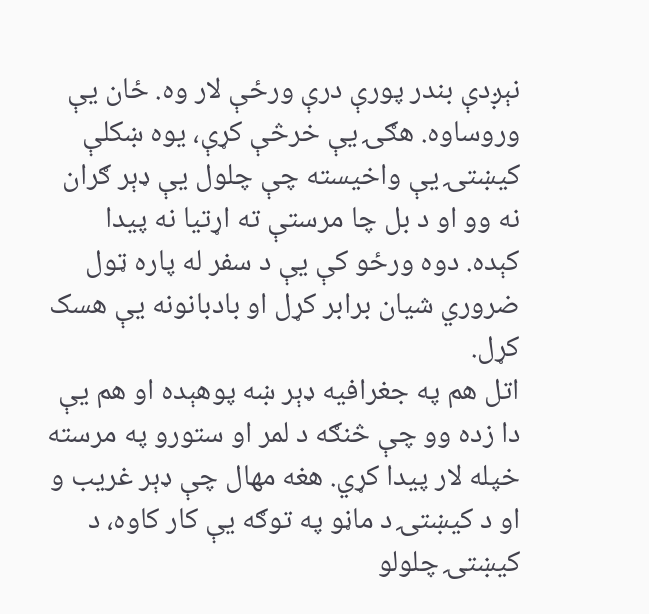نېږدې بندر پورې درې ورځې لار وه. ځان یې وروساوه. هګۍ یې خرڅې کړې، یوه ښکلې کيښتۍ یې واخیسته چې چلول یې ډېر ګران نه وو او د بل چا مرستې ته اړتیا نه پیدا کېده. دوه ورځو کې یې د سفر له پاره ټول ضروري شیان برابر کړل او بادبانونه یې هسک کړل.
اتل هم په جغرافیه ډېر ښه پوهېده او هم یې دا زده وو چې څنګه د لمر او ستورو په مرسته خپله لار پیدا کړي. هغه مهال چې ډېر غریب و او د کيښتۍ د ماڼو په توګه یې کار کاوه، د کيښتۍ چلولو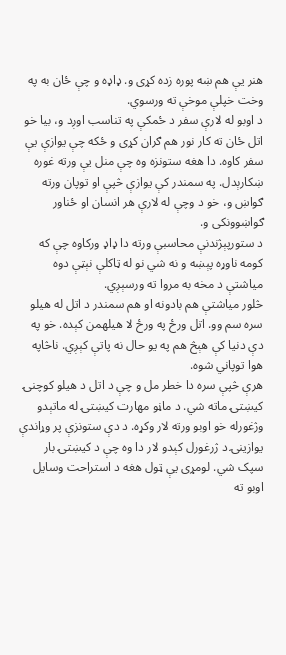هنر یې هم ښه پوره زده کړی و. ډاډه و چې ځان به په وخت خپلې موخې ته ورسوي.
د اوبو له لارې سفر د ځمکې په تناسب اوږد و، بیا خو اتل ځان ته کار نور هم ګران کړی و ځکه چې یوازې یې سفر کاوه. دا هغه ستونزه وه چې منل یې ورته غوره ښکارېدل. په سمندر کې یوازې څپې او توپان ورته ګواښ و، خو د وچې له لارې هر انسان او ځناور ګواښوونکی و.
د ستورپېژندنې محاسبې ورته دا ډاډ ورکاوه چې که کومه ناوړه پېښه و نه شي نو له ټاکلې نېټې دوه میاشتې د مخه به مروا ته ورسېږي.
څلور میاشتې هم بادونه او هم سمندر د اتل له هيلو سره سم وو. اتل ورځ په ورځ لا هيلهمن کېده. خو په دې دنیا کې هېڅ هم په یو حال نه پاتې کېږي. ناڅاپه هوا توپاني شوه.
هرې څپې سره دا خطر مل و چې د اتل د هيلو کوچنۍ کيښتۍ ماته شي. د ماڼو مهارت کيښتۍ له ماتېدو وژغورله خو اوبو ورته لار وکړه. د دې ستونزې پر وړاندې یوازینۍ د ژرغورل کېدو لار دا وه چې د کيښتۍ بار سپک شي. لومړی یې ټول هغه د استراحت وسایل اوبو ته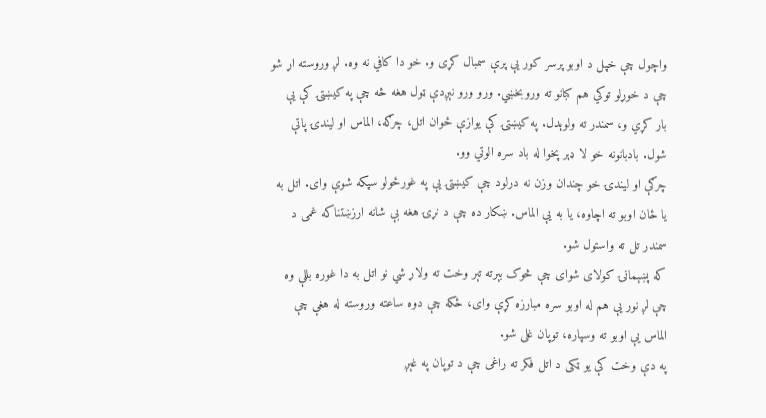واچول چې خپل د اوبو پرسر کور یې پرې سمبال کړی و. خو دا کافي نه وه. لږ وروسته اړ شو چې د خوړلو توکي هم کبانو ته وروبخښي. ورو ورو نېږدې ټول هغه څه چې په کيښتۍ کې یې بار کړي و، سمندر ته ولوېدل. په کيښتۍ کې یوازې ځوان اتل، چرګه، الماس او لیندۍ پاتې شول. بادبانونه خو لا ډېر پخوا له باد سره الوتي وو.
چرګې او لیندۍ خو چندان وزن نه درلود چې کيښتۍ یې په غورځولو سپکه شوې وای. اتل به یا ځان اوبو ته اچاوه، یا به یې الماس. ښکار ده چې د نړۍ هغه بې شانه ارزښتناکه غمی د سمندر تل ته واستول شو.
که پښېمانۍ کولای شوای چې څوک بېرته تېر وخت ته ولاړ شي نو اتل به دا غوره بللې وه چې لږ نور يې هم له اوبو سره مبارزه کړې وای، ځکه چې دوه ساعته وروسته له هغې چې الماس یې اوبو ته وسپاره، توپان غلی شو.
په دې وخت کې یو ټکی د اتل فکر ته راغی چې د توپان په غېږ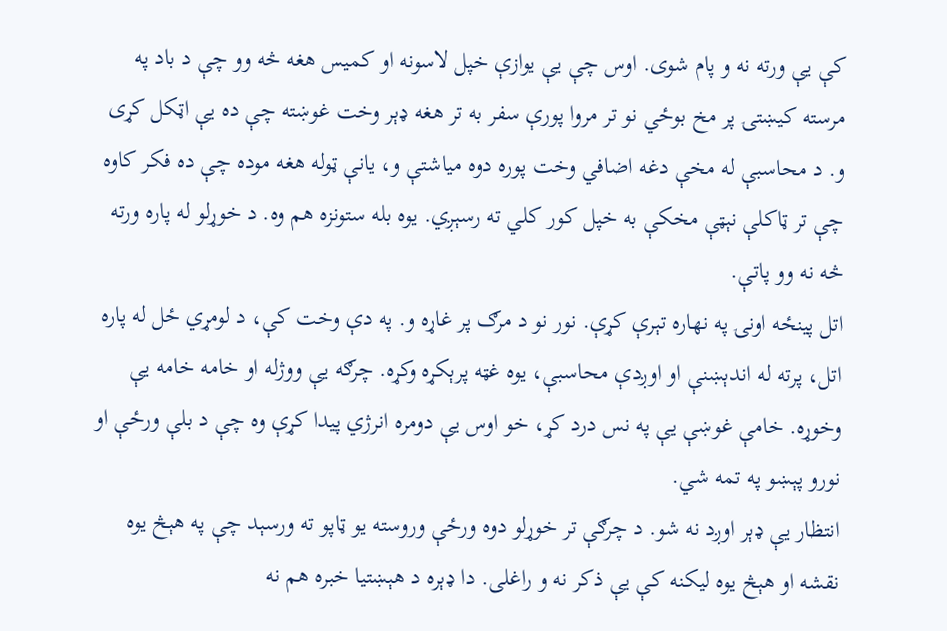کې یې ورته نه و پام شوی. اوس چې یې یوازې خپل لاسونه او کمیس هغه څه وو چې د باد په مرسته کيښتۍ پر مخ بوځي نو تر مروا پورې سفر به تر هغه ډېر وخت غوښته چې ده یې اټکل کړی و. د محاسبې له مخې دغه اضافي وخت پوره دوه میاشتې و، یانې ټوله هغه موده چې ده فکر کاوه چې تر ټاکلې نېټې مخکې به خپل کور کلي ته رسېږي. یوه بله ستونزه هم وه. د خوړلو له پاره ورته څه نه وو پاتې.
اتل پینځه اونۍ په نهاره تېرې کړې. نور نو د مرګ پر غاړه و. په دې وخت کې، د لومړي ځل له پاره اتل، پرته له اندېښنې او اوږدې محاسبې، یوه غټه پرېکړه وکړه. چرګه یې ووژله او خامه خامه یې وخوړه. خامې غوښې یې په نس درد کړ، خو اوس یې دومره انرژي پیدا کړې وه چې د بلې ورځې او نورو پېښو په تمه شي.
انتظار یې ډېر اوږد نه شو. د چرګې تر خوړلو دوه ورځې وروسته یو ټاپو ته ورسېد چې په هېڅ یوه نقشه او هېڅ یوه لیکنه کې یې ذکر نه و راغلی. دا ډېره د هېښتیا خبره هم نه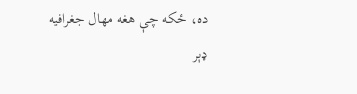ده، ځکه چې هغه مهال جغرافیه ډېر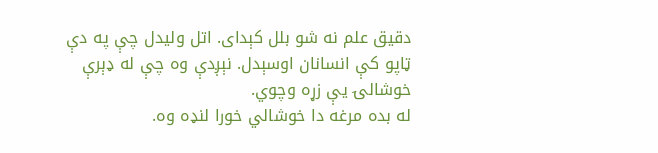دقیق علم نه شو بلل کېدای. اتل وليدل چې په دې ټاپو کې انسانان اوسېدل. نېږدې وه چې له ډېرې خوشالۍ یې زړه وچوي.
له بده مرغه دا خوشالي خورا لنډه وه.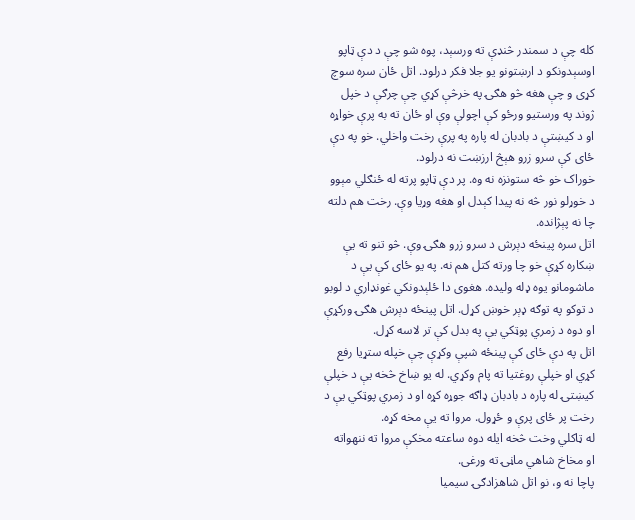کله چې د سمندر څنډې ته ورسېد، پوه شو چې د دې ټاپو اوسېدونکو د ارښتونو یو جلا فکر درلود. اتل ځان سره سوچ کړی و چې هغه څو هګۍ په خرڅې کړي چې چرګې د خپل ژوند په ورستیو ورځو کې اچولې وې او ځان ته به پرې خواړه او د کيښتې د بادبان له پاره په پرې رخت واخلي. خو په دې ځای کې سرو زرو هېڅ ارزښت نه درلود.
خوراک خو څه ستونزه نه وه. پر دې ټاپو پرته له ځنګلي مېوو د خوړلو نور څه نه پیدا کېدل او هغه وړیا وې. رخت هم دلته چا نه پېژانده.
اتل سره پینځه دېرش د سرو زرو هګۍ وې. څو تنو ته یې ښکاره کړې خو چا ورته کتل هم نه. په يو ځای کې یې د ماشومانو یوه ډله وليده. هغوی دا ځلېدونکي غونډاري د لوبو د توکو په توګه ډېر خوښ کړل. اتل پینځه دېرش هګۍ ورکړې او دوه د زمري پوټکي یې په بدل کې تر لاسه کړل.
اتل په دې ځای کې پینځه شپې وکړې چې خپله ستړیا رفع کړي او خپلې روغتیا ته پام وکړي. له یو ښاخ څخه یې د خپلې کيښتۍ له پاره د بادبان ډاګه جوړه کړه او د زمري پوټکي یې د رخت پر ځای پرې و ځړول. مروا ته یې مخه کړه.
له ټاکلي وخت څخه ایله دوه ساعته مخکې مروا ته ننهواته او مخاخ شاهي ماڼۍ ته ورغی.
پاچا نه و، نو اتل شاهزادګۍ سیمیا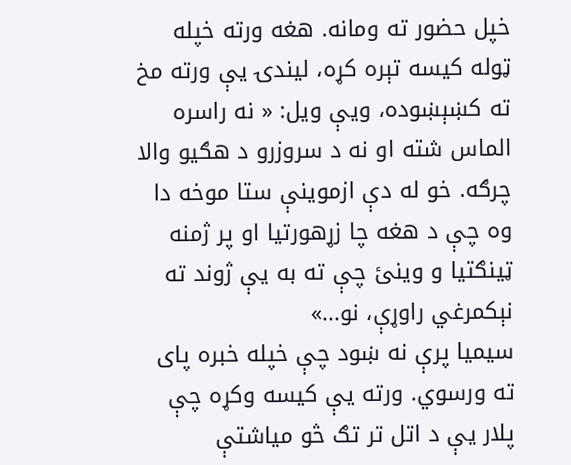خپل حضور ته ومانه. هغه ورته خپله ټوله کیسه تېره کړه، لیندۍ یې ورته مخ ته کښېښوده، ویې ویل: « نه راسره الماس شته او نه د سروزرو د هګيو والا چرګه. خو له دې ازموینې ستا موخه دا وه چې د هغه چا زړهورتیا او پر ژمنه ټینګتیا و وینئ چې ته به یې ژوند ته نېکمرغي راوړې، نو...»
سیمیا پرې نه ښود چې خپله خبره پای ته ورسوي. ورته یې کیسه وکړه چې پلار یې د اتل تر تګ څو میاشتې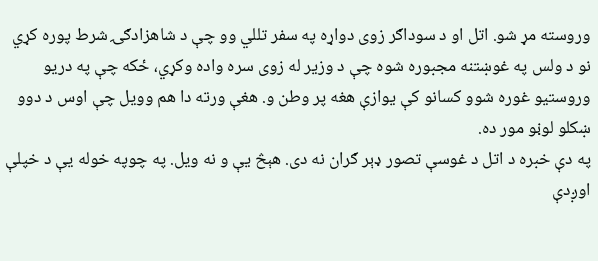وروسته مړ شو. اتل او د سوداګر زوی دواړه په سفر تللي وو چې د شاهزادګۍ شرط پوره کړي نو د ولس په غوښتنه مجبوره شوه چې د وزیر له زوی سره واده وکړي، ځکه چې په دریو وروستیو غوره شوو کسانو کې یوازې هغه پر وطن و. هغې ورته دا هم وویل چې اوس د دوو ښکلو لوڼو مور ده.
په دې خبره د اتل د غوسې تصور ډېر ګران نه دی. هېڅ یې و نه ویل. په چوپه خوله یې د خپلې اوږدې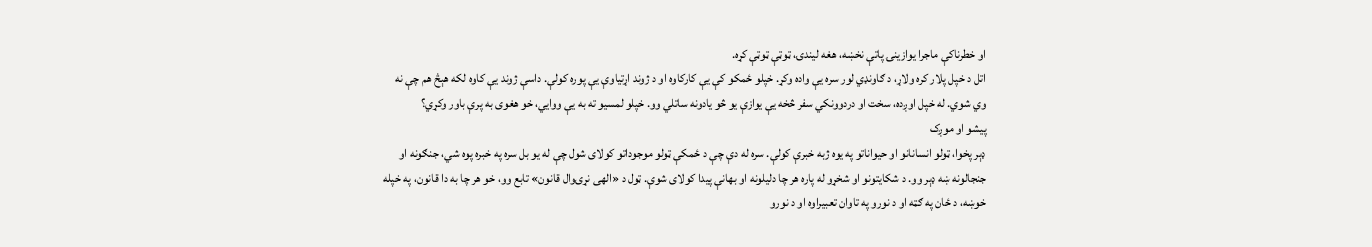او خطرناکې ماجرا یوازینۍ پاتې نخښه، هغه ليندۍ، ټوټې ټوټې کړه.
اتل د خپل پلار کره ولاړ، د ګاونډي لور سره یې واده وکړ. خپلو ځمکو کې یې کارکاوه او د ژوند اړتیاوې یې پوره کولې. داسې ژوند یې کاوه لکه هېڅ هم چې نه وي شوي. له خپل اوږده، سخت او دردوونکي سفر څخه یې یوازې یو څو یادونه ساتلي وو. خپلو لمسیو ته به یې ووایي، خو هغوی به پرې باور وکړي؟
پیشو او موږک
ډېر پخوا، ټولو انسانانو او حیواناتو په یوه ژبه خبرې کولې. سره له دې چې د ځمکې ټولو موجوداتو کولای شول چې له یو بل سره په خبره پوه شي، جنګونه او جنجالونه ښه ډېر وو. د شکایتونو او شخړو له پاره هر چا دلیلونه او بهانې پیدا کولای شوې. ټول د «الهی نړۍوال قانون» تابع وو، خو هر چا به دا قانون، په خپله خوښه، د ځان په ګټه او د نورو په تاوان تعبیراوه او د نورو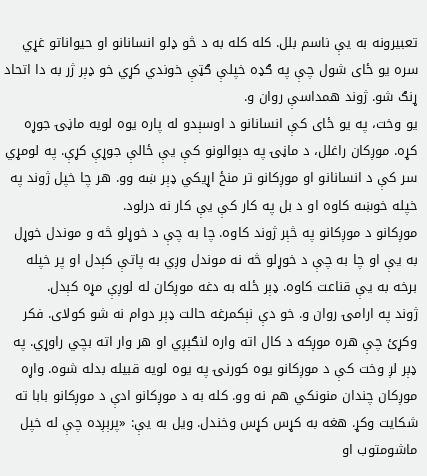تعبیرونه به یې ناسم بلل. کله کله به د څو ډلو انسانانو او حیواناتو غړي سره یو ځای شول چې په ګډه خپلې ګټې خوندي کړي خو ډېر ژر به دا اتحاد ړنګ شو. ژوند همداسې روان و.
یو وخت، په یو ځای کې انسانانو د اوسېدو له پاره یوه لویه ماڼۍ جوړه کړه. موږکان راغلل، د ماڼۍ په دېوالونو کې یې ځالې جوړې کړې. په لومړي سر کې د انسانانو او موږکانو تر منځ اړیکي ډېر ښه وو. هر چا خپل ژوند په خپله خوښه کاوه او د بل په کار کې یې کار نه درلود.
موږکانو د موږکانو په څېر ژوند کاوه. چا به چې د خوړلو څه و موندل خوړل به یې او چا به چې د خوړلو څه نه موندل وږي به پاتې کېدل او پر خپله برخه به یې قناعت کاوه. ډېر ځله به دغه موږکان له لوږې مړه کېدل.
ژوند په ارامۍ روان و. خو دې نېکمرغه حالت ډېر دوام نه شو کولای. فکر وکړئ چې هره موږکه د کال اته واره لنګېږي او هر وار اته بچي راوړي. په ډېر لږ وخت کې د موږکانو یوه کورنۍ په یوه لویه قبیله بدله شوه. واړه موږکان چندان منونکي هم نه وو. کله به د موږکانو ادې د موږکانو بابا ته شکایت وکړ. هغه به کړس کړس وخندل. ویل به یې: «پرېږده چې له خپل ماشومتوب او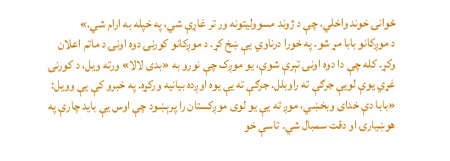ځوانۍ خوند واخلي. چې د ژوند مسوولیتونه ور تر غاړې شي، په خپله به ارام شي.»
د موږکانو بابا مړ شو. په خورا درناوي یې ښخ کړ. د موږکانو کورنۍ دوه اونۍ د ماتم اعلان وکړ. کله چې دا دوه اونۍ تېرې شوې، یو موږک چې نورو به «بدی لالا» ورته ویل، د کورنۍ غړي یوې لویې جرګې ته راوبلل. جرګې ته یې یوه اوږده بیانیه ورکړه. په خبرو کې یې وویل:
«بابا دې خدای وبخښي، موږ ته یې یو لوی موږکستان را پرېښود چې اوس یې باید چارې په هوښیارۍ او دقت سمبال شي. تاسې خو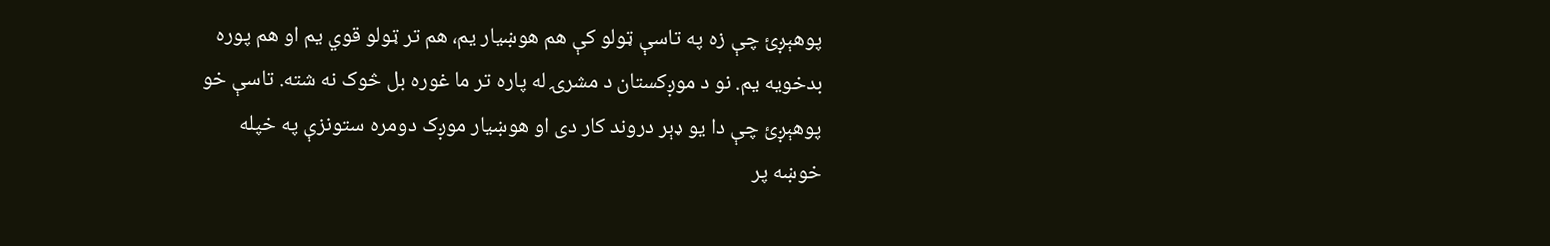پوهېږئ چې زه په تاسې ټولو کې هم هوښیار یم، هم تر ټولو قوي یم او هم پوره بدخویه یم. نو د موږکستان د مشرۍ له پاره تر ما غوره بل څوک نه شته. تاسې خو پوهېږئ چې دا یو ډېر دروند کار دی او هوښیار موږک دومره ستونزې په خپله خوښه پر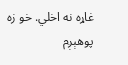غاړه نه اخلي. خو زه پوهېږم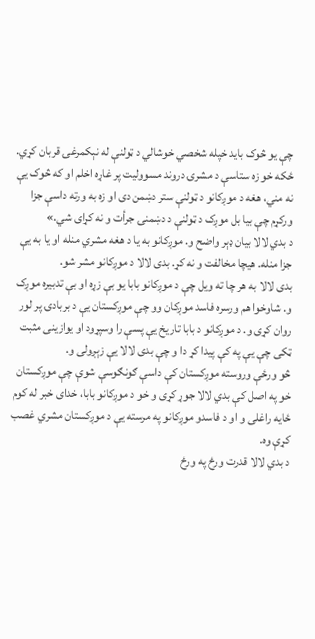چې یو څوک باید خپله شخصي خوشالي د ټولنې له نېکمرغۍ قربان کړي. ځکه خو زه ستاسې د مشرۍ دروند مسوولیت پر غاړه اخلم او که څوک یې نه مني، هغه د موږکانو د ټولنې ستر دښمن دی او زه به ورته داسې جزا ورکړم چې بیا بل موږک د ټولنې د دښمنۍ جرأت و نه کړای شي.»
د بدي لالا بیان ډېر واضح و. موږکانو به یا د هغه مشري منله او یا به یې جزا منله. هیچا مخالفت و نه کړ. بدی لالا د موږکانو مشر شو.
بدی لالا به هر چا ته ویل چې د موږکانو بابا یو بې زړه او بې تدبیره موږک و. شاوخوا هم ورسره فاسد موږکان وو چې موږکستان یې د بربادۍ پر لور روان کړی و. د موږکانو د بابا تاریخ یې پسې را وسپړود او یوازینی مثبت ټکی چې یې په کې پیدا کړ دا و چې بدی لالا یې زېږولی و.
څو ورځې وروسته موږکستان کې داسې ګونګوسې شوې چې موږکستان خو په اصل کې بدي لالا جوړ کړی و خو د موږکانو بابا، خدای خبر له کوم ځایه راغلی و او د فاسدو موږکانو په مرسته یې د موږکستان مشري غصب کړې وه.
د بدي لالا قدرت ورځ په ورځ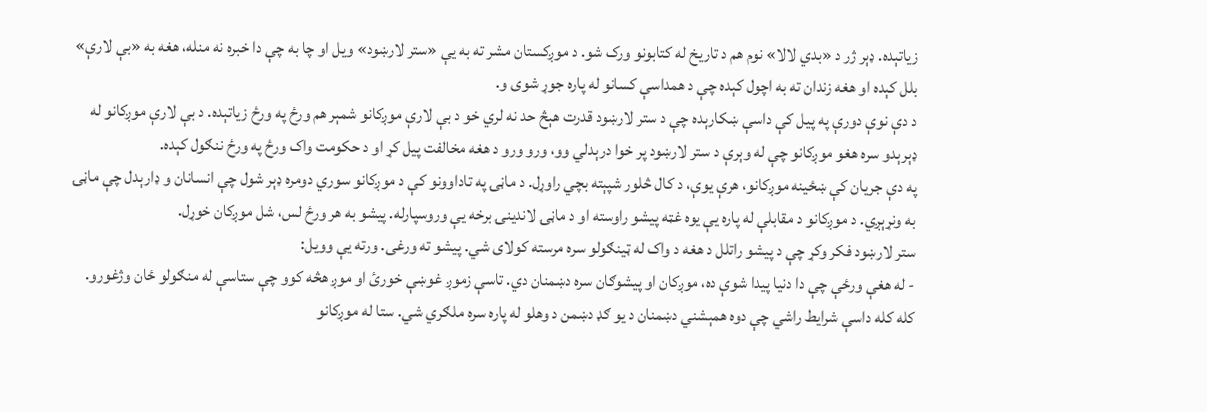زیاتېده. ډېر ژر د «بدي لالا» نوم هم د تاریخ له کتابونو ورک شو. د موږکستان مشر ته به یې «ستر لارښود» ویل او چا به چې دا خبره نه منله، هغه به «بې لارې» بلل کېده او هغه زندان ته به اچول کېده چې د همداسې کسانو له پاره جوړ شوی و.
د دې نوې دورې په پیل کې داسې ښکارېده چې د ستر لارښود قدرت هېڅ حد نه لري خو د بې لارې موږکانو شمېر هم ورځ په ورځ زیاتېده. د بې لارې موږکانو له ډېرېدو سره هغو موږکانو چې له وېرې د ستر لارښود پر خوا درېدلي وو، ورو ورو د هغه مخالفت پیل کړ او د حکومت واک ورځ په ورځ ننګول کېده.
په دې جریان کې ښځینه موږکانو، هرې یوې، د کال څلور شپېته بچي راوړل. د ماڼۍ په تاداوونو کې د موږکانو سوري دومره ډېر شول چې انسانان و ډارېدل چې ماڼۍ به ونړېږي. د موږکانو د مقابلې له پاره یې یوه غټه پیشو راوسته او د ماڼۍ لاندینۍ برخه یې وروسپارله. پیشو به هر ورځ لس، شل موږکان خوړل.
ستر لارښود فکر وکړ چې د پیشو راتلل د هغه د واک له ټینګولو سره مرسته کولای شي. پیشو ته ورغی. ورته یې وویل:
- له هغې ورځې چې دا دنیا پیدا شوې ده، موږکان او پیشوګان سره دښمنان دي. تاسې زموږ غوښې خورئ او موږ هڅه کوو چې ستاسې له منګولو ځان وژغورو. کله کله داسې شرایط راشي چې دوه همېشني دښمنان د یو ګډ دښمن د وهلو له پاره سره ملګري شي. ستا له موږکانو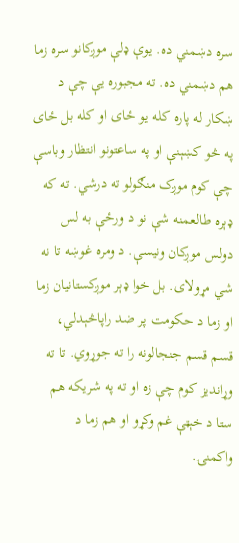سره دښمني ده. یوې ډلې موږکانو سره زما هم دښمني ده. ته مجبوره یې چې د ښکار له پاره کله یو ځای او کله بل ځای په څو کښېنې او په ساعتونو انتظار وباسې چې کوم موږک منګولو ته درشي. ته که ډېره طالعمنه شې نو د ورځې به لس دولس موږکان ونیسې. د ومره غوښه تا نه شي مړولای. بل خوا ډېر موږکستانیان زما او زما د حکومت پر ضد راپاڅېدلي، قسم قسم جنجالونه را ته جوړوي. تا ته وړاندیز کوم چې زه او ته په شریکه هم ستا د خېټې غم وکړو او هم زما د واکمنۍ.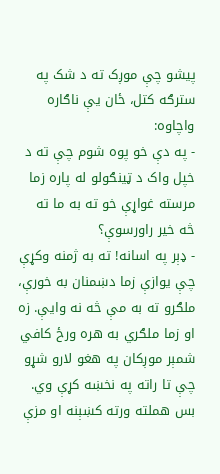پیشو چې موږک ته د شک په سترګه کتل، ځان یې ناګاره واچاوه:
- په دې خو پوه شوم چې ته د خپل واک د ټینګولو له پاره زما مرسته غواړې خو ته به ما ته څه خیر راورسوې؟
- ډېر په اسانه! ته به ژمنه وکړې چې یوازې زما دښمنان به خورې، ملګرو ته به مې څه نه وایې. زه او زما ملګري به هره ورځ کافي شمېر موږکان په هغو لارو شړو چې تا راته په نخښه کړې وي. بس هملته ورته کښېنه او مزې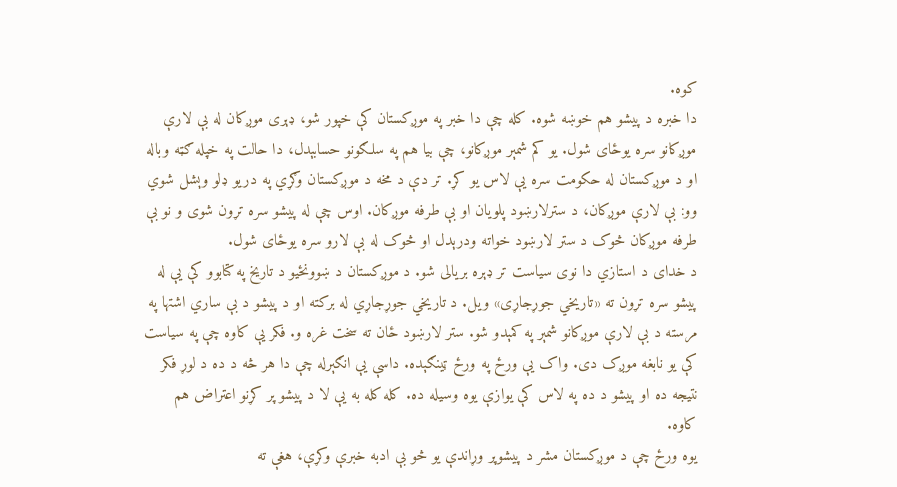کوه.
دا خبره د پیشو هم خوښه شوه. کله چې دا خبر په موږکستان کې خپور شو، ډېری موږکان له بې لارې موږکانو سره یوځای شول. یو کم شمېر موږکانو، چې بیا هم په سلګونو حسابېدل، دا حالت په خپله ګټه وباله او د موږکستان له حکومت سره یې لاس یو کړ. تر دې د مخه د موږکستان وګړي په دریو ډلو وېشل شوي وو: بې لارې موږکان، د سترلارښود پلویان او بې طرفه موږکان. اوس چې له پیشو سره تړون شوی و نو بې طرفه موږکان څوک د ستر لارښود خواته ودرېدل او څوک له بې لارو سره یوځای شول.
د خدای د استازي دا نوی سیاست تر ډېره بریالی شو. د موږکستان د ښوونځیو د تاریخ په کتابوو کې یې له پیشو سره تړون ته «تاریخي جوړجاړی» ویل. د تاریخي جوړجاړي له برکته او د پیشو د بې ساري اشتها په مرسته د بې لارې موږکانو شمېر په کمېدو شو. ستر لارښود ځان ته سخت غره و. فکر یې کاوه چې په سیاست کې یو نابغه موږک دی. واک یې ورځ په ورځ ټینګېده. داسې یې انګېرله چې دا هر څه د ده د لوړ فکر نتیجه ده او پیشو د ده په لاس کې یوازې یوه وسیله ده. کله کله به یې لا د پیشو پر کړنو اعتراض هم کاوه.
یوه ورځ چې د موږکستان مشر د پیشوپر وړاندې یو څو بې ادبه خبرې وکړې، هغې ته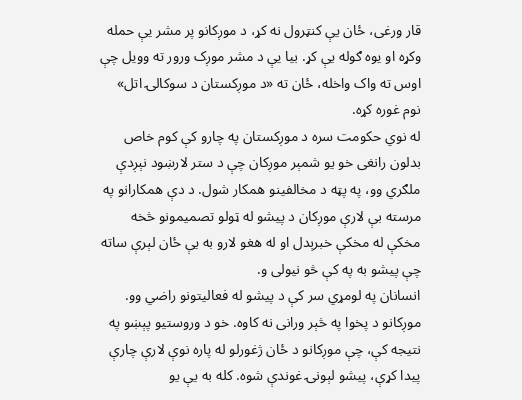قار ورغی، ځان یې کنټرول نه کړ، د موږکانو پر مشر یې حمله وکړه او یوه ګوله یې کړ. بیا یې د مشر موږک ورور ته وویل چې اوس ته واک واخله، ځان ته «د موږکستان د سوکالۍ اتل» نوم غوره کړه.
له نوي حکومت سره د موږکستان په چارو کې کوم خاص بدلون رانغی خو یو شمېر موږکان چې د ستر لارښود نېږدې ملګري وو، په پټه د مخالفینو همکار شول. د دې همکارانو په مرسته بې لارې موږکان د پیشو له ټولو تصمیمونو څخه مخکې له مخکې خبرېدل او له هغو لارو به یې ځان لېرې ساته چې پیشو به په کې څو نیولی و.
انسانان په لومړي سر کې د پیشو له فعالیتونو راضي وو. موږکانو د پخوا په څېر ورانی نه کاوه. خو د وروستیو پېښو په نتیجه کې، چې موږکانو د ځان ژغورلو له پاره نوې لارې چارې پیدا کړې، پیشو لېونۍ غوندې شوه. کله به یې یو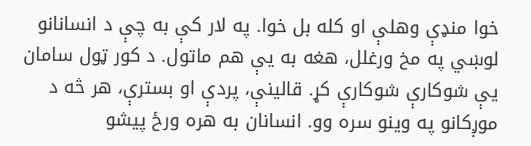خوا منډې وهلې او کله بل خوا. په لار کې به چې د انسانانو لوښي په مخ ورغلل، هغه به یې هم ماتول. د کور ټول سامان یې شوکارې شوکارې کړ. قالینې، پردې او بسترې، هر څه د موږکانو په وینو سره وو. انسانان به هره ورځ پیشو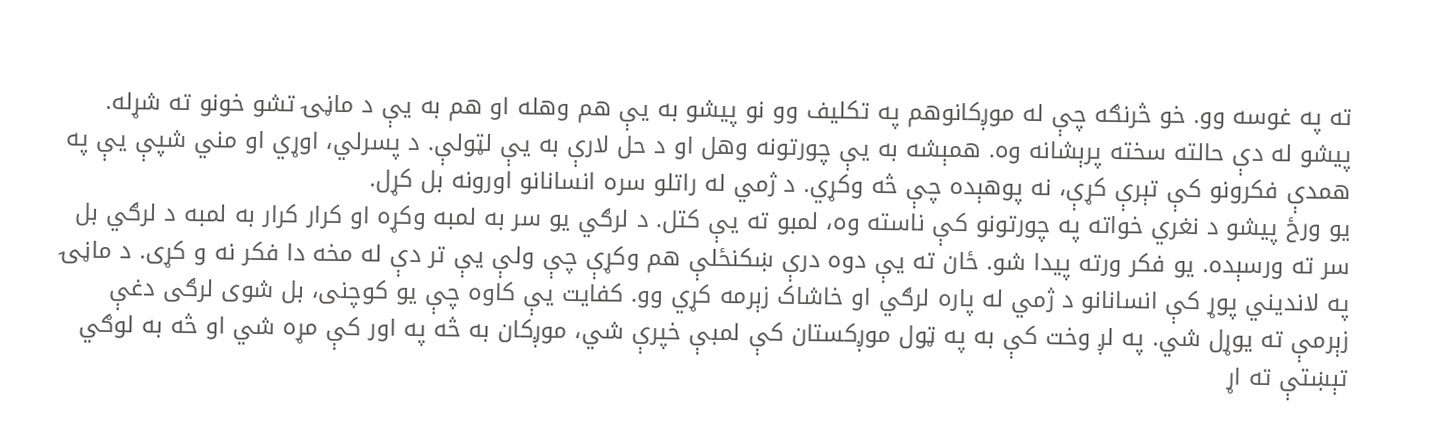ته په غوسه وو. خو څرنګه چې له موږکانوهم په تکلیف وو نو پیشو به یې هم وهله او هم به یې د ماڼۍ تشو خونو ته شړله.
پیشو له دې حالته سخته پرېشانه وه. همېشه به یې چورتونه وهل او د حل لارې به یې لټولې. د پسرلي، اوړي او مني شپې یې په همدې فکرونو کې تېرې کړې، نه پوهېده چې څه وکړي. د ژمي له راتلو سره انسانانو اورونه بل کړل.
یو ورځ پیشو د نغري خواته په چورتونو کې ناسته وه، لمبو ته یې کتل. د لرګي یو سر به لمبه وکړه او کرار کرار به لمبه د لرګي بل سر ته ورسېده. یو فکر ورته پیدا شو. ځان ته یې دوه درې ښکنځلې هم وکړې چې ولې یې تر دې له مخه دا فکر نه و کړی. د ماڼۍ په لاندیني پوړ کې انسانانو د ژمي له پاره لرګي او خاشاک زېرمه کړي وو. کفایت یې کاوه چې یو کوچنی، بل شوی لرګی دغې زېرمې ته یوړل شي. په لږ وخت کې به په ټول موږکستان کې لمبې خپرې شي، موږکان به څه په اور کې مړه شي او څه به لوګي تېښتې ته اړ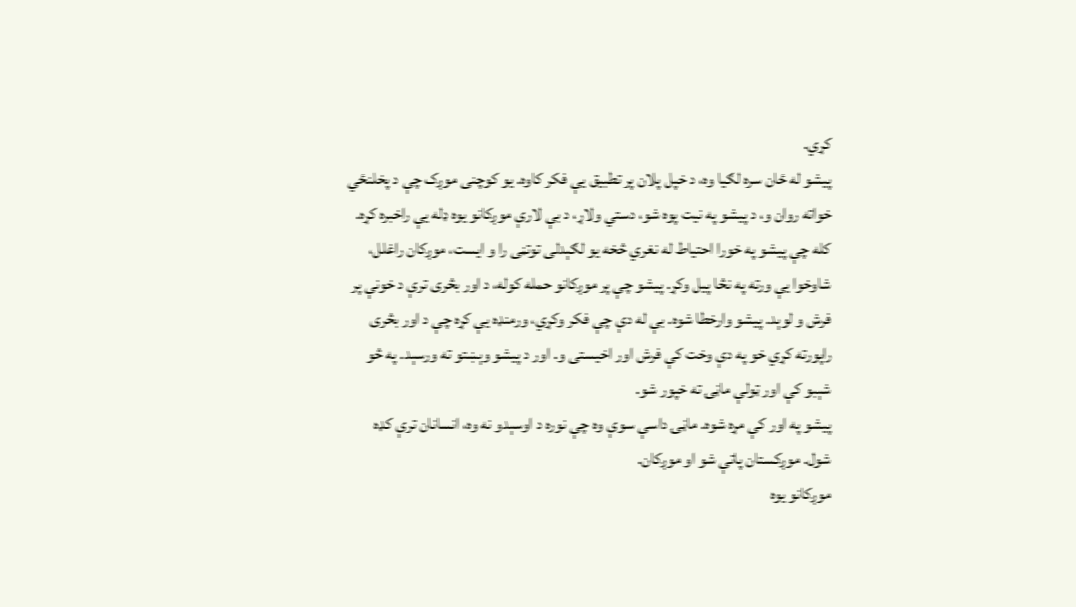کړي.
پیشو له ځان سره لګیا وه، د خپل پلان پر تطبیق یې فکر کاوه. یو کوچنی موږک چې د پخلنځي خواته روان و، د پيشو په نیت پوه شو، دستي ولاړ، د بې لارې موږکانو یوه ډله یې راخبره کړه.
کله چې پیشو په خورا احتیاط له نغري څخه یو لګېدلی توتڼی را و ایست، موږکان راغلل، شاوخوا یې ورته په نڅا پیل وکړ. پیشو چې پر موږکانو حمله کوله، د اور بڅری ترې د خونې پر فرش و لوېد. پیشو وارخطا شوه. بې له دې چې فکر وکړي، ورمنډه یې کړه چې د اور بڅری راپورته کړي خو په دې وخت کې فرش اور اخیستی و. اور د پیشو وېښتو ته ورسېد. په څو شېبو کې اور ټولې ماڼۍ ته خپور شو.
پیشو په اور کې مړه شوه. ماڼۍ داسې سوې وه چې نوره د اوسېدو نه وه، انسانان ترې کډه شول. موږکستان پاتې شو او موږکان.
موږکانو یوه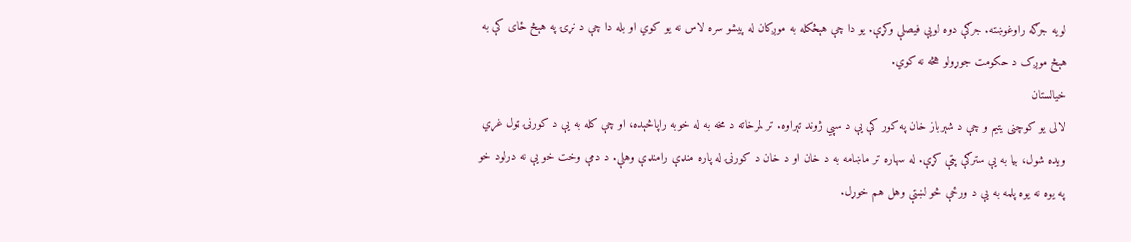لویه جرګه راوغوښته. جرګې دوه لویې فیصلې وکړې. یو دا چې هېڅکله به موږکان له پیشو سره لاس نه یو کوي او بله دا چې د نړۍ په هېڅ ځای کې به هېڅ موږک د حکومت جوړولو هڅه نه کوي.
خیالستان
لالی یو کوچنی یتیم و چې د شېرباز خان په کور کې یې د سپي ژوند تېراوه. تر لمرخاته د مخه به له خوبه راپاڅېده، او چې کله به یې د کورنۍ ټول غړي ویده شول، بیا به یې سترګې پټې کړې. له سهاره تر ماښامه به د خان او د خان د کورنۍ له پاره منډې رامنډې وهلې. د دمې وخت خو یې نه درلود خو په یوه نه یوه پلمه به یې د ورځې څو لښتې وهل هم خوړل.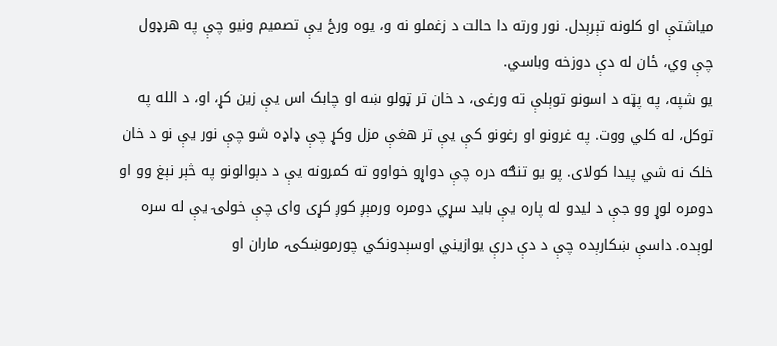میاشتې او کلونه تېرېدل. نور ورته دا حالت د زغملو نه و، یوه ورځ یې تصمیم ونیو چې په هرډول چې وي، ځان له دې دوزخه وباسي.
یو شپه، په پټه د اسونو توېلې ته ورغی، د خان تر ټولو ښه او چابک اس یې زین کړ، او، د الله په توکل، له کلي ووت. په غرونو او رغونو کې یې تر هغې مزل وکړ چې ډاډه شو چې نور یې نو د خان خلک نه شي پیدا کولای. پو یو تنګه دره چې دواړو خواوو ته کمرونه یې د دېوالونو په څېر نېغ وو او دومره لوړ وو جې د لیدو له پاره یې باید سړي دومره ورمېږ کوږ کړی وای چې خولۍ یې له سره لوېده. داسې ښکارېده چې د دې درې یوازیني اوسېدونکي چورموښکۍ، ماران او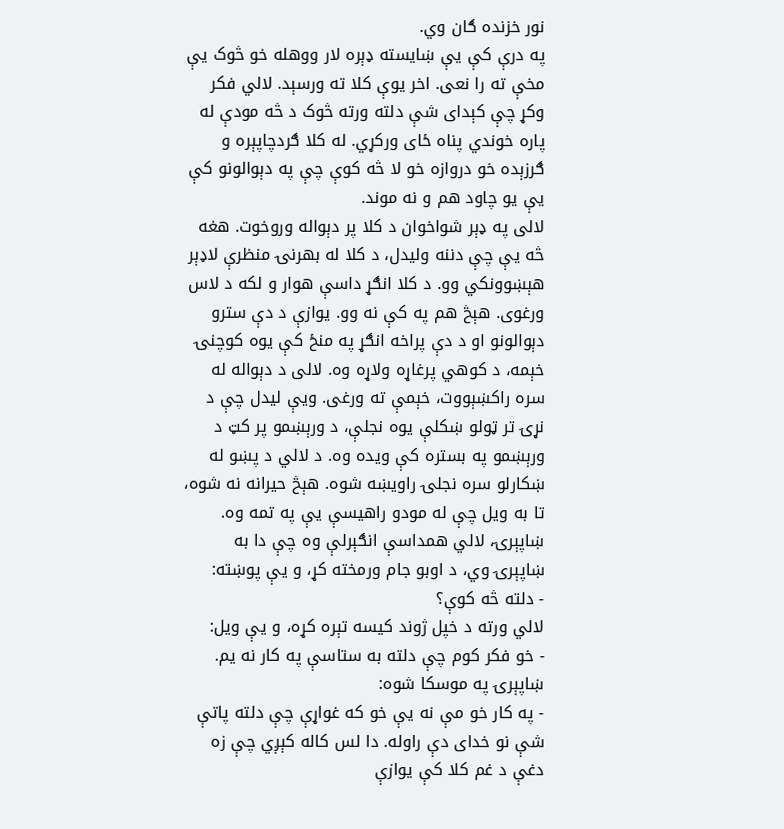نور خزنده ګان وي.
په درې کې یې ښایسته ډېره لار ووهله خو څوک یې مخې ته را نعی. اخر یوې کلا ته ورسېد. لالي فکر وکړ چې کېدای شې دلته ورته څوک د څه مودې له پاره خوندي پناه ځای ورکړي. له کلا ګردچاپېره و ګرزېده خو دروازه خو لا څه کوې چې په دېوالونو کې یې یو چاود هم و نه موند.
لالی په ډېر شواخوان د کلا پر دېواله وروخوت. هغه څه یې چې دننه ولیدل، د کلا له بهرنۍ منظرې لاډېر هېښوونکي وو. د کلا انګړ داسې هوار و لکه د لاس ورغوی. هېڅ هم په کې نه وو. یوازې د دې سترو دېوالونو او د دې پراخه انګړ په منځ کې یوه کوچنۍ خېمه، د کوهي پرغاړه ولاړه وه. لالی د دېواله له سره راکښېووت، خېمې ته ورغی. ویې لیدل چې د نړۍ تر ټولو ښکلې یوه نجلې، د ورېښمو پر کټ د ورېښمو په بستره کې ویده وه. د لالي د پښو له ښکارلو سره نجلۍ راویښه شوه. هېڅ حیرانه نه شوه، تا به ویل چې له مودو راهیسې یې په تمه وه.
ښاپېرۍ، لالي همداسې انګېرلې وه چې دا به ښاپېرۍ وي، د اوبو جام ورمخته کړ، و یې پوښته:
- دلته څه کوې؟
لالي ورته د خپل ژوند کیسه تېره کړه، و یې ویل:
- خو فکر کوم چې دلته به ستاسې په کار نه یم.
ښاپېرۍ په موسکا شوه:
- په کار خو مې نه یې خو که غواړې چې دلته پاتې شې نو خدای دې راوله. دا لس کاله کېږي چې زه دغې د غم کلا کې یوازې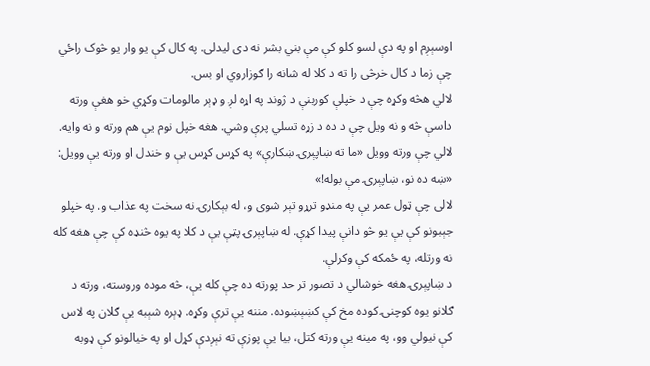اوسېږم او په دې لسو کلو کې مې بني بشر نه دی لیدلی. په کال کې یو وار یو څوک راځي چې زما د کال خرڅی را ته د کلا له شانه را ګوزاروي او بس.
لالي هڅه وکړه چې د خپلې کوربنې د ژوند په اړه لږ و ډېر مالومات وکړي خو هغې ورته داسې څه و نه ویل چې د ده د زړه تسلي پرې وشي. هغه خپل نوم یې هم ورته و نه وایه. لالي چې ورته وویل «ما ته ښاپېرۍ ښکارې» په کړس کړس یې و خندل او ورته یې وویل: «ښه ده نو، ښاپېرۍ مې بوله!»
لالی چې ټول عمر یې په منډو ترړو تېر شوی و، له بېکارۍ نه سخت په عذاب و. په خپلو جېبونو کې یې یو څو دانې پیدا کړې. له ښاپېرۍ پټې یې د کلا په یوه څنډه کې چې هغه کله نه ورتله، په ځمکه کې وکرلې.
د ښاپېرۍ هغه خوشالي د تصور تر حد پورته ده چې کله یې، څه موده وروسته، ورته د ګلانو یوه کوچنۍ کوده مخ کې کښېښوده. مننه یې ترې وکړه. ډېره شېبه یې ګلان په لاس کې نیولي وو، په مینه یې ورته کتل، بیا یې پوزې ته نېږدې کړل او په خیالونو کې ډوبه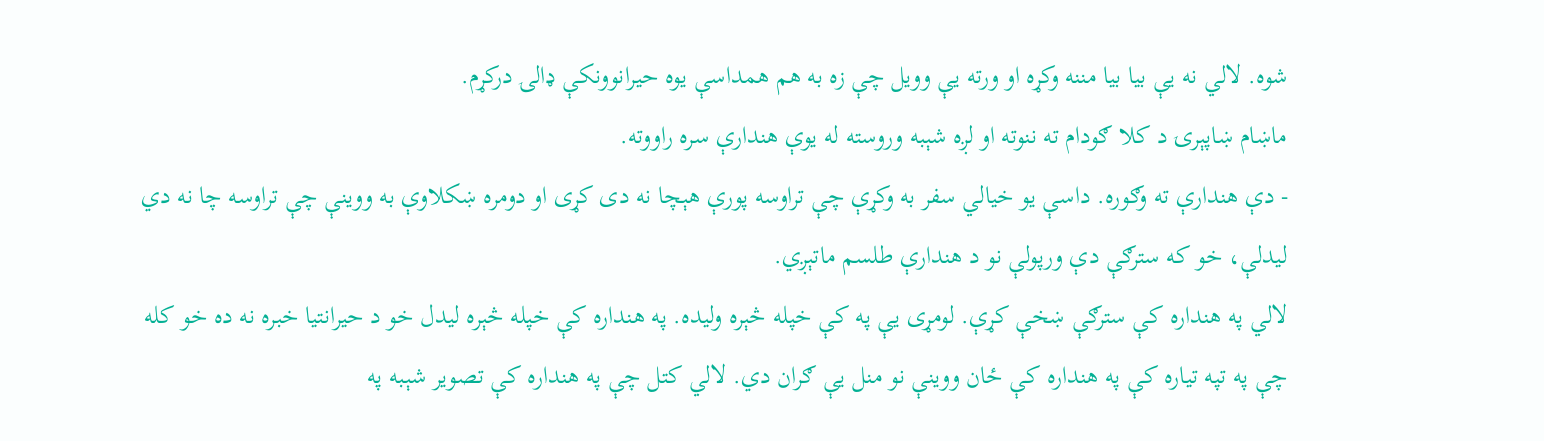شوه. لالي نه یې بیا بیا مننه وکړه او ورته یې وویل چې زه به هم همداسې يوه حیرانوونکې ډالۍ درکړم.
ماښام ښاپېرۍ د کلا ګودام ته ننوته او لږه شېبه وروسته له یوې هندارې سره راووته.
- دې هندارې ته وګوره. داسې یو خیالي سفر به وکړې چې تراوسه پورې هېچا نه دی کړی او دومره ښکلاوې به ووینې چې تراوسه چا نه دي ليدلې، خو که سترګې دې ورپولې نو د هندارې طلسم ماتېږي.
لالي په هنداره کې سترګې ښخې کړې. لومړی یې په کې خپله څېره ولیده. په هنداره کې خپله څېره لیدل خو د حیرانتیا خبره نه ده خو کله چې په تپه تیاره کې په هنداره کې ځان ووینې نو منل یې ګران دي. لالي کتل چې په هنداره کې تصویر شېبه په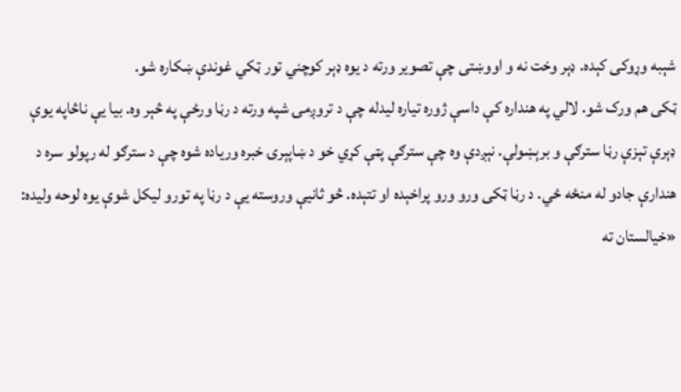شېبه وړوکی کېده. ډېر وخت نه و اووښتی چې تصویر ورته د یوه ډېر کوچني تور ټکي غوندې ښکاره شو.
ټکی هم ورک شو. لالي په هنداره کې داسې ژوره تیاره لیدله چې د تروږمۍ شپه ورته د رڼا ورځې په څېر وه. بیا یې ناڅاپه یوې ډېرې تېزې رڼا سترګې و برېښولې. نېږدې وه چې سترګې پټې کړي خو د ښاپېرۍ خبره وریاده شوه چې د سترګو له رپولو سره د هندارې جادو له منځه ځي. د رڼا ټکی ورو ورو پراخېده او تتېده. څو ثانیې وروسته یې د رڼا په تورو لیکل شوې یوه لوحه ولیده: «خیالستان ته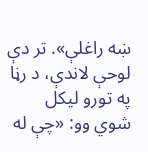ښه راغلې». تر دې لوحې لاندې، د رڼا په تورو لیکل شوي وو: «چې له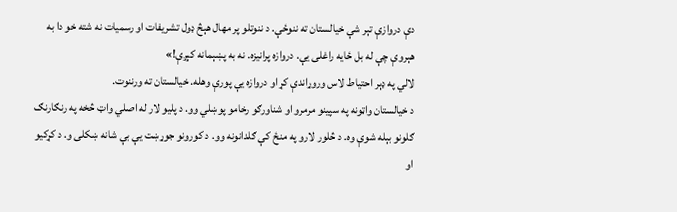دې دروازې تېر شې خیالستان ته ننوځې. د ننوتلو پر مهال هېڅ ډول تشریفات او رسمیات نه شته خو دا به هېروې چې له بل ځایه راغلی یې. دروازه پرانیزه. نه به پښېمانه کېږې!»
لالي په ډېر احتیاط لاس وروړاندې کړ او دروازه یې پورې وهله. خیالستان ته ورننوت.
د خیالستان واټونه په سپینو مرمرو او شناورګو رخامو پوښلي وو. د پلیو لار له اصلي واټ څخه په رنګارنګ ګلونو بېله شوې وه. د څلور لارو په منځ کې ګلدانونه وو. د کورونو جوړښت یې بې شانه ښکلی و. د کړکیو او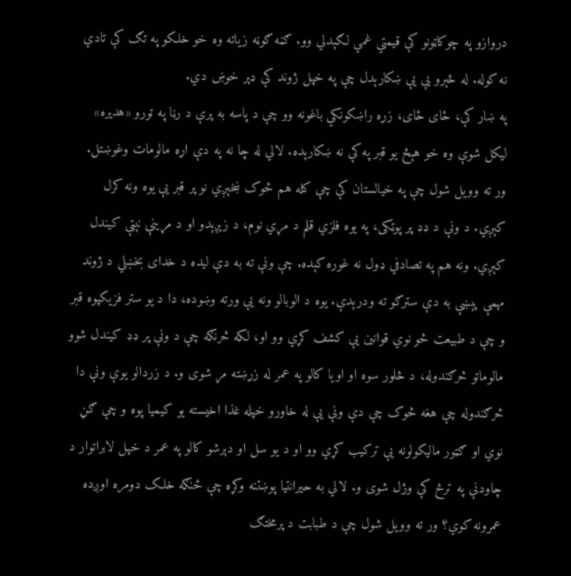دروازو په چوکاټونو کې قیمتي غمي لګېدلي وو. ګڼه ګوڼه زیاته وه خو خلکو په تګ کې تادي نه کوله. له څېرو یې یې ښکارېدل چې په خپل ژوند کې ډېر خوښ دي.
په ښار کې، ځای ځای، زړه راښکونکي باغونه وو چې د پاسه به پرې د رڼا په تورو «هدیره» لیکل شوې وه خو هېڅ یو قبر په کې نه ښکارېده. لالي له چا نه په دې اړه مالومات وغوښتل. ور ته وویل شول چې په خیالستان کې چې کله هم څوک ښخېږي نو پر قبر یې یوه ونه کرل کېږي. د ونې د ډډ پر پوټکی، په یوه فلزي قلم د مړي نوم، د زېږېدو او د مړینې نېټې کیندل کېږي. ونه هم په تصادفي ډول نه غوره کېده. چې ونې ته به دې لیده د خدای بخښلي د ژوند مهمې پېښې به دې سترګو ته ودرېدې. یوه د الوبالو ونه یې ورته وښوده، دا د یو ستر فزیکپوه قبر و چې د طبیعت څو نوي قوانین یې کشف کړي وو او، لکه څرنګه چې د ونې پر ډډ کیندل شوو مالوماتو څرګندوله، د څلور سوه او اویا کالو په عمر له زړښته مړ شوی و. د زردالو یوې ونې دا څرګندوله چې هغه څوک چې دې ونې یې له خاورو خپله غذا اخیسته یو کیمیا پوه و چې ګڼ نوي او ګټور مالیکولونه یې ترکیب کړي وو او د یو سل او دېرشو کالو په عمر د خپل لابراتوار د چاودنې په ترڅ کې وژل شوی و. لالي به حیرانتیا پوښتنه وکړه چې څنګه خلک دومره اوږده عمرونه کوي؟ ور ته وویل شول چې د طبابت د پرمختګ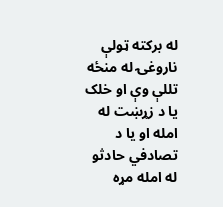له برکته ټولې ناروغۍ له منځه تللې وې او خلک یا د زړښت له امله او یا د تصادفي حادثو له امله مړه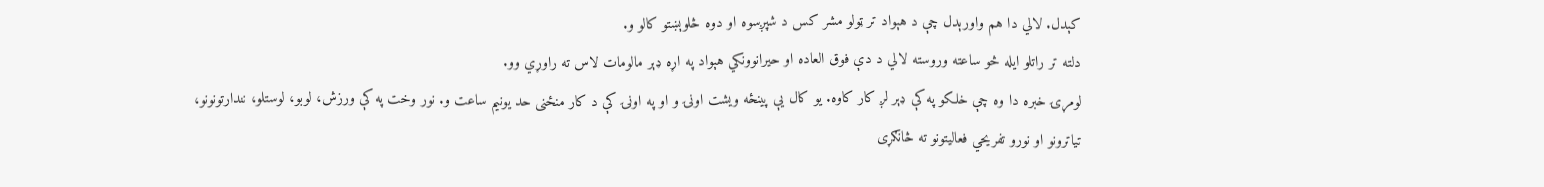کېدل. لالي دا هم واورېدل چې د هېواد تر ټولو مشر کس د شپږسوه او دوه څلوېښتو کالو و.
دلته تر راتلو ایله څو ساعته وروسته لالي د دې فوق العاده او حیرانوونکي هېواد په اړه ډېر مالومات لاس ته راوړي وو.
لومړۍ خبره دا وه چې خلکو په کې ډېر لږ کار کاوه. یو کال یې پینځه ویشت اونۍ و او په اونۍ کې د کار منځنی حد یونیم ساعت و. نور وخت په کې ورزش، لوبو، لوستلو، نندارتونونو، تیاترونو او نورو تفریحي فعالیتونو ته څانګړی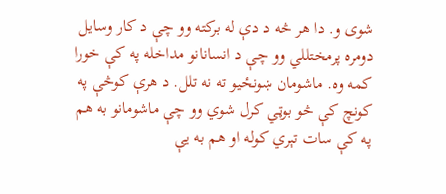شوی و. دا هر څه د دې له برکته وو چې د کار وسایل دومره پرمختللي وو چې د انسانانو مداخله په کې خورا کمه وه. ماشومان ښونځیو ته نه تلل. د هرې کوڅې په کونچ کې څو بوټي کرل شوي وو چې ماشومانو به هم په کې سات تېري کوله او هم به یې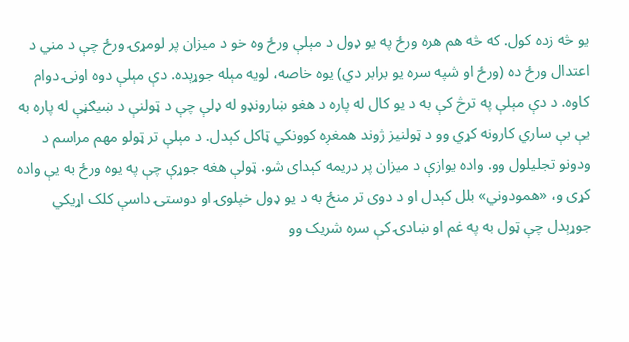یو څه زده کول. که څه هم هره ورځ په یو ډول د مېلې ورځ وه خو د میزان پر لومړۍ ورځ چې د مني د اعتدال ورځ ده (ورځ او شپه سره یو برابر دي) یوه خاصه، لویه مېله جوړېده. دې مېلې دوه اونۍ دوام کاوه. د دې مېلې په ترڅ کې به د یو کال له پاره د هغو ښارونډو له ډلې چې د ټولنې د ښیګڼې له پاره به یې بې ساري کارونه کړي وو د ټولنیز ژوند همغږه کوونکي ټاکل کېدل. د مېلې تر ټولو مهم مراسم د ودونو تجلیلول وو. واده یوازې د میزان پر دریمه کېدای شو. ټولې هغه جوړې چې په یوه ورځ به یې واده کړی و، «همودوني» بلل کېدل او د دوی تر منځ به د یو ډول خپلوۍ او دوستۍ داسې کلک اړیکي جوړېدل چې ټول به په غم او ښادۍ کې سره شریک وو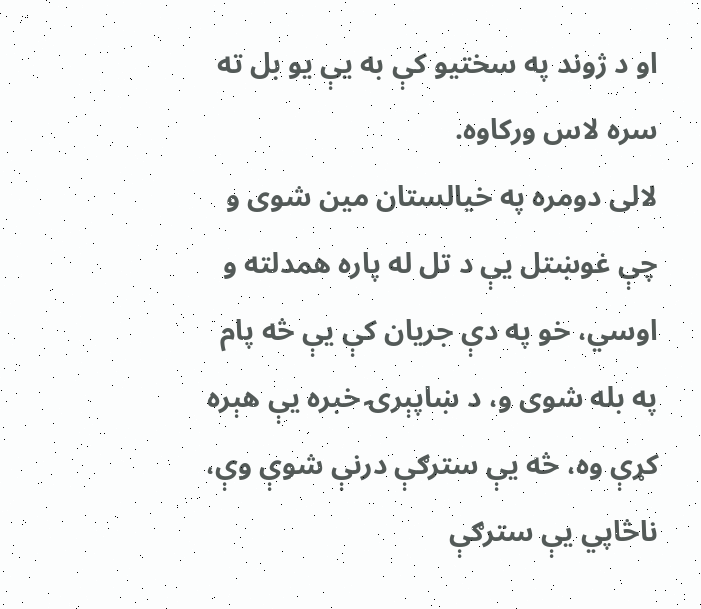او د ژوند په سختیو کې به یې یو بل ته سره لاس ورکاوه.
لالی دومره په خيالستان مین شوی و چې غوښتل یې د تل له پاره همدلته و اوسي، خو په دې جریان کې یې څه پام په بله شوی و، د ښاپېرۍ خبره یې هېره کړې وه، څه یې سترګې درنې شوې وې، ناڅاپي یې سترګې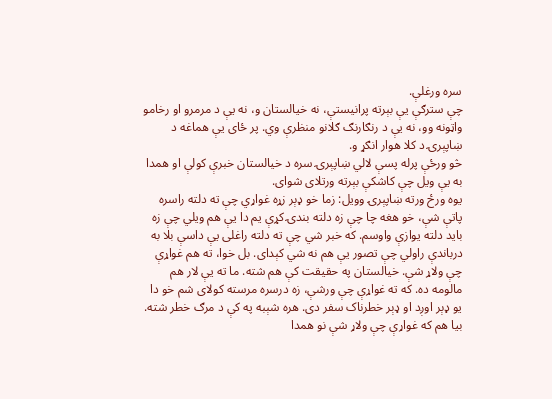سره ورغلې.
چې سترګې یې بېرته پرانیستې، نه خیالستان و، نه یې د مرمرو او رخامو واټونه وو، نه یې د رنګارنګ ګلانو منظرې وي. پر ځای یې هماغه د ښاپېرۍ د کلا هوار انګړ و.
څو ورځې پرله پسې لالي ښاپېرۍ سره د خیالستان خبرې کولې او همدا به یې ویل چې کاشکې بېرته ورتلای شوای.
یوه ورځ ورته ښاپېرۍ وویل: زما خو ډېر زړه غواړي چې ته دلته راسره پاتې شې، خو هغه چا چې زه دلته بندۍ کړې یم دا یې هم ویلي چې زه باید دلته یوازې واوسم. که خبر شي چې ته دلته راغلی یې داسې بلا به درباندې راولي چې تصور یې هم نه شي کېدای. بل خوا، ته هم غواړې چې ولاړ شې. خیالستان په حقیقت کې هم شته. ما ته یې لار هم مالومه ده. که ته غواړې چې ورشې، زه درسره مرسته کولای شم خو دا یو ډېر اوږد او ډېر خطرناک سفر دی. هره شېبه په کې د مرګ خطر شته. بیا هم که غواړې چې ولاړ شې نو همدا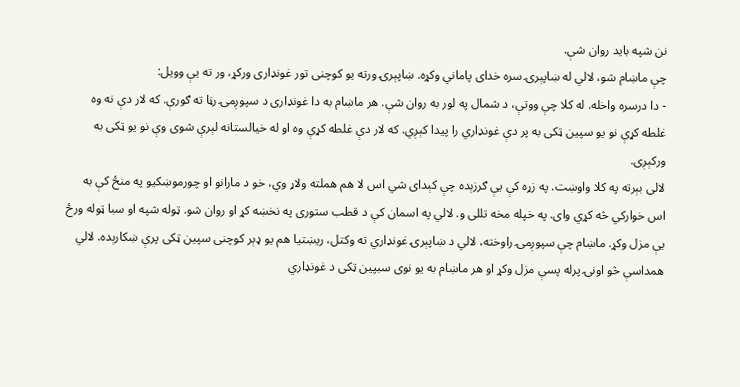نن شپه باید روان شې.
چې ماښام شو، لالي له ښاپېرۍ سره خدای پاماني وکړه. ښاپېرۍ ورته یو کوچنی تور غونډاری ورکړ، ور ته یې وویل:
- دا درسره واخله. له کلا چې ووتې، د شمال په لور به روان شې. هر ماښام به دا غونډاری د سپوږمۍ رڼا ته ګورې. که لار دې نه وه غلطه کړې نو یو سپین ټکی به پر دې غونډاري را پیدا کېږي. که لار دې غلطه کړې وه او له خیالستانه لېرې شوی وې نو یو ټکی به ورکېږی.
لالی بېرته په کلا واوښت. په زړه کې یې ګرزېده چې کېدای شي اس لا هم هملته ولاړ وي، خو د مارانو او چورموښکیو په منځ کې به اس خوارکي څه کړي وای. په خپله مخه تللی و. لالي په اسمان کې د قطب ستوری په نخښه کړ او روان شو. ټوله شپه او سبا ټوله ورځ یې مزل وکړ. ماښام چې سپوږمۍ راوخته، لالي د ښاپېرۍ غونډاري ته وکتل، ریښتیا هم یو ډېر کوچنی سپین ټکی پرې ښکارېده. لالي همداسې څو اونۍ پرله پسې مزل وکړ او هر ماښام به یو نوی سبپین ټکی د غونډاري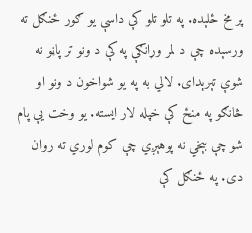پر مخ ځلېده. په تلو تلو کې داسې یو ګور ځنګل ته ورسېده چې د لمر وړانګې په کې د ونو تر پاڼو نه شوې تېرېدای. لالي به په یو شواخون د ونو او څانګو په منځ کې خپله لار ایسته. یو وخت یې پام شو چې بېخي نه پوهېږي چې کوم لوري ته روان دی. په ځنګل کې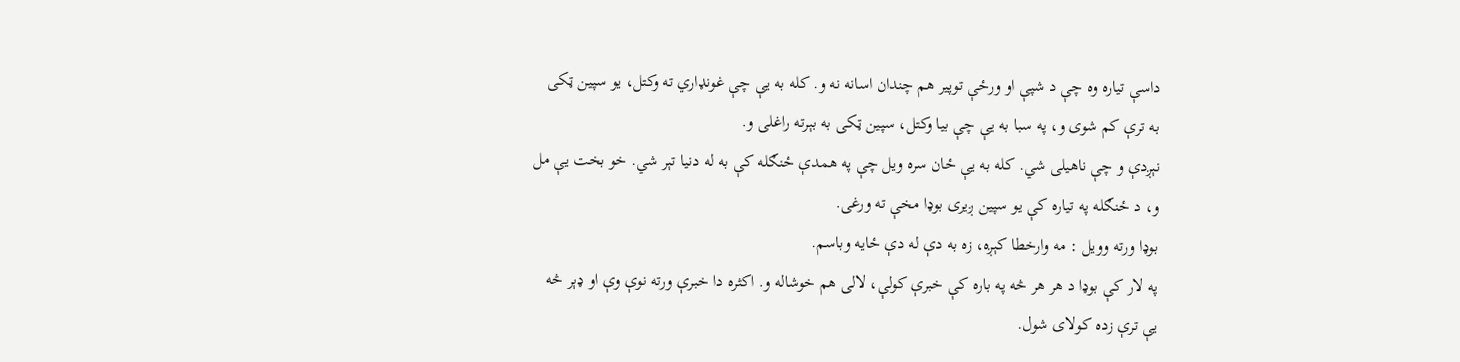داسې تیاره وه چې د شپې او ورځې توپیر هم چندان اسانه نه و. کله به یې چې غونډاري ته وکتل، یو سپین ټکی به ترې کم شوی و، په سبا به یې چې بیا وکتل، سپین ټکی به بېرته راغلی و.
نېږدې و چې ناهیلی شي. کله به یې ځان سره ویل چې په همدې ځنګله کې به له دنیا تېر شي. خو بخت یې مل و، د ځنګله په تیاره کې یو سپین ږیری بوډا مخې ته ورغی.
بوډا ورته وویل : مه وارخطا کېږه، زه به دې له دې ځایه وباسم.
په لار کې بوډا د هر هر څه په باره کې خبرې کولې، لالی هم خوشاله و. اکثره دا خبرې ورته نوې وې او ډېر څه یې ترې زده کولای شول.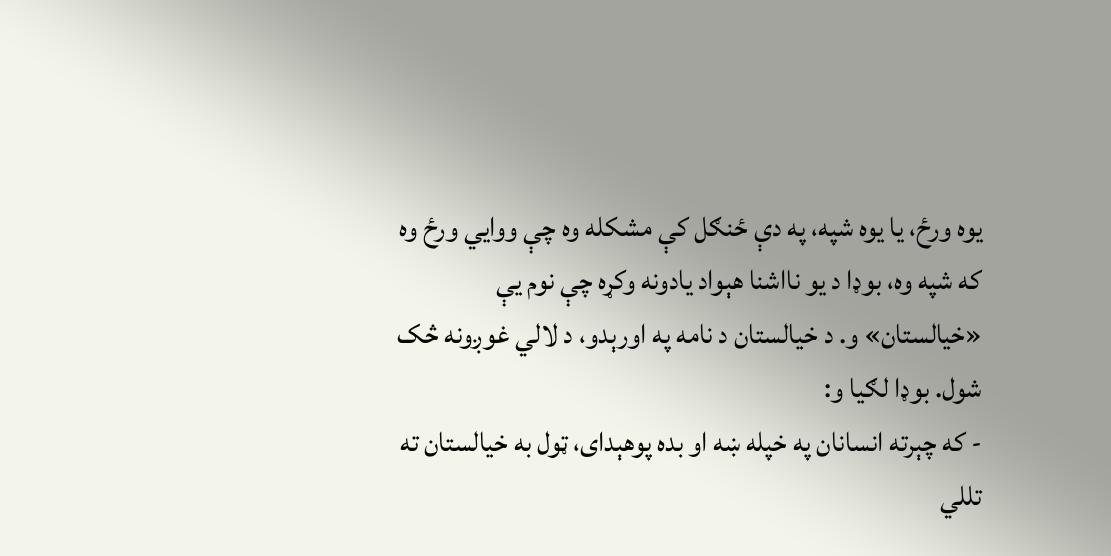یوه ورځ، یا یوه شپه، په دې ځنګل کې مشکله وه چې ووایي ورځ وه که شپه وه، بوډا د یو نااشنا هېواد یادونه وکړه چې نوم یې «خیالستان» و. د خیالستان د نامه په اورېدو، د لالي غوږونه څک شول. بوډا لګیا و:
- که چېرته انسانان په خپله ښه او بده پوهېدای، ټول به خیالستان ته تللي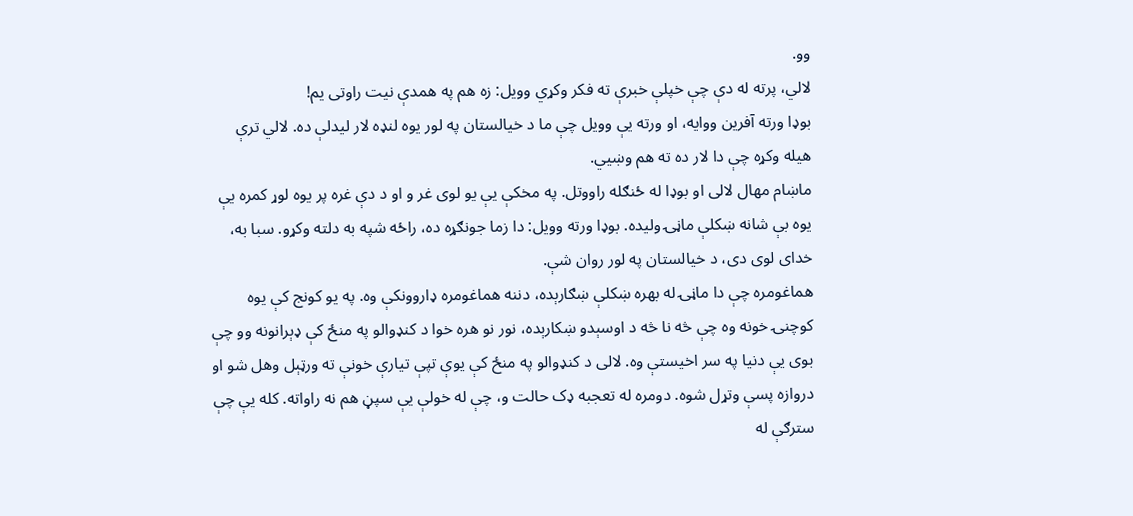وو.
لالي، پرته له دې چې خپلې خبرې ته فکر وکړي وویل: زه هم په همدې نیت راوتی یم!
بوډا ورته آفرین ووایه، او ورته یې وویل چې ما د خیالستان په لور یوه لنډه لار ليدلې ده. لالي ترې هیله وکړه چې دا لار ده ته هم وښیي.
ماښام مهال لالی او بوډا له ځنګله راووتل. په مخکې یې یو لوی غر و او د دې غره پر یوه لوړ کمره یې یوه بې شانه ښکلې ماڼۍ ولیده. بوډا ورته وویل: دا زما جونګړه ده، راځه شپه به دلته وکړو. سبا به، خدای لوی دی، د خیالستان په لور روان شې.
هماغومره چې دا ماڼۍ له بهره ښکلې ښګارېده، دننه هماغومره ډاروونکې وه. په یو کونج کې یوه کوچنۍ خونه وه چې څه نا څه د اوسېدو ښکارېده، نور نو هره خوا د کنډوالو په منځ کې ډېرانونه وو چې بوی یې دنیا په سر اخیستې وه. لالی د کنډوالو په منځ کې یوې تپې تیارې خونې ته ورټېل وهل شو او دروازه پسې وتړل شوه. دومره له تعجبه ډک حالت و، چې له خولې یې سپڼ هم نه راواته. کله یې چې سترګې له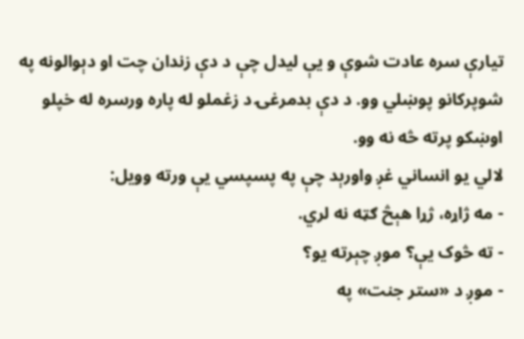تیارې سره عادت شوې و یې لیدل چې د دې زندان چت او دېوالونه په شوپرکانو پوښلي وو. د دې بدمرغۍ د زغملو له پاره ورسره له خپلو اوښکو پرته څه نه وو.
لالي یو انساني غږ واورېد چې په پسپسي یې ورته وویل:
- مه ژاړه، ژړا هېڅ ګټه نه لري.
- ته څوک یې؟ موږ چېرته یو؟
- موږ د «ستر جنت» په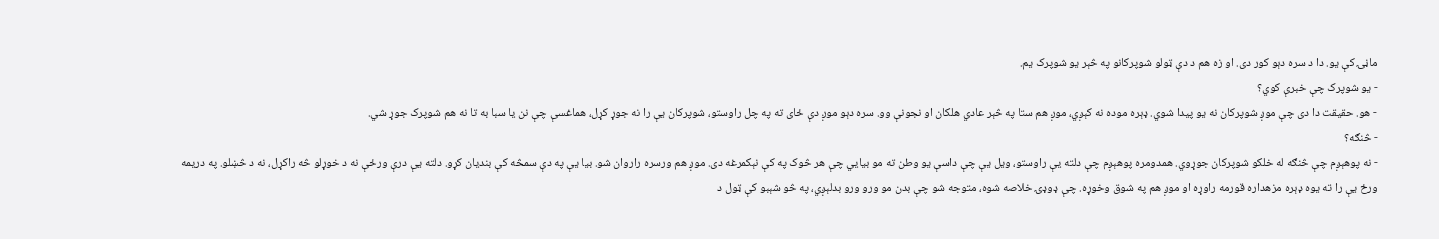ماڼۍ کې یو. دا د سره دېو کور دی. او زه هم د دې ټولو شوپرکانو په څېر یو شوپرک یم.
- یو شوپرک چې خبرې کوي؟
- هو. حقیقت دا دی چې موږ شوپرکان نه یو پیدا شوي. ډېره موده نه کېږي، موږ هم ستا په څېر عادي هلکان او نجونې وو. سره دېو موږ دې ځای ته په چل راوستو، شوپرکان یې را نه جوړ کړل، هماغسې چې نن یا سبا به تا نه هم شوپرک جوړ شي.
- څنګه؟
- نه پوهېږم چې څنګه له خلکو شوپرکان جوړوي. همدومره پوهېږم چې دلته یې راوستو، ویل یې چې داسې یو وطن ته مو بیایي چې هر څوک په کې نېکمرغه دی. موږ هم ورسره راروان شو. بیا یې په دې سمڅه کې بندیان کړو. دلته یې درې ورځې نه د خوړلو څه راکړل، نه د څښلو. په دریمه ورځ یې را ته یوه ډېره مزهداره قورمه راوړه او موږ هم په شوق وخوړه. چې ډوډۍ خلاصه شوه، متوجه شو چې بدن مو ورو ورو بدلېږي، په څو شېبو کې ټول د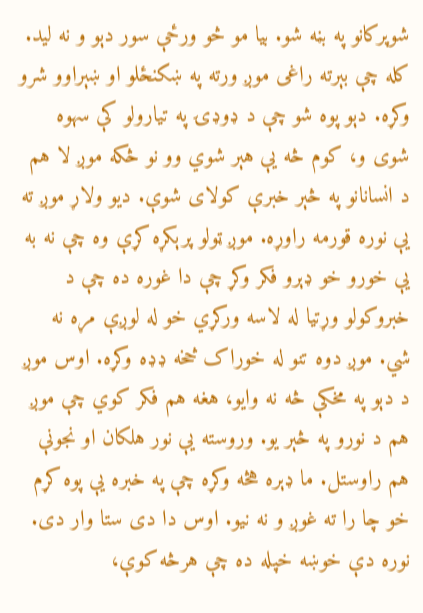شوپرکانو په بڼه شو. بیا مو څو ورځې سور دېو و نه ليد. کله چې بېرته راغی موږ ورته په ښکنځلو او ښېراوو شرو وکړه. دېو پوه شو چې د ډوډۍ په تیارولو کې سهوه شوی و، کوم څه یې هېر شوي وو نو څکه موږ لا هم د انسانانو په څېر خبرې کولای شوې. دیو ولاړ موږ ته یې نوره قورمه راوړه. موږ ټولو پرېکړه کړې وه چې نه به یې خورو خو ډېرو فکر وکړ چې دا غوره ده چې د خبروکولو وړتیا له لاسه ورکړي خو له لوږې مړه نه شي. موږ دوه تنو له خوراک څخه ډډه وکړه. اوس موږ د دېو په مخکې څه نه وایو، هغه هم فکر کوي چې موږ هم د نورو په څېر یو. وروسته یې نور هلکان او نجونې هم راوستل. ما ډېره هڅه وکړه چې په خبره یې پوه کړم خو چا را ته غوږ و نه نیو. اوس دا دی ستا وار دی. نوره دې خوښه خپله ده چې هرڅه کوې،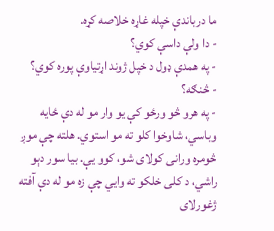ما درباندې خپله غاړه خلاصه کړه.
- دا ولې داسې کوي؟
- په همدې ډول د خپل ژوند اړتیاوې پوره کوي؟
- څنګه؟
- په هرو څو ورځو کې یو وار مو له دې ځایه وباسي، شاوخوا کلو ته مو استوي. هلته چې موږ څومره ورانی کولای شو، کوو یې. بیا سور دېو راشي، د کلی خلکو ته وایي چې زه مو له دې آفته ژغورلای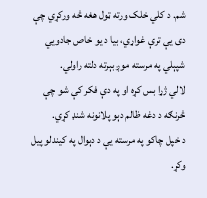شم. د کلي خلک ورته ټول هغه څه ورکړي چې دی یې ترې غواړي، بیا د یو خاص جادویي شپېلي په مرسته موږ بېرته دلته راولي.
لالي ژړا بس کړه او په دې فکر کې شو چې څرنګه د دغه ظالم دېو پلانونه شنډ کړي.
د خپل چاکو په مرسته یې د دېوال په کیندلو پیل وکړ.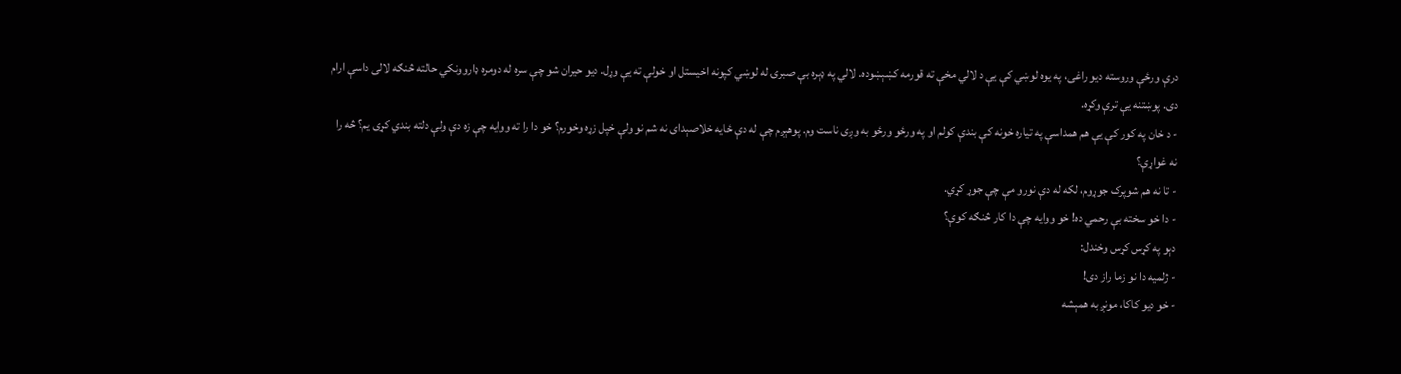درې ورځې وروسته دیو راغی، په یوه لوښي کې یې د لالي مخې ته قورمه کښېښوده. لالي په ډېره بې صبرۍ له لوښي کپونه اخیستل او خولې ته یې وړل. دیو حیران شو چې سره له دومره ډاروونکي حالته څنګه لالی داسې ارام دی. پوښتنه یې ترې وکړه.
- د خان په کور کې یې هم همداسې په تیاره خونه کې بندې کولم او په ورځو ورځو به وږی ناست وم. پوهېږم چې له دې ځایه خلاصېدای نه شم نو ولې خپل زړه وخورم؟ خو دا را ته ووایه چې زه دې ولې دلته بندي کړی یم؟ څه را نه غواړې؟
- تا نه هم شوپرک جوړوم، لکه له دې نورو مې چې جوړ کړي.
- دا خو سخته بې رحمي ده! خو ووایه چې دا کار څنګه کوې؟
دېو په کړس کړس وخندل:
- ژلمیه دا نو زما راز دی!
- خو دیو کاکا، مونږ به همېشه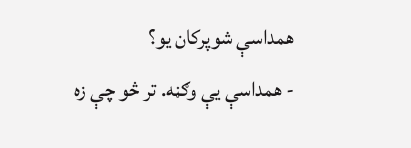همداسې شوپرکان یو؟
- همداسې یې وګڼه. تر څو چې زه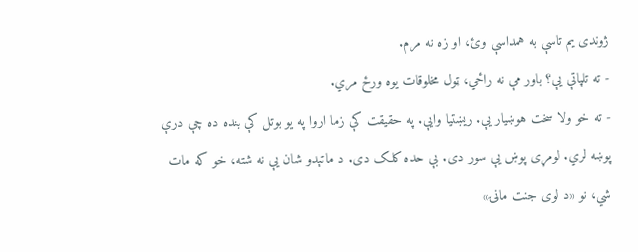ژوندی یم تاسې به همداسې وئ، او زه نه مرم.
- ته تلپاتې یې؟ باور مې نه راځي، ټول مخلوقات یوه ورځ مري.
- ته خو ولا سخت هوښیار یې. ریښتیا وایې. په حقیقت کې زما اروا په یو بوتل کې بنده ده چې درې پوښه لري. لومړی پوښ یې سور دی. بې حده کلک دی. د ماتېدو شان یې نه شته، خو که مات شي، نو «د لوی جنت ماڼۍ»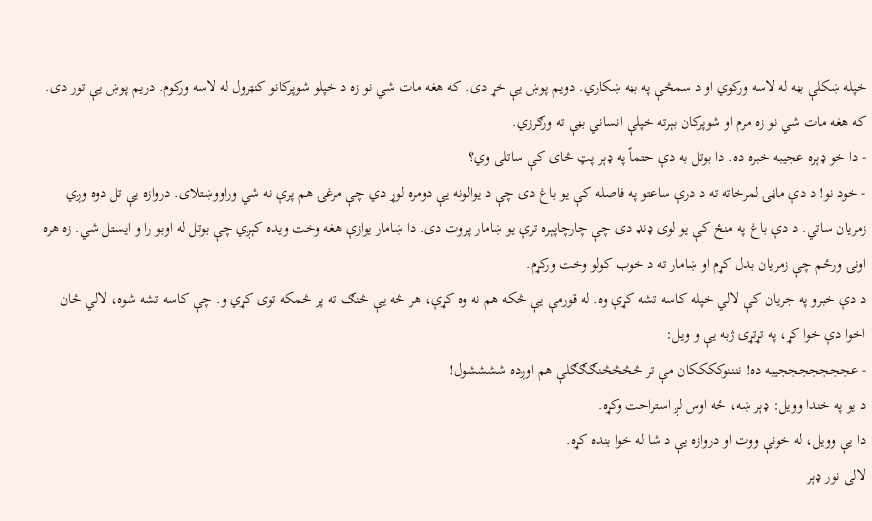خپله ښکلې بڼه له لاسه ورکوي او د سمڅې په بڼه ښکاري. دویم پوښ یې خړ دی. که هغه مات شي نو زه د خپلو شوپرکانو کنټرول له لاسه ورکوم. دریم پوښ یې تور دی. که هغه مات شي نو زه مرم او شوپرکان بېرته خپلې انساني بڼې ته ورګرزي.
- دا خو ډېره عجیبه خبره ده. دا بوتل به دې حتماً په ډېر پټ څای کې ساتلی وي؟
- خود نو! د دې ماڼۍ لمرخاته ته د درې ساعتو په فاصله کې یو باغ دی چې د یوالونه یې دومره لوړ دي چې مرغۍ هم پرې نه شي وراووښتلای. دروازه یې تل دوه وږي زمریان ساتي. د دې باغ په منځ کې یو لوی ډنډ دی چې چارچاپېره ترې یو ښامار پروت دی. دا ښامار یوازې هغه وخت ویده کېږي چې بوتل له اوبو را و ایستل شي. زه هره اونۍ ورځم چې زمریان بدل کړم او ښامار ته د خوب کولو وخت ورکړم.
د دې خبرو په جریان کې لالي خپله کاسه تشه کړې وه. له قورمې یې څکه هم نه وه کړې، هر څه یې څنګ ته پر څمکه توی کړي و. چې کاسه تشه شوه، لالي ځان اخوا دې خوا کړ، په تړتړۍ ژبه یې و ویل:
- عجججججججیبه ده! ننننوککککان مې تر څڅڅڅنګګګلې هم اوږده ششششول!
د یو په خندا وویل: ډېر ښه، ځه اوس لږ استراحت وکړه.
دا یې وویل، له خونې ووت او دروازه یې د شا له خوا بنده کړه.
لالی نور ډېر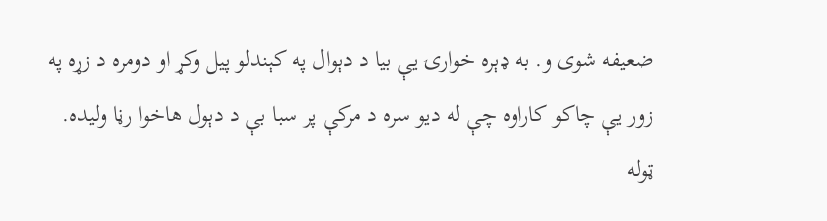ضعیفه شوی و. به ډېره خوارۍ یې بیا د دېوال په کېندلو پیل وکړ او دومره د زړه په زور یې چاکو کاراوه چې له دیو سره د مرکې پر سبا بې د دېول هاخوا رڼا ولیده.
ټوله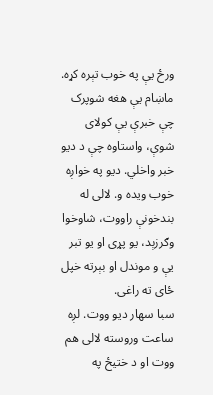ورځ یې په خوب تېره کړه. ماښام یې هغه شوپرک چې خبرې یې کولای شوې، واستاوه چې د دیو خبر واخلي. دیو په خواږه خوب ویده و. لالی له بندخونې راووت، شاوخوا وګرزېد، یو پړی او یو تبر یې و موندل او بېرته خپل ځای ته راغی.
سبا سهار دیو ووت. لږه ساعت وروسته لالی هم ووت او د ختیځ په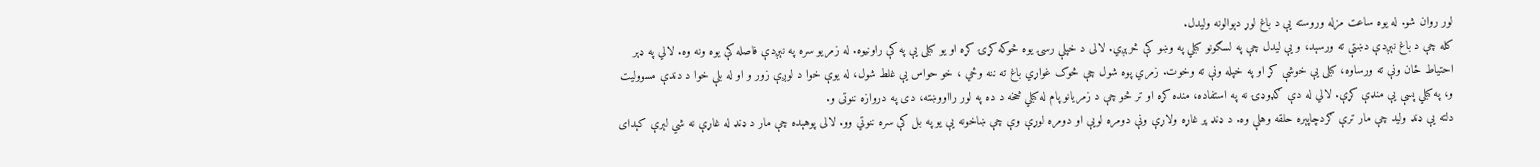لور روان شو. له یوه ساعت مزله وروسته یې د باغ لوړ دېوالونه ولیدل.
کله چې د باغ نېږدې دښتې ته ورسېد، و یې لیدل چې په لسګونو کبلي په وښو کې څرېږي. لالی د خپلې رسۍ یوه څوکه کړۍ کړه او یو کبلی یې په کې راونیوه. له زمریو سره په نېږدې فاصله کې یوه ونه وه. لالي په ډېر احتیاط ځان ونې ته ورساوه، کبلی یې خوشې کړ او په خپله ونې ته وخوت. زمري پوه شول چې څوک غواړي باغ ته ننه وځي ، خو حواس یې غلط شول، له یوې خوا د لوږې زور و او له بلې خوا د دندې مسوولیت و، په کبلي پسې یې منډې کړې. لالي له دې ګډوډۍ نه په استفاده، منده کړه او تر څو چې د زمریانو پام له کبلي څخه د ده په لور رااووښته، دی په دروازه ننوتی و.
دلته یې ډنډ ولید چې مار ترې ګردچاپېره حلقه وهلې وه. د ډنډ پر غاړه ولاړې ونې دومره لویې او دومره لوړې وې چې ښاخونه یې يو په بل کې سره ننوتي وو. لالی پوهېده چې مار د ډنډ له غاړې نه شي لېرې کېدای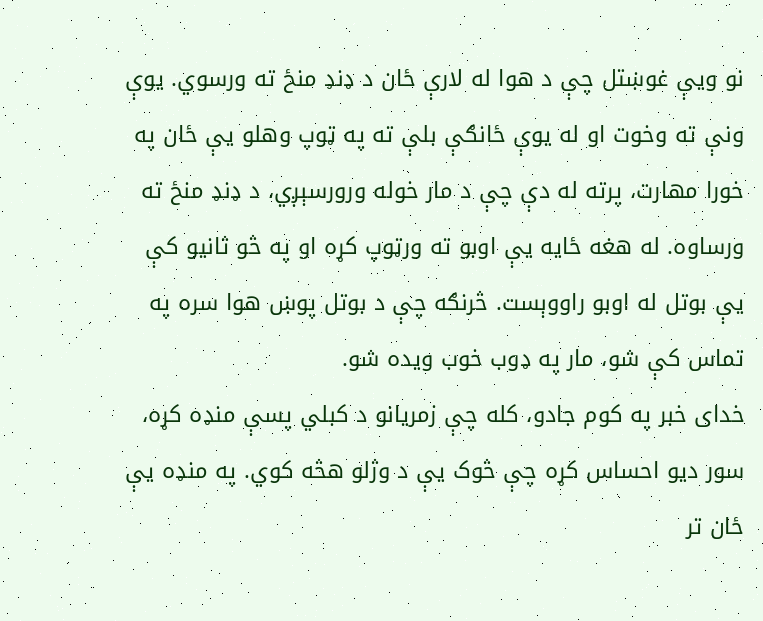نو ویې غوښتل چې د هوا له لارې ځان د ډنډ منځ ته ورسوي. یوې ونې ته وخوت او له یوې ځانګې بلې ته په ټوپ وهلو یې ځان په خورا مهارت، پرته له دې چې د مار خوله ورورسېږي، د ډنډ منځ ته ورساوه. له هغه ځایه یې اوبو ته ورټوپ کړه او په څو ثانیو کې یې بوتل له اوبو راووېست. څرنګه چې د بوتل پوښ هوا سره په تماس کې شو، مار په ډوب خوب ویده شو.
خدای خبر په کوم جادو، کله چې زمریانو د کبلي پسې منډه کړه، سور دیو احساس کړه چې څوک یې د وژلو هڅه کوي. په منډه یې ځان تر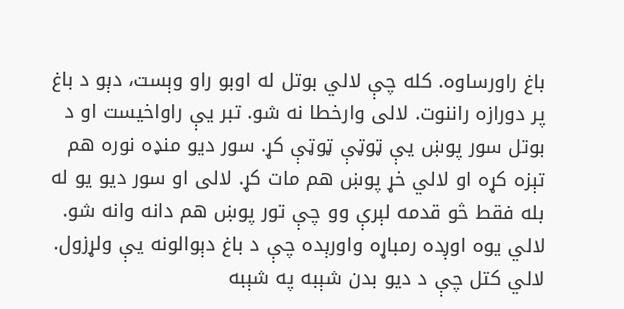باغ راورساوه. کله چې لالي بوتل له اوبو راو وېست، دېو د باغ پر دورازه راننوت. لالی وارخطا نه شو. تبر یې راواخیست او د بوتل سور پوښ یې ټوټې ټوټې کړ. سور دیو منډه نوره هم تېزه کړه او لالي خړ پوښ هم مات کړ. لالی او سور دیو یو له بله فقط څو قدمه لېرې وو چې تور پوښ هم دانه وانه شو. لالي یوه اوږده رمباړه واورېده چې د باغ دېوالونه یې ولړزول. لالي کتل چې د ديو بدن شېبه په شېبه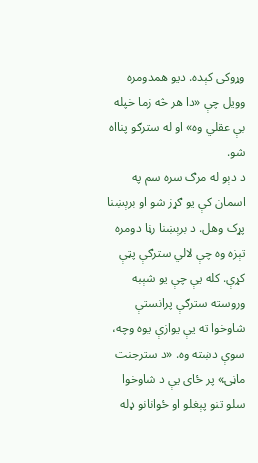وړوکی کېده. دیو همدومره وویل چې «دا هر څه زما خپله بې عقلي وه» او له سترګو پنااه شو.
د دېو له مرګ سره سم په اسمان کې یو ګړز شو او برېښنا پړک وهل. د برېښنا رڼا دومره تېزه وه چې لالي سترګې پټې کړې. کله یې چې یو شېبه وروسته سترګې پرانستې شاوخوا ته یې یوازې یوه وچه، سوې دښته وه. «د سترجنت ماڼۍ» پر ځای یې د شاوخوا سلو تنو پېغلو او ځوانانو ډله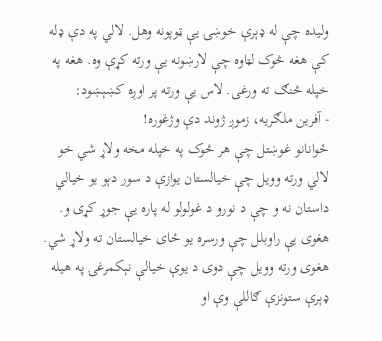ولیده چې له ډېرې خوښۍ یې ټوپونه وهل. لالي په دې ډله کې هغه څوک لټاوه چې لارښونه یې ورته کړې وه. هغه په خپله څنګ ته ورغی. لاس یې ورته پر اوږه کښېښود:
- آفرین ملګریه، زموږ ژوند دې وژغوره!
ځوانانو غوښتل چې هر څوک په خپله مخه ولاړ شي خو لالي ورته وویل چې خیالستان یوازې د سور دېو یو خیالي داستان نه و چې د نورو د غولولو له پاره یې جوړ کړی و. هغوی یې راوبلل چې ورسره یو ځای خیالستان ته ولاړ شي. هغوی ورته وویل چې دوی د یوې خیالې نېکمرغۍ په هیله ډېرې ستونزې ګاللې وې او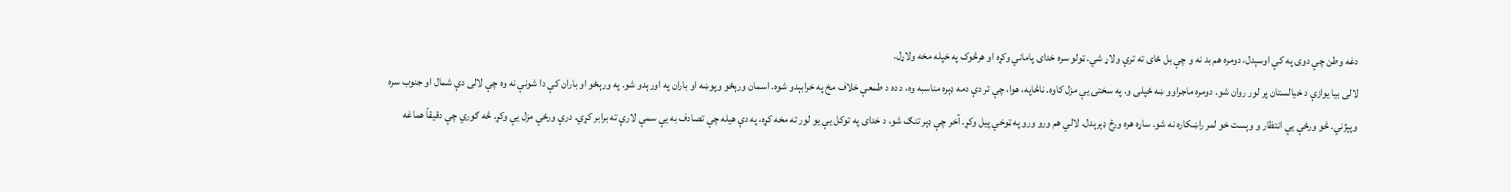دغه وطن چې دوی په کې اوسېدل، دومره هم بد نه و چې بل ځای ته ترې ولاړ شي. ټولو سره خدای پاماني وکړه او هرڅوک په خپله مخه ولاړل.
لالی بیا یوازې د خیالستان پر لور روان شو. دومره ماجراوو ښه ځپلی و. په سختۍ یې مزل کاوه. ناڅاپه، هوا، چې تر دې دمه ډېره مناسبه وه، د ده د طمعې خلاف مخ په خرابېدو شوه. اسمان ورېځو وپوښه او باران په اورېدو شو. په ورېځو او باران کې دا شونې نه وه چې لالی دې شمال او جنوب سره وپېژني. څو ورځې یې انتظار و وېست خو لمر راښکاره نه شو. ساړه هره ورځ ډېرېدل. لالي هم ورو ورو په ټوخي پیل وکړ. آخر چې ډېر تنګ شو، د خدای په توکل یې یو لور ته مخه کړه، په دې هیله چې تصادف به یې سمې لارې ته برابر کړي. درې ورځې مزل یې وکړ. څه ګوري چې دقیقاً هماغه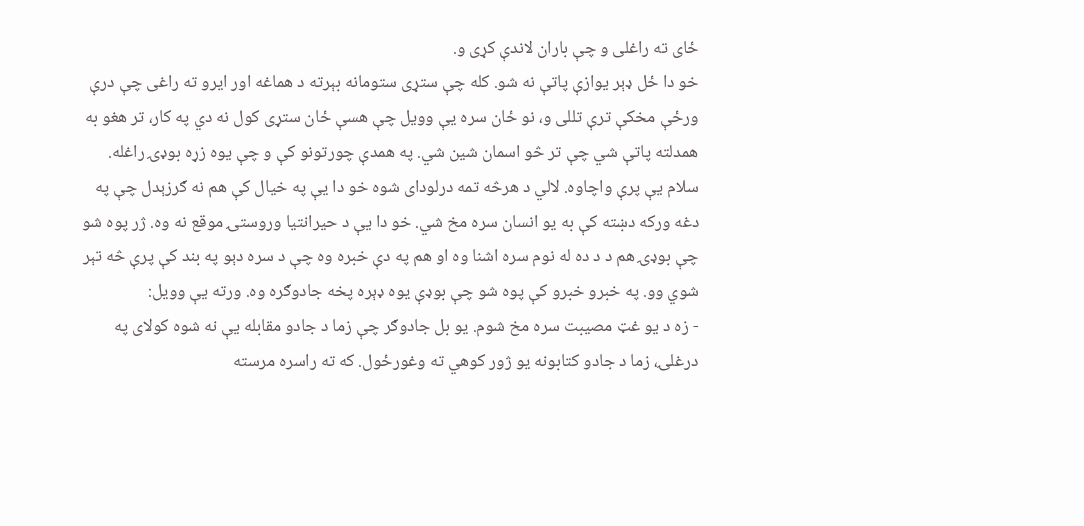ځای ته راغلی و چې باران لاندې کړی و.
خو دا ځل ډېر یوازې پاتې نه شو. کله چې ستړی ستومانه بېرته د هماغه اور ایرو ته راغی چې درې ورځې مخکې ترې تللی و، نو ځان سره یې وویل چې هسې ځان ستړی کول نه دي په کار، تر هغو به همدلته پاتې شي چې تر څو اسمان شین شي. په همدې چورتونو کې و چې یوه زړه بوډۍ راغله. سلام یې پرې واچاوه. لالي د هرڅه تمه درلودای شوه خو دا یې په خیال کې هم نه ګرزېدل چې په دغه ورکه دښته کې به یو انسان سره مخ شي. خو دا یې د حیرانتیا وروستۍ موقع نه وه. ژر پوه شو چې بوډۍ هم د د ده له نوم سره اشنا وه او هم په دې خبره وه چې د سره دېو په بند کې پرې څه تېر شوي وو. په خبرو خبرو کې پوه شو چې بوډې یوه ډېره پخه جادوګره وه. ورته یې وویل:
- زه د یو غټ مصیبت سره مخ شوم. یو بل جادوګر چې زما د جادو مقابله یې نه شوه کولای په درغلۍ، زما د جادو کتابونه یو ژور کوهي ته وغورځول. که ته راسره مرسته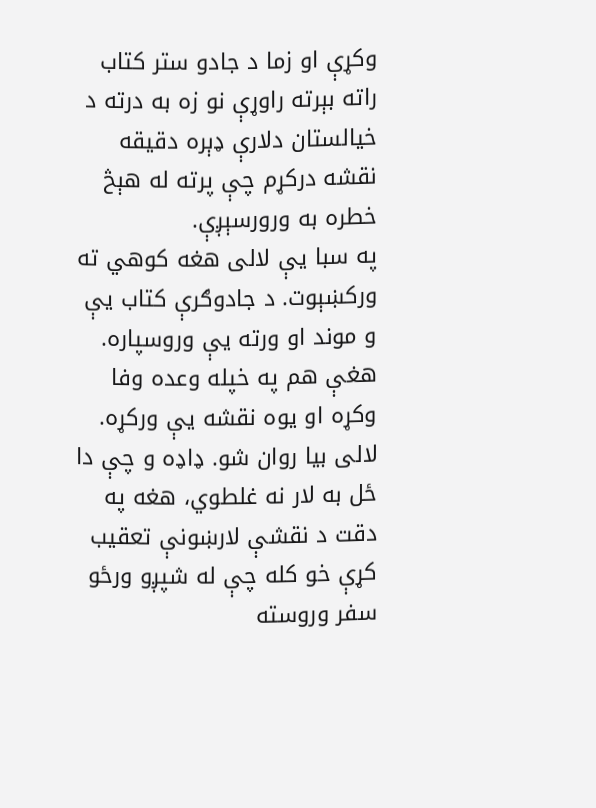وکړې او زما د جادو ستر کتاب راته بېرته راوړې نو زه به درته د خیالستان دلارې ډېره دقیقه نقشه درکړم چې پرته له هېڅ خطره به ورورسېږې.
په سبا یې لالی هغه کوهي ته ورکښېوت. د جادوګرې کتاب یې و موند او ورته یې وروسپاره. هغې هم په خپله وعده وفا وکړه او یوه نقشه یې ورکړه. لالی بیا روان شو. ډاډه و چې دا ځل به لار نه غلطوي، هغه په دقت د نقشې لارښونې تعقیب کړې خو کله چې له شپږو ورځو سفر وروسته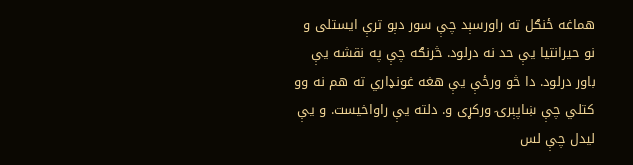هماغه ځنګل ته راورسېد چې سور دېو ترې ایستلی و نو حیرانتیا یې حد نه درلود. څرنګه چې په نقشه یې باور درلود. دا څو ورځې یې هغه غونډاري ته هم نه وو کتلي چې ښاپېرۍ ورکړی و. دلته یې راواخیست. و یې لیدل چې لس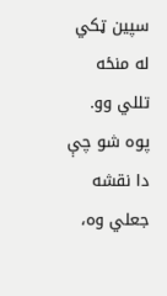سپين ټکي له منځه تللي وو. پوه شو چې دا نقشه جعلي وه،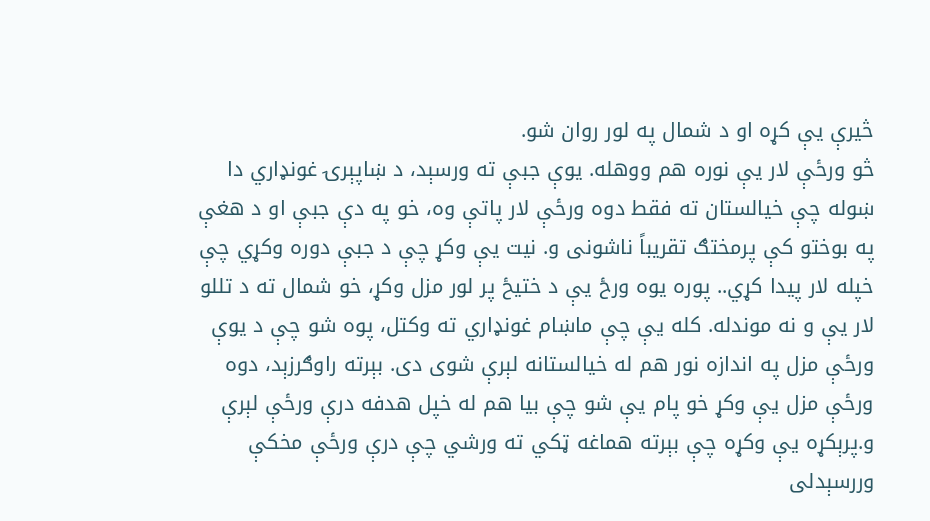څيرې یې کړه او د شمال په لور روان شو.
څو ورځې لار یې نوره هم ووهله. یوې جبې ته ورسېد، د ښاپېرۍ غونډاري دا ښوله چې خیالستان ته فقط دوه ورځې لار پاتې وه، خو په دې جبې او د هغې په بوختو کې پرمختګ تقریباً ناشونی و. نیت یې وکړ چې د جبې دوره وکړي چې خپله لار پیدا کړي.. پوره یوه ورځ یې د ختیځ پر لور مزل وکړ، خو شمال ته د تللو لار یې و نه موندله. کله یې چې ماښام غونډاري ته وکتل، پوه شو چې د یوې ورځې مزل په اندازه نور هم له خیالستانه لېرې شوی دی. بېرته راوګرزېد، دوه ورځې مزل یې وکړ خو پام یې شو چې بیا هم له خپل هدفه درې ورځې لېرې و.پرېکړه یې وکړه چې بېرته هماغه ټکي ته ورشي چې درې ورځې مخکې وررسېدلی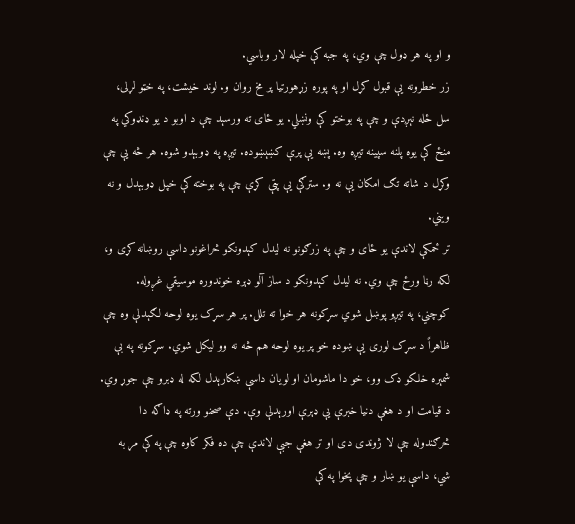و او په هر ډول چې وي، په جبه کې خپله لار وباسي.
زر خطرونه یې قبول کړل او په پوره زړهورتیا پر مخ روان و. لوند خیشت، په خټو لړلی، سل ځله نېږدې و چې په بوختو کې ونښلي. یو ځای ته ورسېد چې د اوبو د یو ډنډوکي په منځ کې یوه پلنه سپینه تیږه وه. پښه یې پرې کښېښوده. تیږه په ډوبېدو شوه. هر څه یې چې وکړل د شاته تګ امکان یې نه و. سترګې یې پټې کړې چې په بوخته کې خپل ډوبېدل و نه ویني.
تر ځمکې لاندې یو ځای و چې په زرګونو نه لیدل کېدونکو څراغونو داسې روښانه کړی و، لکه رڼا ورځ چې وي. نه لیدل کېدونکو د ساز آلو ډېره خوندوره موسیقي غږوله.
کوچني، په تيږو پوښل شوي سړکونه هر خوا ته تلل. پر هر سړک یوه لوحه لګېدلې وه چې ظاهراً د سړک لوری یې ښوده خو پر یوه لوحه هم څه نه وو لیکل شوي. سړکونه په بې شمېره خلکو ډک وو، خو دا ماشومان او لویان داسې ښکارېدل لکه له ډبرو چې جوړ وي.
د قیامت او د هغې دنیا خبرې یې ډېرې اورېدلې وې. دې صحنو ورته په ډاګه دا څرګندوله چې لا ژوندی دی او تر هغې جبې لاندې چې ده فکر کاوه چې په کې مړ به شي، داسې یو ښار و چې پخوا په کې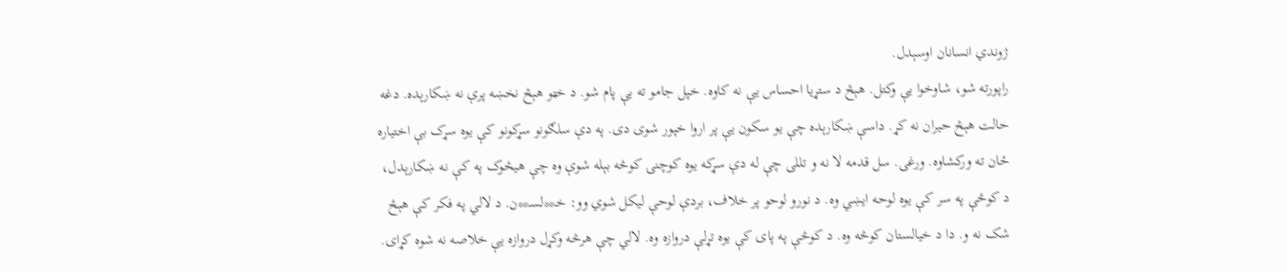ژوندي انسانان اوسېدل.
راپورته شو، شاوخوا یې وکتل. هېڅ د ستړیا احساس یې نه کاوه. خپل جامو ته یې پام شو. د خټو هېڅ نخښه پرې نه ښکارېده. دغه حالت هېڅ حیران نه کړ. داسې ښکارېده چې یو سکون یې پر اروا خپور شوی دی. په دې سلګونو سړکونو کې یوه سړک بې اختیاره ځان ته ورکشاوه. ورغی. سل قدمه لا نه و تللی چې له دې سړکه یوه کوچنۍ کوڅه بېله شوې وه چې هيڅوک په کې نه ښکارېدل، د کوڅې په سر کې یوه لوحه ایښي وه. د نورو لوحو پر خلاف، بردې لوحې لیکل شوي وو: خـ**لسـ**ن. د لالي په فکر کې هېڅ شک نه و. دا د خیالستان کوڅه وه. د کوڅې په پای کې یوه تړلې دروازه وه. لالي چې هرڅه وکړل دروازه یې خلاصه نه شوه کړای.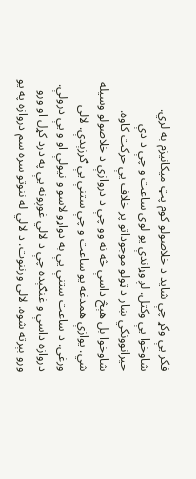فکر یې وکړ چې شاید د خلاصولو کوم پټ میکانیزم به لري. شاوخوا یې وکتل. لږ وړاندې یو لوی ساعت و چې د دې حیرانوونکي ښار د ټولو موجوداتو پر خلاف یې حرکت کاوه. شاوخوا بل هېڅ داسې څه نه وو چې د دروازې د خلاصولو وسیله شي. یوازې همدغه یو ساعت و چې ستنې یې ګرزېدې. لالی ورغی. د ساعت ستنې یې به دواړو لاسو و نیولې او و یې درولې. دروازه داسې و غنګېده چې د لالي غوږونه یې په درد کړل او ورو ورو بېرته شوه. لالی ورننوت. د لالي له ننوتو سره سم دروازه په یو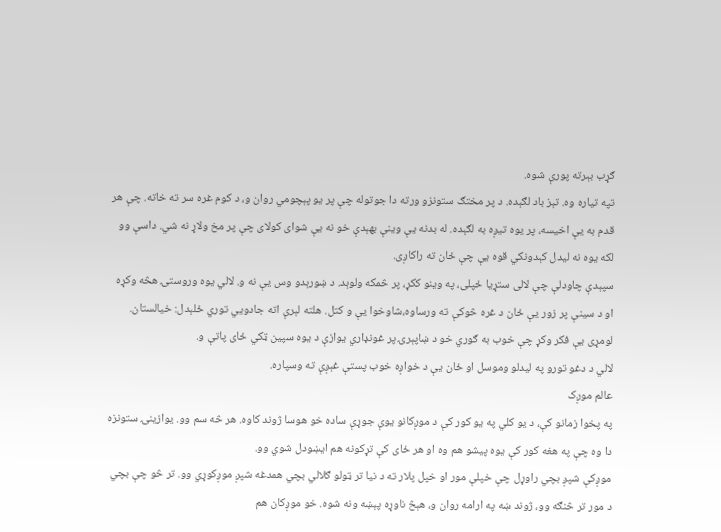ګړب بېرته پورې شوه.
تپه تیاره وه. تېز باد لګېده. د پر مختګ ستونزو ورته دا جوتوله چې پر یو پېچومي روان و، د کوم غره سر ته خاته. چې هر قدم به یې اخیسه، پر یوه تیږه به لګېده. له بدنه یې وینې بهېدې خو نه یې شوای کولای چې پر مخ ولاړ نه شي. داسې وو لکه یوه نه لیدل کېدونکي قوه یې چې ځان ته راکاږی.
سپېدې چاودلې چې لالی ستړیا ځپلی، په وینو ککړ، پر څمکه ولوېد. د ښورېدو وس یې نه و. لالي یوه وروستۍ هڅه وکړه او د سینې پر زور یې ځان د غره څوکې ته ورساوه،شاوخوا یې و کتل. هلته لېرې اته جادویي توري ځلېدل: خیالستان. لومړی یې فکر وکړ چې خوب به ګوري خو د ښاپېرۍ پر غونډاري یوازې د یوه سپین ټکي ځای پاتې و.
لالي د دغو تورو په ليدلو وموسل او ځان یې د خواږه خوب پستې غېږې ته وسپاره.
عالم موږک
په پخوا زمانو کې، د یو کلي په یو کور کې د موږکانو یوې جوړې ساده خو هوسا ژوند کاوه. هر څه سم وو. یوازینۍ ستونزه دا وه چې په هغه کور کې یوه پیشو هم وه او هر ځای کې تړکونه هم ايښودل شوي وو.
موږکې شپږ بچي راوړل چې خپلې مور او خپل پلار ته د نیا تر ټولو ګلالي بچي همدغه شپږ موږکوړي وو. تر څو چې بچي د مور تر څنګه وو، ژوند ښه په ارامه روان و، هېڅ ناوړه پېښه ونه شوه. خو موږکان هم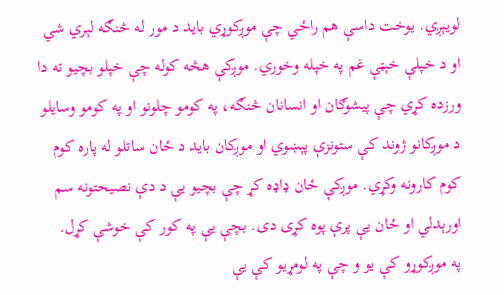لویېږي. یوخت داسې هم راځي چې موږکوړي باید د مور له څنګه لېري شي او د خپلې خېټې غم په خپله وخوري. موږکې هڅه کوله چې خپلو بچیو ته دا ورزده کړي چې پیشوګان او انسانان څنګه، په کومو چلونو او په کومو وسایلو د موږکانو ژوند کې ستونزې پېښوي او موږکان باید د ځان ساتلو له پاره کوم کوم کارونه وکړي. موږکې ځان ډاډه کړ چې بچیو یې د دې نصیحتونه سم اورېدلي او ځان یې پرې پوه کړی دی. بچې یې په کور کې خوشې کړل.
په موږکوړو کې یو و چې په لومړیو کې یې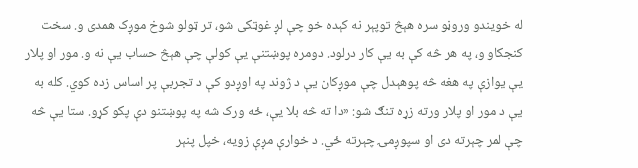له خویندو وروڼو سره هېڅ توپېر نه کېده خو چې لږ غوټکی شو، تر ټولو شوخ موږک همدی و. سخت کنجکاو و، په هر څه کې به یې کار درلود. دومره پوښتنې یې کولې چې هېڅ حساب یې نه و. مور او پلار یې یوازې په هغه څه پوهېدل چې موږکان یې د ژوند په اوږدو کې د تجربې پر اساس زده کوي. کله به یې د مور او پلار ورته زړه تنګ شو: «دا ته څه بلا یې، ځه ورک شه په پوښتنو دې پکو کړو. ستا یې څه چې لمر چېرته دی او سپوږمۍ چېرته ځي. د خوارې مږې زویه، خپل پنېر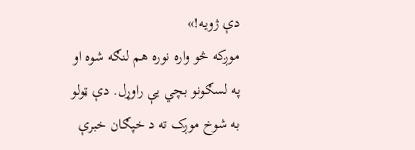دې ژویه!»
موږکه څو واره نوره هم لنګه شوه او په لسګونو بچي یې راوړل. دې ټولو به شوخ موږک ته د خپګان خبرې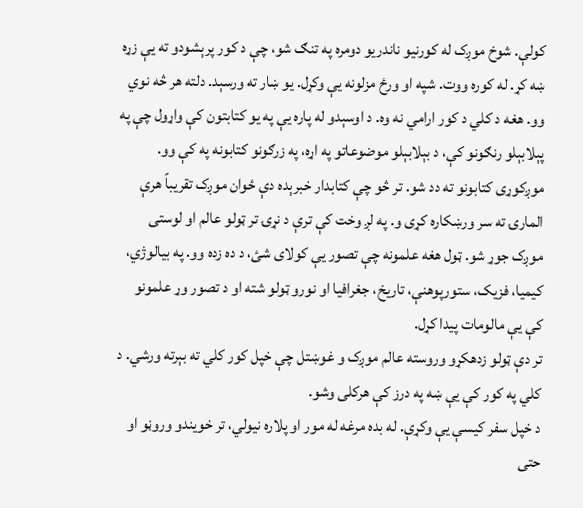کولې. شوخ موږک له کورنیو ناندریو دومره په تنګ شو، چې د کور پرېشودو ته یې زړه ښه کړ. له کوره ووت. شپه او ورځ مزلونه یې وکړل. یو ښار ته ورسېد. دلته هر څه نوي وو. هغه د کلي د کور ارامي نه وه. د اوسېدو له پاره یې په یو کتابتون کې واړول چې په پېلابېلو رنګونو کې، د بېلابېلو موضوعاتو په اړه، په زرګونو کتابونه په کې وو.
موږکوړی کتابونو ته دد شو. تر څو چې کتابدار خبرېده دې ځوان موږک تقریباً هرې المارۍ ته سر ورښکاره کړی و. په لږ وخت کې ترې د نړۍ تر ټولو عالم او لوستی موږک جوړ شو. ټول هغه علمونه چې تصور یې کولای شئ، د ده زده وو. په بیالوژي، کیمیا، فزیک، ستورپوهنې، تاریخ، جغرافیا او نورو ټولو شته او د تصور وړ علمونو کې یې مالومات پیدا کړل.
تر دې ټولو زدهکړو وروسته عالم موږک و غوښتل چې خپل کور کلي ته بېرته ورشي. د کلي په کور کې یې ښه په درز کې هرکلی وشو.
د خپل سفر کیسې یې وکړې. له بده مرغه له مور او پلاره نیولي، تر خویندو وروڼو او حتی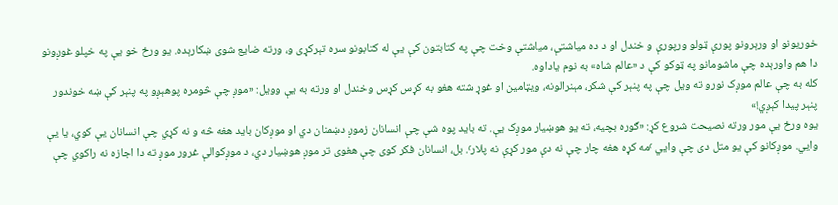خوریونو او ورېرونو پورې ټولو ورپورې و خندل او د ده میاشتې، میاشتې وخت چې په کتابتون کې یې له کتابونو سره تېرکړی و، ورته ضایع شوی ښکارېده. یو ورځ خو یې په خپلو غوږونو دا هم واورېده چې ماشومانو په ټوکو کې د «عالم شاه» به نوم یاداوه.
کله به چې عالم موږک نورو ته ویل چې په پنېر کې شکر، مېنرالونه، ویټامین او غوړ شته هغو به کړس کړس وخندل او ورته به یې وویل: «موږ چې څومره پوهېږو په پنېر کې ښه خوندور پنېر پیدا کېږي!»
یوه ورځ یې مور ورته نصیحت شروع کړ: «ګوره بچیه، ته یو هوښیار موږک یې. ته باید پوه شې چې انسانان زموږ دښمنان دي او موږکان باید هغه څه و نه کړي چې انسانان یې کوي، یا یې وایي. موږکانو کې یو متل دی چې وایي ٬مه کړه هغه چار چې نه دې مور کړې نه پلار٬. بل، انسانان فکر کوی چې هغوی تر موږ هوښیار دي، د موږکوالې غرور موږ ته دا اجازه نه راکوي چې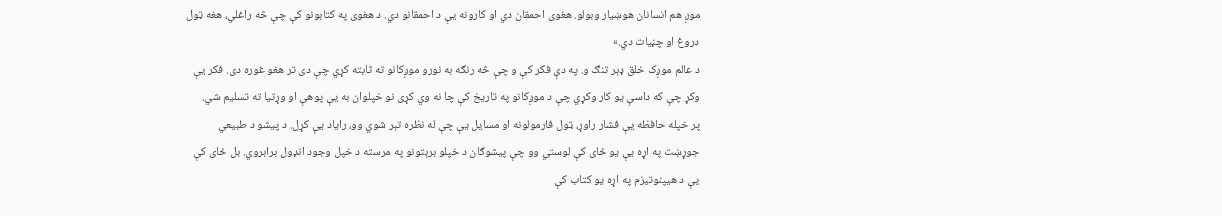موږ هم انسانان هوښیار وبولو. هغوی احمقان دي او کارونه یې د احمقانو دي. د هغوی په کتابونو کې چې څه راغلي، هغه ټول دروغ او چڼیات دي.»
د عالم موږک خلق ډېر تنګ و. په دې فکر کې و چې څه رنګه به نورو موږکانو ته ثابته کړي چې دی تر هغو غوره دی. فکر یې وکړ چې که داسې یو کار وکړي چې د موږکانو په تاریخ کې چا نه وي کړی نو خپلوان به یې پوهې او وړتیا ته تسلیم شي.
پر خپله حافظه یې فشار راوړ، ټول فارمولونه او مسایل یې چې له نظره تېر شوي وو، رایاد یې کړل. د پیشو د طبیعي جوړښت په اړه یې یو ځای کې لوستي وو چې پیشوګان د خپلو برېتونو په مرسته د خپل وجود انډول برابروي. بل ځای کې یې د هيپنوتیزم په اړه یو کتاب کې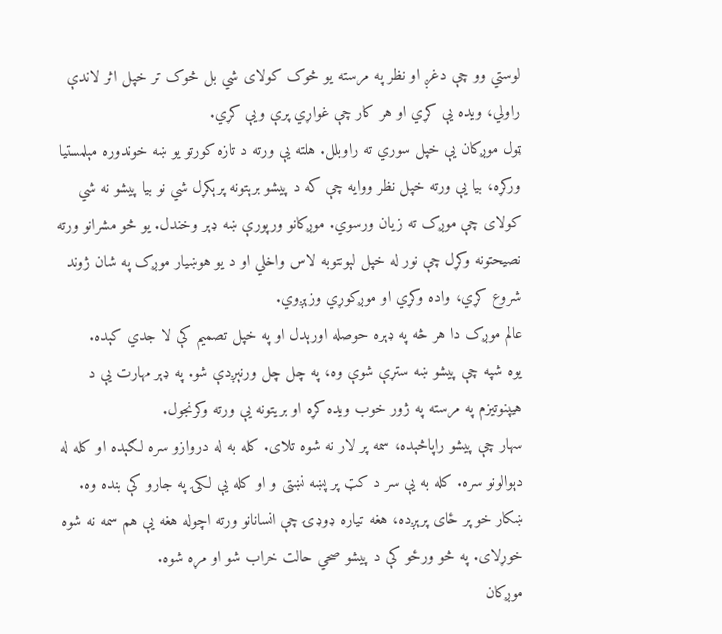لوستي وو چې دغږ او نظر په مرسته یو څوک کولای شي بل څوک تر خپل اثر لاندې راولي، ویده یې کړي او هر کار چې غواړي پرې ویې کړي.
ټول موږکان یې خپل سوري ته راوبلل. هلته یې ورته د تازه کورتو یو ښه خوندوره مېلمستیا ورکړه، بیا یې ورته خپل نظر ووایه چې که د پیشو برېتونه پرېکړل شي نو بیا پیشو نه شي کولای چې موږک ته زیان ورسوي. موږکانو ورپورې ښه ډېر وخندل. یو څو مشرانو ورته نصیحتونه وکړل چې نور له خپل لېونتوبه لاس واخلي او د یو هوښیار موږک په شان ژوند شروع کړي، واده وکړي او موږکوړي وزېږوي.
عالم موږک دا هر څه په ډېره حوصله اورېدل او په خپل تصمیم کې لا جدي کېده.
یوه شپه چې پیشو ښه ستړې شوې وه، په چل چل ورنېږدې شو. په ډېر مهارت یې د هیپنوتیزم په مرسته په ژور خوب ویده کړه او بریتونه یې ورته وکرنجول.
سهار چې پیشو راپاڅېده، سمه پر لار نه شوه تلای. کله به له دروازو سره لګېده او کله له دېوالونو سره. کله به یې سر د کټ پر پښه نښتی و او کله یې لکۍ په جارو کې بنده وه. ښکار خو پر ځای پرېږده، هغه تیاره ډوډۍ چې انسانانو ورته اچوله هغه یې هم سمه نه شوه خوړلای. په څو ورځو کې د پیشو صحي حالت خراب شو او مړه شوه.
موږکان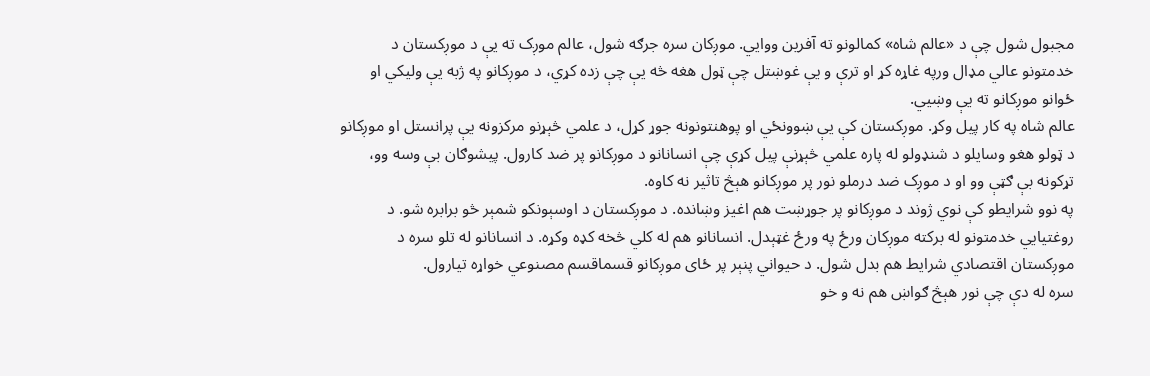مجبول شول چې د «عالم شاه» کمالونو ته آفرین ووایي. موږکان سره جرګه شول، عالم موږک ته یې د موږکستان د خدمتونو عالي مډال ورپه غاړه کړ او ترې و یې غوښتل چې ټول هغه څه یې چې زده کړي، د موږکانو په ژبه یې ولیکي او ځوانو موږکانو ته یې وښیي.
عالم شاه په کار پیل وکړ. موږکستان کې یې ښوونځي او پوهنتونونه جوړ کړل، د علمي څېړنو مرکزونه یې پرانستل او موږکانو د ټولو هغو وسایلو د شنډولو له پاره علمي څېړنې پیل کړې چې انسانانو د موږکانو پر ضد کارول. پیشوګان بې وسه وو، تړکونه بې ګټې وو او د موږک ضد درملو نور پر موږکانو هېڅ تاثیر نه کاوه.
په نوو شرایطو کې نوي ژوند د موږکانو پر جوړښت هم اغیز وښانده. د موږکستان د اوسېونکو شمېر څو برابره شو. د روغتیایي خدمتونو له برکته موږکان ورځ په ورځ غټېدل. انسانانو هم له کلي څخه کډه وکړه. د انسانانو له تلو سره د موږکستان اقتصادي شرایط هم بدل شول. د حیواني پنېر پر ځای موږکانو قسماقسم مصنوعي خواړه تیارول.
سره له دې چې نور هېڅ ګواښ هم نه و خو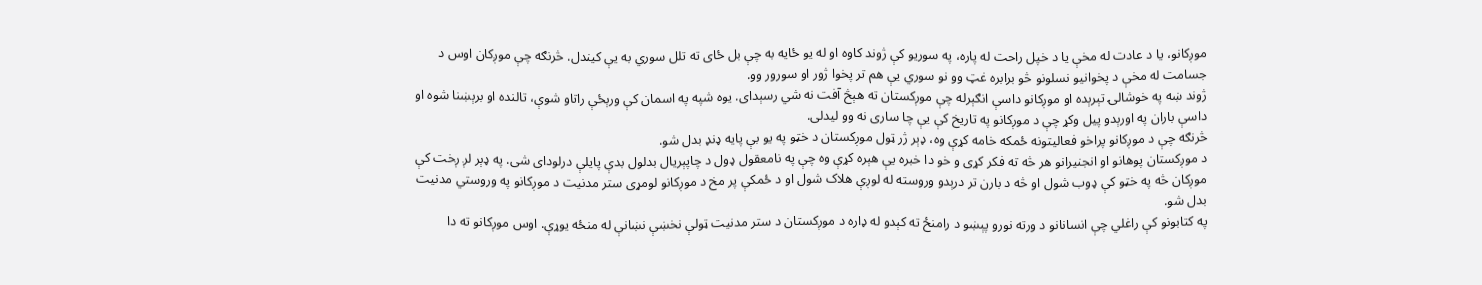موږکانو، یا د عادت له مخې یا د خپل راحت له پاره، په سوریو کې ژوند کاوه او له یو ځایه به چې بل ځای ته تلل سوري به یې کيندل. څرنګه چې موږکان اوس د جسامت له مخې د پخوانیو نسلونو څو برابره غټ وو نو سوري یې هم تر پخوا ژور او سورور وو.
ژوند ښه په خوشالۍ تېرېده او موږکانو داسې انګېرله چې موږکستان ته هېڅ آفت نه شي رسېدای. یوه شپه په اسمان کې ورېځې راتاو شوې، تالنده او برېښنا شوه او داسې باران په اورېدو پیل وکړ چې د موږکانو په تاریخ کې یې چا ساری نه وو لیدلی.
څرنګه چې د موږکانو پراخو فعالیتونه ځمکه خامه کړې وه، ډېر ژر ټول موږکستان د خټو په یو بې پایه ډنډ بدل شو.
د موږکستان پوهانو او انجنیرانو هر څه ته فکر کړی و خو دا خبره یې هېره کړې وه چې په نامعقول ډول د چاپېریال بدلول بدې پایلې درلودای شی. په ډېر لږ ږخت کې موږکان څه په خټو کې ډوب شول او څه د بارن تر درېدو وروسته له لوږې هلاک شول او د ځمکې پر مخ د موږکانو لومړی ستر مدنیت د موږکانو په وروستي مدنیت بدل شو.
په کتابونو کې راغلي چې انسانانو د ورته نورو پېښو د رامنځ ته کېدو له ډاره د موږکستان د ستر مدنیت ټولې نخښې نښانې له منځه یوړې. اوس موږکانو ته دا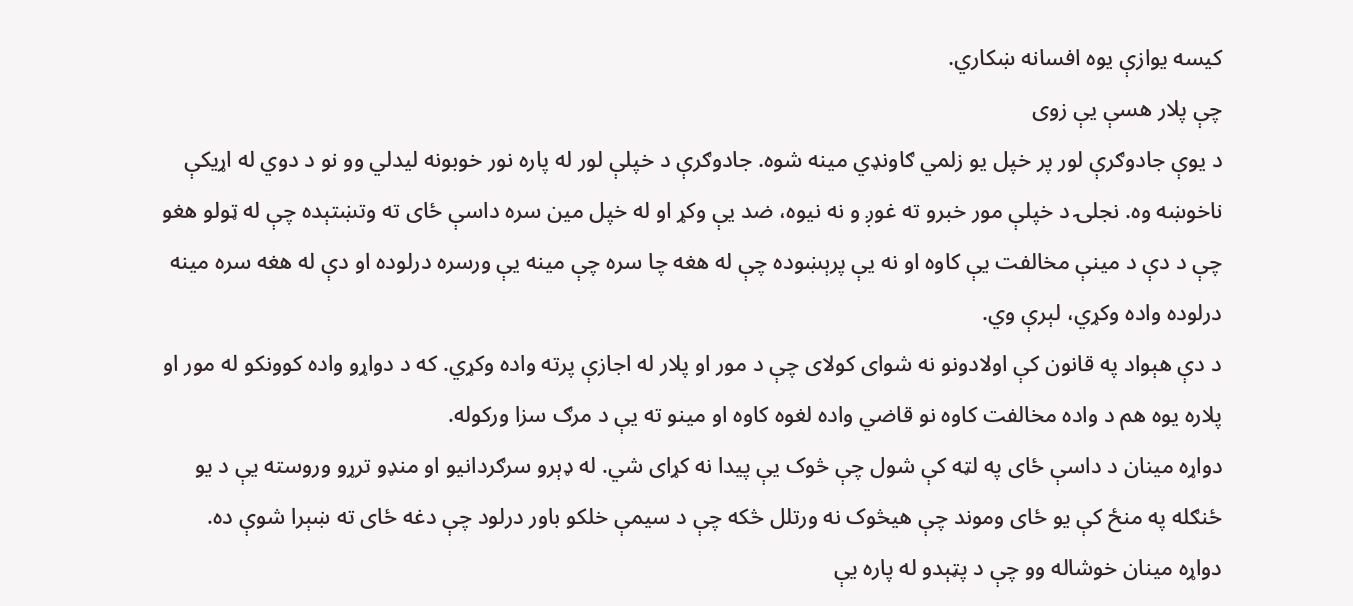کیسه یوازې یوه افسانه ښکاري.
چې پلار هسې یې زوی
د یوې جادوګرې لور پر خپل یو زلمي ګاونډي مینه شوه. جادوګرې د خپلې لور له پاره نور خوبونه لیدلي وو نو د دوي له اړیکې ناخوښه وه. نجلۍ د خپلې مور خبرو ته غوږ و نه نیوه، ضد یې وکړ او له خپل مین سره داسې ځای ته وتښتېده چې له ټولو هغو چې د دې د مینې مخالفت یې کاوه او نه یې پرېښوده چې له هغه چا سره چې مینه یې ورسره درلوده او دې له هغه سره مینه درلوده واده وکړي، لېرې وي.
د دې هېواد په قانون کې اولادونو نه شوای کولای چې د مور او پلار له اجازې پرته واده وکړي. که د دواړو واده کوونکو له مور او پلاره یوه هم د واده مخالفت کاوه نو قاضي واده لغوه کاوه او مینو ته یې د مرګ سزا ورکوله.
دواړه مینان د داسې ځای په لټه کې شول چې څوک یې پیدا نه کړای شي. له ډېرو سرګردانیو او منډو ترړو وروسته یې د یو ځنګله په منځ کې یو ځای وموند چې هیڅوک نه ورتلل څکه چې د سیمې خلکو باور درلود چې دغه ځای ته ښېرا شوې ده.
دواړه مینان خوشاله وو چې د پټېدو له پاره یې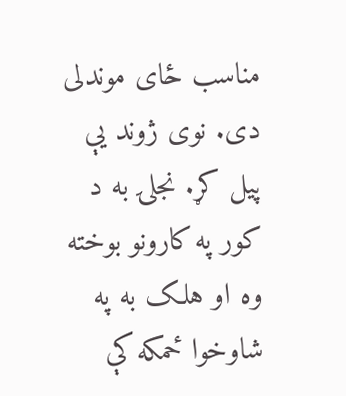مناسب ځای موندلی دی. نوی ژوند یې پیل کړ. نجلۍ به د کور په کارونو بوخته وه او هلک به په شاوخوا ځمکه کې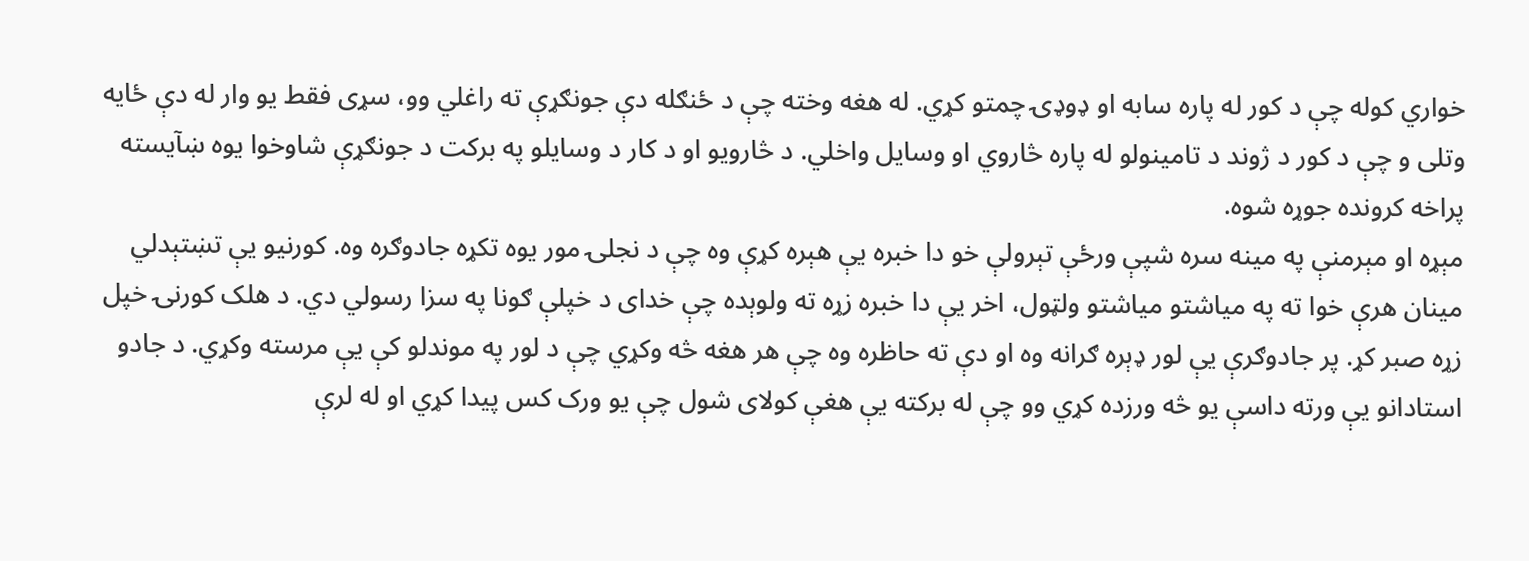خواري کوله چې د کور له پاره سابه او ډوډۍ چمتو کړي. له هغه وخته چې د ځنګله دې جونګړې ته راغلي وو، سړی فقط یو وار له دې ځایه وتلی و چې د کور د ژوند د تامینولو له پاره څاروي او وسایل واخلي. د څارویو او د کار د وسایلو په برکت د جونګړې شاوخوا یوه ښآیسته پراخه کرونده جوړه شوه.
مېړه او مېرمنې په مینه سره شپې ورځې تېرولې خو دا خبره یې هېره کړې وه چې د نجلۍ مور یوه تکړه جادوګره وه. کورنیو یې تښتېدلي مینان هرې خوا ته په میاشتو میاشتو ولټول، اخر یې دا خبره زړه ته ولوېده چې خدای د خپلې ګونا په سزا رسولي دي. د هلک کورنۍ خپل زړه صبر کړ. پر جادوګرې یې لور ډېره ګرانه وه او دې ته حاظره وه چې هر هغه څه وکړي چې د لور په موندلو کې یې مرسته وکړي. د جادو استادانو یې ورته داسې یو څه ورزده کړي وو چې له برکته یې هغې کولای شول چې یو ورک کس پیدا کړي او له لرې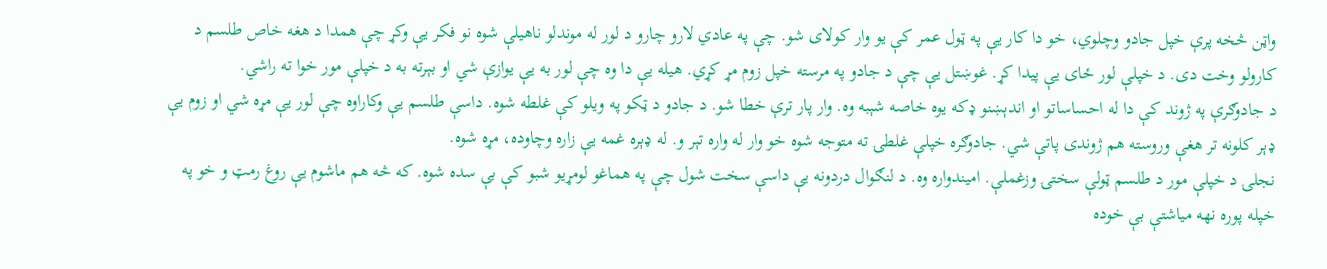واټن څخه پرې خپل جادو وچلوي، خو دا کار یې په ټول عمر کې یو وار کولای شو. چې په عادي لارو چارو د لور له موندلو ناهیلې شوه نو فکر یې وکړ چې همدا د هغه خاص طلسم د کارولو وخت دی. د خپلې لور ځای یې پیدا کړ. غوښتل یې چې د جادو په مرسته خپل زوم مړ کړي. هیله یې دا وه چې لور به یې یوازې شي او بېرته به د خپلې مور خوا ته راشي.
د جادوګرې په ژوند کې دا له احساساتو او اندېښنو ډکه یوه خاصه شېبه وه. وار پار ترې خطا شو. د جادو د ټکو په ویلو کې غلطه شوه. داسې طلسم یې وکاراوه چې لور یې مړه شي او زوم یې ډېر کلونه تر هغې وروسته هم ژوندی پاتې شي. جادوګره خپلې غلطۍ ته متوجه شوه خو وار له واره تېر و. له ډېره غمه یې زاره وچاوده، مړه شوه.
نجلۍ د خپلې مور د طلسم ټولې سختۍ وزغملې. امیندواره وه. د لنګوال دردونه یې داسې سخت شول چې په هماغو لومړیو شبو کې بې سده شوه. که څه هم ماشوم یې روغ رمټ و خو په خپله پوره نهه میاشتې بې خوده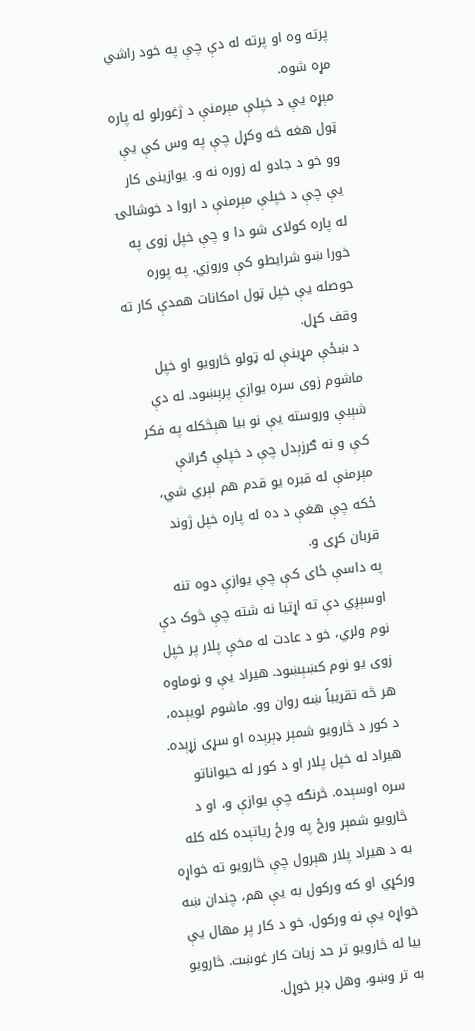پرته وه او پرته له دې چې په خود راشي مړه شوه.
مېړه یې د خپلې مېرمنې د ژغورلو له پاره ټول هغه څه وکړل چې په وس کې یې وو خو د جادو له زوره نه و. یوازینی کار یې چې د خپلې مېرمنې د اروا د خوشالۍ له پاره کولای شو دا و چې خپل زوی په خورا ښو شرایطو کې وروزي. په پوره حوصله یې خپل ټول امکانات همدې کار ته وقف کړل.
د ښځې مړینې له ټولو څارویو او خپل ماشوم زوی سره یوازې پرېښود. له دې شېبې وروسته یې نو بیا هېڅکله په فکر کې و نه ګرزېدل چې د خپلې ګرانې مېرمنې له قبره یو قدم هم لېري شي، ځکه چې هغې د ده له پاره خپل ژوند قربان کړی و.
په داسې ځای کې چې یوازې دوه تنه اوسېږي دې ته اړتیا نه شته چې څوک دې نوم ولري، خو د عادت له مخې پلار پر خپل زوی یو نوم کښېښود. هیراد یې و نوماوه
هر څه تقریباً ښه روان وو. ماشوم لویېده، د کور د څارویو شمېر ډېرېده او سړی زړېده.
هیراد له خپل پلار او د کور له حیواناتو سره اوسېده. څرنګه چې یوازې و، او د څارویو شمېر ورځ په ورځ ریاتېده کله کله به د هیراد پلار هېرول چې څارویو ته خواړه ورکړي او که ورکول به یې هم، چندان ښه خواړه یې نه ورکول. خو د کار پر مهال یې بیا له څارویو تر حد زیات کار غوښت. څارویو به تر وښو، وهل ډېر خوړل.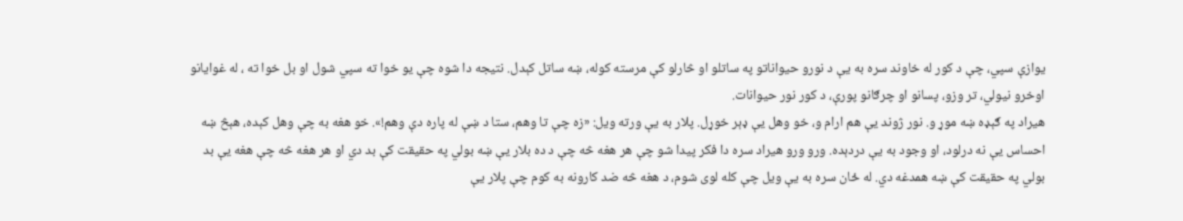یوازې سپي، چې د کور له خاوند سره به یې د نورو حیواناتو په ساتلو او څارلو کې مرسته کوله، ښه ساتل کېدل. نتیجه دا شوه چې یو خوا ته سپي شول او بل خوا ته ، له غوایانو اوخرو نیولي، تر وزو، پسانو او چرګانو پورې، د کور نور حیوانات.
هيراد په ګېډه ښه موړ و. نور ژوند یې هم ارام و، خو وهل یې ډېر خوړل. پلار به یې ورته ویل: «زه چې تا وهم، ستا د ښې له پاره دې وهم!». خو هغه به چې وهل کېده، هېڅ ښه احساس یې نه درلود، او وجود به یې دردېده. ورو ورو هیراد سره دا فکر پیدا شو چې هر هغه څه چې د ده بلار یې ښه بولي په حقیقت کې بد دي او هر هغه څه چې هغه یې بد بولي په حقیقت کې ښه همدغه دي. له ځان سره به یې ویل چې کله لوی شوم، د هغه څه ضد کارونه به کوم چې پلار یې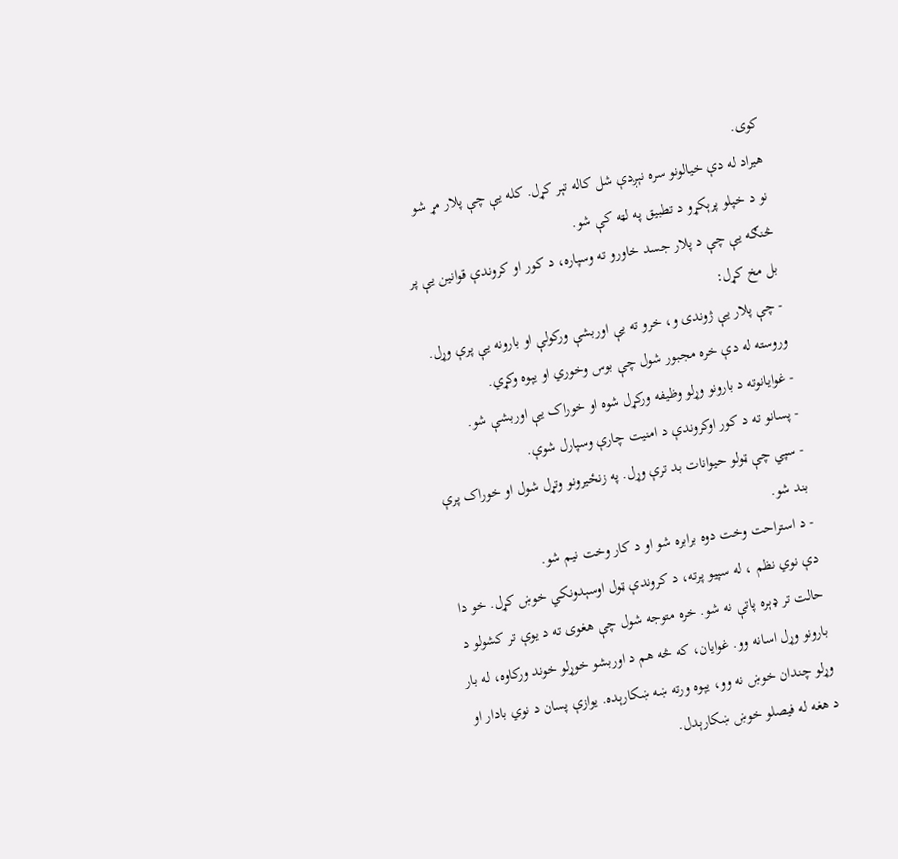کوی.
هیراد له دې خیالونو سره نېږدې شل کاله تېر کړل. کله یې چې پلار مړ شو نو د خپلو پرېکړو د تطبیق په لټه کې شو.
څنګه یې چې د پلار جسد خاورو ته وسپاره، د کور او کروندې قوانین یې پر بل مخ کړل:
- چې پلار یې ژوندی و، خرو ته یې اوربشې ورکولې او بارونه یې پرې وړل. وروسته له دې خره مجبور شول چې بوس وخوري او یېوه وکړي.
- غوایانوته د بارونو وړلو وظیفه ورکړل شوه او خوراک یې اوربشې شو.
- پسانو ته د کور اوکروندې د امنیت چارې وسپارل شوې.
- سپي چې ټولو حیوانات بد ترې وړل. په زنځیرونو وتړل شول او خوراک پرې بند شو.
- د استراحت وخت دوه برابره شو او د کار وخت نیم شو.
دې نوي نظم ، له سپیو پرته، د کروندې ټول اوسېدونکي خوښ کړل. خو دا حالت تر ډېره پاتې نه شو. خره متوجه شول چې هغوی ته د یوې تر کشولو د بارونو وړل اسانه وو. غوایان، که څه هم د اوربشو خوړلو خوند ورکاوه، له بار وړلو چندان خوښ نه وو، یېوه ورته ښه ښکارېده. یوازې پسان د نوي بادار او د هغه له فیصلو خوښ ښکارېدل.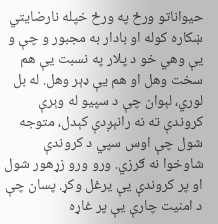حیواناتو ورځ په ورځ خپله نارضایتي ښکاره کوله او بادار به مجبور و چې و یې وهي خو د پلار په نسبت یې هم سخت وهل او هم یې ډېر وهل. له بل لوري، لېوان چې د سپیو له وېرې کروندې ته نه رانېږدې کېدل، متوجه شول چې اوس سپي د کروندې شاوخوا نه ګرزي. ورو ورو زړهور شول او پر کروندې یې یرغل وکړ. پسان چې د امنیت چارې یې پر غاړه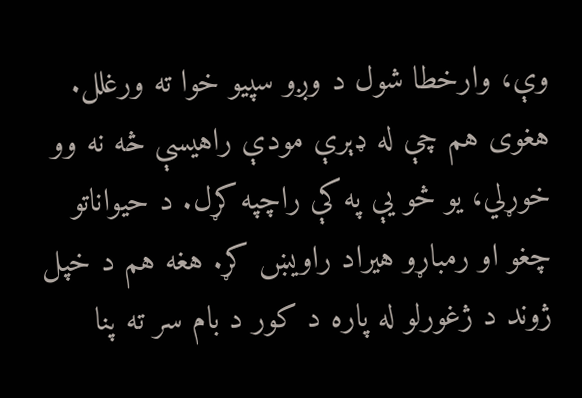وې، وارخطا شول د وږو سپیو خوا ته ورغلل. هغوی هم چې له ډېرې مودې راهیسې څه نه وو خوړلي، یو څو یې په کې راچپه کړل. د حیواناتو چغو او رمباړو هیراد راویښ کړ. هغه هم د خپل ژوند د ژغورلو له پاره د کور د بام سر ته پنا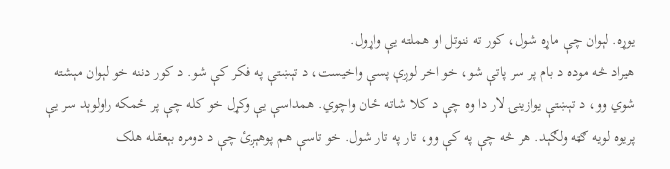یوړه. لېوان چې ماړه شول، کور ته ننوتل او هملته یې واړول.
هیراد څه موده د بام پر سر پاتې شو، خو اخر لوږې پسې واخیست، د تېښتې په فکر کې شو. د کور دننه خو لېوان مېشته شوي وو، د تېښتې یوازینۍ لار دا وه چې د کلا شاته ځان واچوي. همداسې یې وکړل خو کله چې پر ځمکه راولوېد سر یې پریوه لویه ګټه ولګېد. هر څه چې په کې وو، تار په تار شول. خو تاسې هم پوهېږئ چې د دومره بېعقله هلک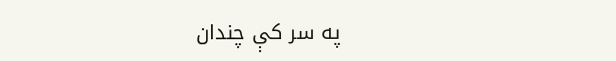په سر کې چندان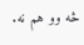څه وو هم نه.